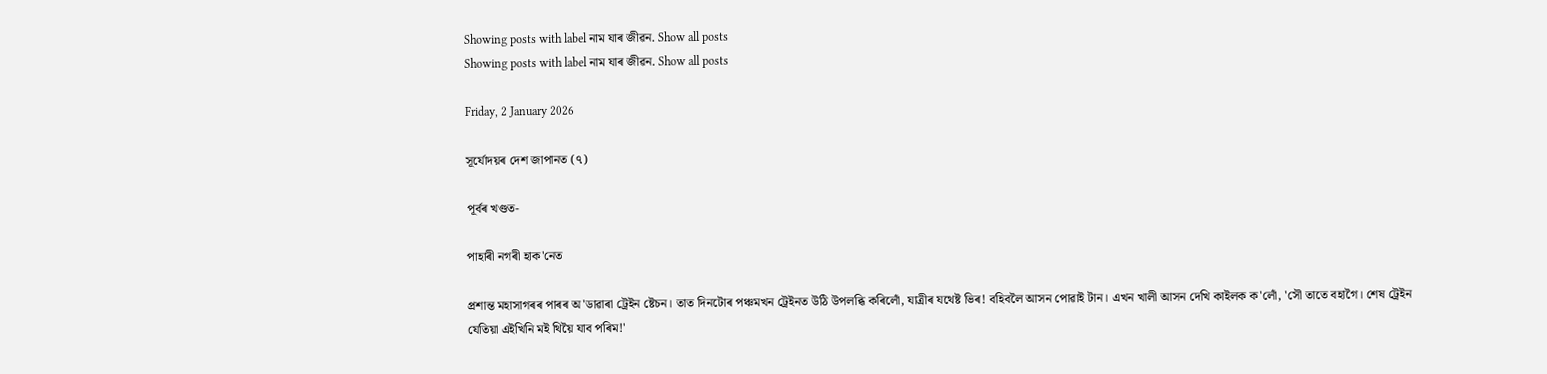Showing posts with label নাম যাৰ জীৱন. Show all posts
Showing posts with label নাম যাৰ জীৱন. Show all posts

Friday, 2 January 2026

সূৰ্যোদয়ৰ দেশ জাপানত (৭)

পূৰ্বৰ খণ্ডত-

পাহাৰী নগৰী হাক'নেত

প্ৰশান্ত মহাসাগৰৰ পাৰৰ অ'ডাৱাৰা ট্ৰেইন ষ্টেচন। তাত দিনটোৰ পঞ্চমখন ট্ৰেইনত উঠি উপলব্ধি কৰিলোঁ, যাত্ৰীৰ যথেষ্ট ভিৰ! বহিবলৈ আসন পোৱাই টান। এখন খালী আসন দেখি কাইলক ক'লোঁ, 'সৌ তাতে বহাগৈ। শেষ ট্ৰেইন যেতিয়া এইখিনি মই থিয়ৈ যাব পৰিম!'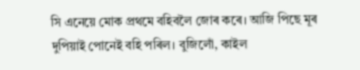সি এনেয়ে মোক প্ৰথমে বহিবলৈ জোৰ কৰে। আজি পিছে মূৰ দুপিয়াই পোনেই বহি পৰিল। বুজিলোঁ, কাইল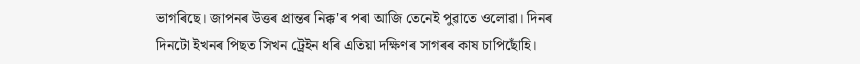ভাগৰিছে। জাপনৰ উত্তৰ প্ৰান্তৰ নিক্ক'ৰ পৰা আজি তেনেই পুৱাতে ওলোৱা। দিনৰ দিনটো ইখনৰ পিছত সিখন ট্ৰেইন ধৰি এতিয়া দক্ষিণৰ সাগৰৰ কাষ চাপিছোঁহি।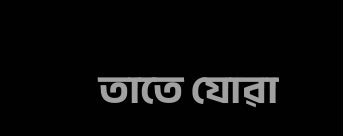তাতে যোৱা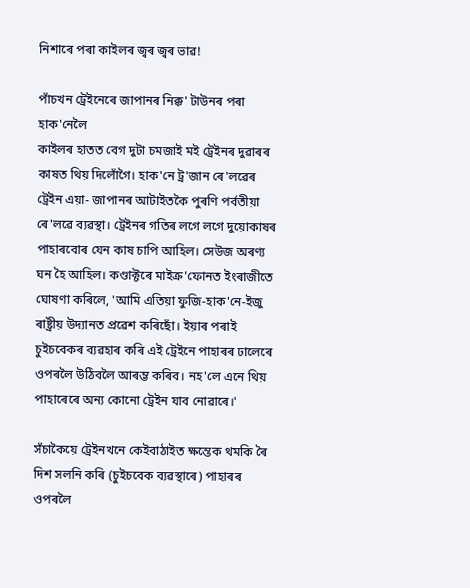নিশাৰে পৰা কাইলৰ জ্বৰ জ্বৰ ভাৱ!

পাঁচখন ট্ৰেইনেৰে জাপানৰ নিক্ক' টাউনৰ পৰা হাক'নেলৈ
কাইলৰ হাতত বেগ দুটা চমজাই মই ট্ৰেইনৰ দুৱাৰৰ কাষত থিয় দিলোঁগৈ। হাক'নে ট্ৰ'জান ৰে'লৱেৰ ট্ৰেইন এয়া- জাপানৰ আটাইতকৈ পুৰণি পৰ্বতীয়া ৰে'লৱে ব্যৱস্থা। ট্ৰেইনৰ গতিৰ লগে লগে দুয়োকাষৰ পাহাৰবোৰ যেন কাষ চাপি আহিল। সেউজ অৰণ্য ঘন হৈ আহিল। কণ্ডাক্টৰে মাইক্ৰ'ফোনত ইংৰাজীতে ঘোষণা কৰিলে, 'আমি এতিয়া ফুজি-হাক'নে-ইজু ৰাষ্ট্ৰীয় উদ্যানত প্ৰৱেশ কৰিছোঁ। ইয়াৰ পৰাই চুইচবেকৰ ব্যৱহাৰ কৰি এই ট্ৰেইনে পাহাৰৰ ঢালেৰে ওপৰলৈ উঠিবলৈ আৰম্ভ কৰিব। নহ'লে এনে থিয় পাহাৰেৰে অন্য কোনো ট্ৰেইন যাব নোৱাৰে।'

সঁচাকৈয়ে ট্ৰেইনখনে কেইবাঠাইত ক্ষন্তেক থমকি ৰৈ দিশ সলনি কৰি (চুইচবেক ব্যৱস্থাৰে) পাহাৰৰ ওপৰলৈ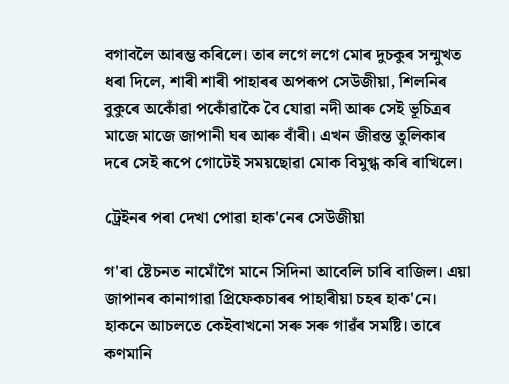বগাবলৈ আৰম্ভ কৰিলে। তাৰ লগে লগে মোৰ দুচকুৰ সন্মুখত ধৰা দিলে, শাৰী শাৰী পাহাৰৰ অপৰূপ সেউজীয়া, শিলনিৰ বুকুৰে অকোঁৱা পকোঁৱাকৈ বৈ যোৱা নদী আৰু সেই ভূচিত্ৰৰ মাজে মাজে জাপানী ঘৰ আৰু বাঁৰী। এখন জীৱন্ত তুলিকাৰ দৰে সেই ৰূপে গোটেই সময়ছোৱা মোক বিমুগ্ধ কৰি ৰাখিলে।

ট্ৰেইনৰ পৰা দেখা পোৱা হাক'নেৰ সেউজীয়া

গ'ৰা ষ্টেচনত নামোঁগৈ মানে সিদিনা আবেলি চাৰি বাজিল। এয়া জাপানৰ কানাগাৱা প্ৰিফেকচাৰৰ পাহাৰীয়া চহৰ হাক'নে। হাকনে আচলতে কেইবাখনো সৰু সৰু গাৱঁৰ সমষ্টি। তাৰে কণমানি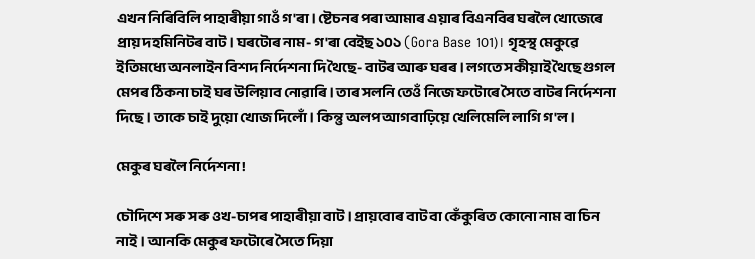এখন নিৰিবিলি পাহাৰীয়া গাওঁ গ'ৰা। ষ্টেচনৰ পৰা আমাৰ এয়াৰ বিএনবিৰ ঘৰলৈ খোজেৰে প্ৰায় দহমিনিটৰ বাট। ঘৰটোৰ নাম- গ'ৰা বেইছ ১০১ (Gora Base 101)। গৃহস্থ মেকুৱে ইতিমধ্যে অনলাইন বিশদ নিৰ্দেশনা দি থৈছে- বাটৰ আৰু ঘৰৰ। লগতে সকীয়াই থৈছে গুগল মেপৰ ঠিকনা চাই ঘৰ উলিয়াব নোৱাৰি। তাৰ সলনি তেওঁ নিজে ফটোৰে সৈতে বাটৰ নিৰ্দেশনা দিছে। তাকে চাই দুয়ো খোজ দিলোঁ। কিন্তু অলপ আগবাঢ়িয়ে খেলিমেলি লাগি গ'ল।

মেকুৰ ঘৰলৈ নিৰ্দেশনা!

চৌদিশে সৰু সৰু ওখ-চাপৰ পাহাৰীয়া বাট। প্ৰায়বোৰ বাট বা কেঁকুৰিত কোনো নাম বা চিন নাই। আনকি মেকুৰ ফটোৰে সৈতে দিয়া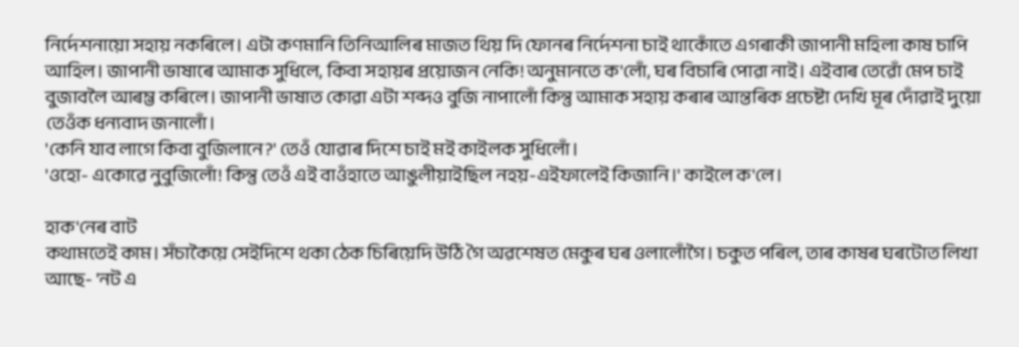নিৰ্দেশনায়ো সহায় নকৰিলে। এটা কণমানি তিনিআলিৰ মাজত থিয় দি ফোনৰ নিৰ্দেশনা চাই থাকোঁতে এগৰাকী জাপানী মহিলা কাষ চাপি আহিল। জাপানী ভাষাৰে আমাক সুধিলে, কিবা সহায়ৰ প্ৰয়োজন নেকি! অনুমানতে ক'লোঁ, ঘৰ বিচাৰি পোৱা নাই। এইবাৰ তেৱোঁ মেপ চাই বুজাবলৈ আৰম্ভ কৰিলে। জাপানী ভাষাত কোৱা এটা শব্দও বুজি নাপালোঁ কিন্তু আমাক সহায় কৰাৰ আন্তৰিক প্ৰচেষ্টা দেখি মূৰ দোঁৱাই দুয়ো তেওঁক ধন্যবাদ জনালোঁ।
'কেনি যাব লাগে কিবা বুজিলানে?' তেওঁ যোৱাৰ দিশে চাই মই কাইলক সুধিলোঁ।
'ওহো- একোৱে নুবুজিলোঁ! কিন্তু তেওঁ এই বাওঁহাতে আঙুলীয়াইছিল নহয়-এইফালেই কিজানি।' কাইলে ক'লে।

হাক'নেৰ বাট
কথামতেই কাম। সঁচাকৈয়ে সেইদিশে থকা ঠেক চিৰিয়েদি উঠি গৈ অৱশেষত মেকুৰ ঘৰ ওলালোঁগৈ। চকুত পৰিল, তাৰ কাষৰ ঘৰটোত লিখা আছে- 'নট এ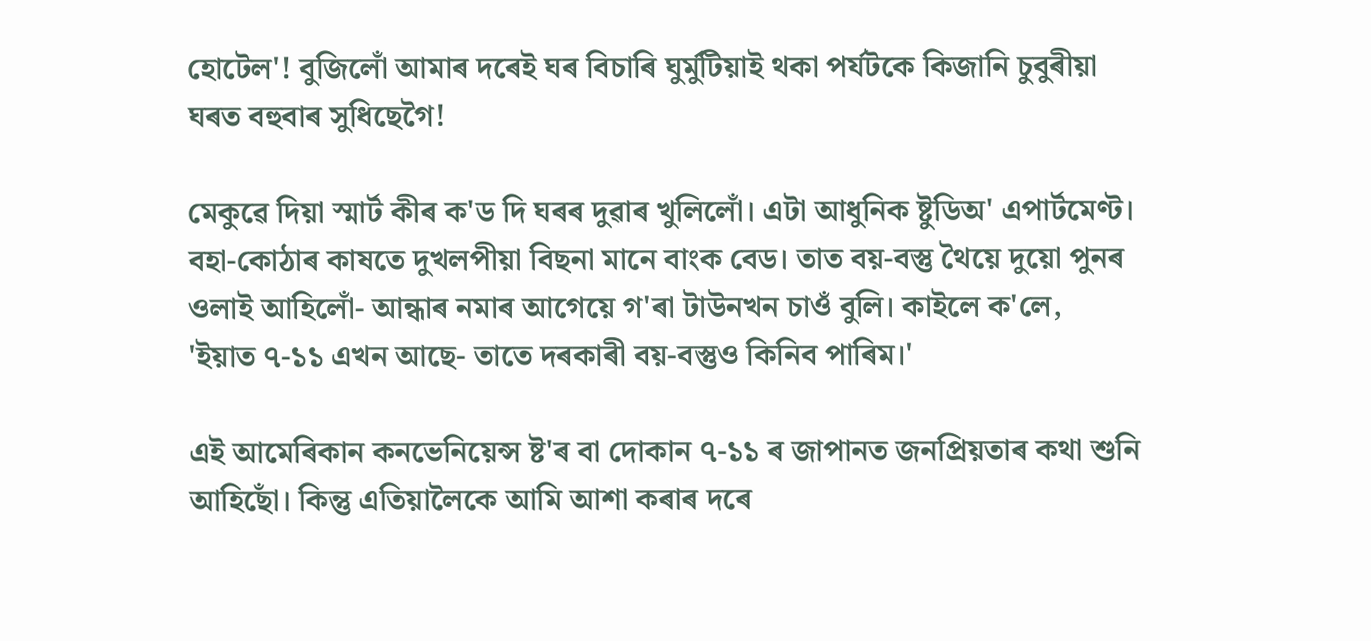হোটেল'! বুজিলোঁ আমাৰ দৰেই ঘৰ বিচাৰি ঘুৰ্মুটিয়াই থকা পৰ্যটকে কিজানি চুবুৰীয়া ঘৰত বহুবাৰ সুধিছেগৈ!

মেকুৱে দিয়া স্মাৰ্ট কীৰ ক'ড দি ঘৰৰ দুৱাৰ খুলিলোঁ। এটা আধুনিক ষ্টুডিঅ' এপাৰ্টমেণ্ট। বহা-কোঠাৰ কাষতে দুখলপীয়া বিছনা মানে বাংক বেড। তাত বয়-বস্তু থৈয়ে দুয়ো পুনৰ ওলাই আহিলোঁ- আন্ধাৰ নমাৰ আগেয়ে গ'ৰা টাউনখন চাওঁ বুলি। কাইলে ক'লে,
'ইয়াত ৭-১১ এখন আছে- তাতে দৰকাৰী বয়-বস্তুও কিনিব পাৰিম।'

এই আমেৰিকান কনভেনিয়েন্স ষ্ট'ৰ বা দোকান ৭-১১ ৰ জাপানত জনপ্ৰিয়তাৰ কথা শুনি আহিছোঁ। কিন্তু এতিয়ালৈকে আমি আশা কৰাৰ দৰে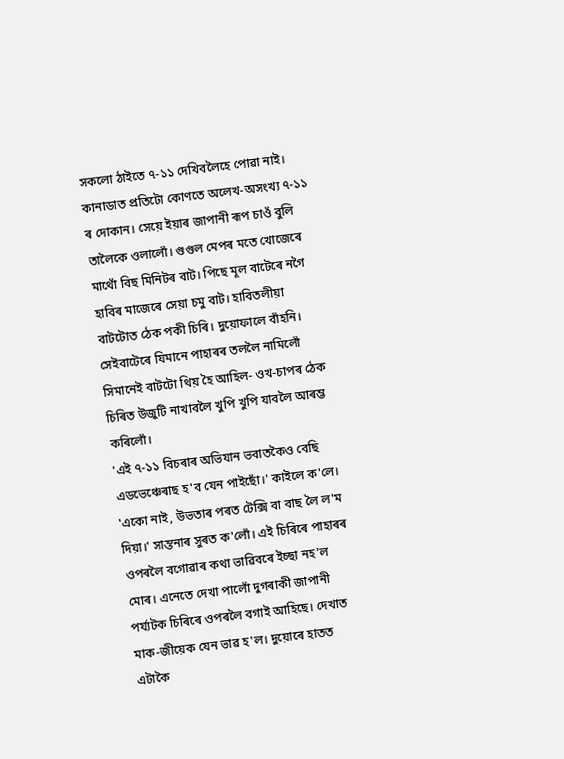সকলো ঠাইতে ৭-১১ দেখিবলৈহে পোৱা নাই। কানাডাত প্ৰতিটো কোণতে অলেখ-অসংখ্য ৭-১১ ৰ দোকান। সেয়ে ইয়াৰ জাপানী ৰূপ চাওঁ বুলি তালৈকে ওলালোঁ। গুগুল মেপৰ মতে খোজেৰে মাথোঁ বিছ মিনিটৰ বাট। পিছে মূল বাটেৰে নগৈ হাবিৰ মাজেৰে সেয়া চমু বাট। হাবিতলীয়া বাটটোত ঠেক পকী চিৰি। দুয়োফালে বাঁহনি। সেইবাটেৰে যিমানে পাহাৰৰ তললৈ নামিলোঁ সিমানেই বাটটো থিয় হৈ আহিল- ওখ-চাপৰ ঠেক চিৰিত উজুটি নাখাবলৈ খুপি খুপি যাবলৈ আৰম্ভ কৰিলোঁ।
'এই ৭-১১ বিচৰাৰ অভিযান ভবাতকৈও বেছি এডভেঞ্চেৰাছ হ'ব যেন পাইছোঁ।' কাইলে ক'লে।
'একো নাই, উভতাৰ পৰত টেক্সি বা বাছ লৈ ল'ম দিয়া।' সান্তনাৰ সুৰত ক'লোঁ। এই চিৰিৰে পাহাৰৰ ওপৰলৈ বগোৱাৰ কথা ভাৱিবৰে ইচ্ছা নহ'ল মোৰ। এনেতে দেখা পালোঁ দুগৰাকী জাপানী পৰ্য্যটক চিৰিৰে ওপৰলৈ বগাই আহিছে। দেখাত মাক-জীয়েক যেন ভাৱ হ'ল। দুয়োৰে হাতত এটাকৈ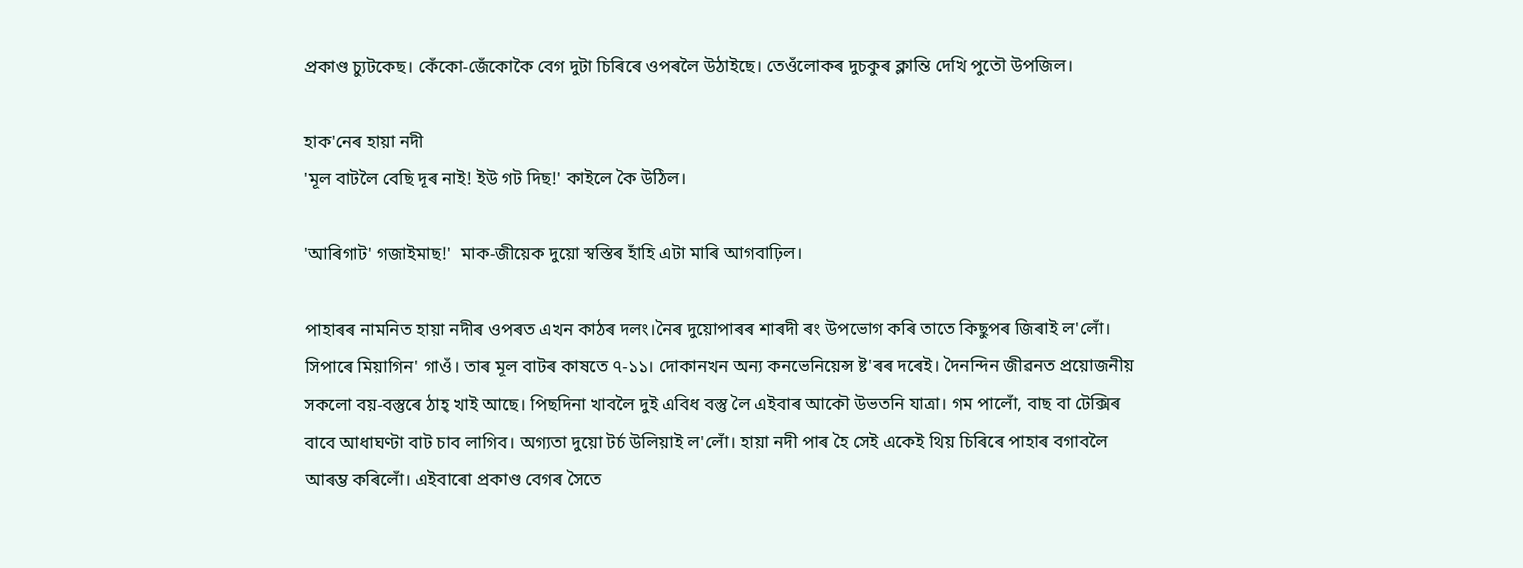প্ৰকাণ্ড চ্যুটকেছ। কেঁকো-জেঁকোকৈ বেগ দুটা চিৰিৰে ওপৰলৈ উঠাইছে। তেওঁলোকৰ দুচকুৰ ক্লান্তি দেখি পুতৌ উপজিল।

হাক'নেৰ হায়া নদী
'মূল বাটলৈ বেছি দূৰ নাই! ইউ গট দিছ!' কাইলে কৈ উঠিল।

'আৰিগাট' গজাইমাছ!'  মাক-জীয়েক দুয়ো স্বস্তিৰ হাঁহি এটা মাৰি আগবাঢ়িল।

পাহাৰৰ নামনিত হায়া নদীৰ ওপৰত এখন কাঠৰ দলং।নৈৰ দুয়োপাৰৰ শাৰদী ৰং উপভোগ কৰি তাতে কিছুপৰ জিৰাই ল'লোঁ। সিপাৰে মিয়াগিন' গাওঁ। তাৰ মূল বাটৰ কাষতে ৭-১১। দোকানখন অন্য কনভেনিয়েন্স ষ্ট'ৰৰ দৰেই। দৈনন্দিন জীৱনত প্ৰয়োজনীয় সকলো বয়-বস্তুৰে ঠাহ্‌ খাই আছে। পিছদিনা খাবলৈ দুই এবিধ বস্তু লৈ এইবাৰ আকৌ উভতনি যাত্ৰা। গম পালোঁ, বাছ বা টেক্সিৰ বাবে আধাঘণ্টা বাট চাব লাগিব। অগ্যতা দুয়ো টৰ্চ উলিয়াই ল'লোঁ। হায়া নদী পাৰ হৈ সেই একেই থিয় চিৰিৰে পাহাৰ বগাবলৈ আৰম্ভ কৰিলোঁ। এইবাৰো প্ৰকাণ্ড বেগৰ সৈতে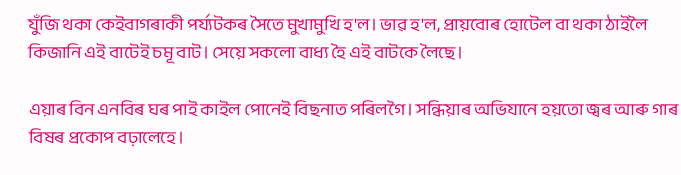যুঁজি থকা কেইবাগৰাকী পৰ্য্যটকৰ সৈতে মুখামুখি হ'ল। ভাৱ হ'ল, প্ৰায়বোৰ হোটেল বা থকা ঠাইলৈ কিজানি এই বাটেই চমূ বাট। সেয়ে সকলো বাধ্য হৈ এই বাটকে লৈছে।

এয়াৰ বিন এনবিৰ ঘৰ পাই কাইল পোনেই বিছনাত পৰিলগৈ। সন্ধিয়াৰ অভিযানে হয়তো জ্বৰ আৰু গাৰ বিষৰ প্ৰকোপ বঢ়ালেহে।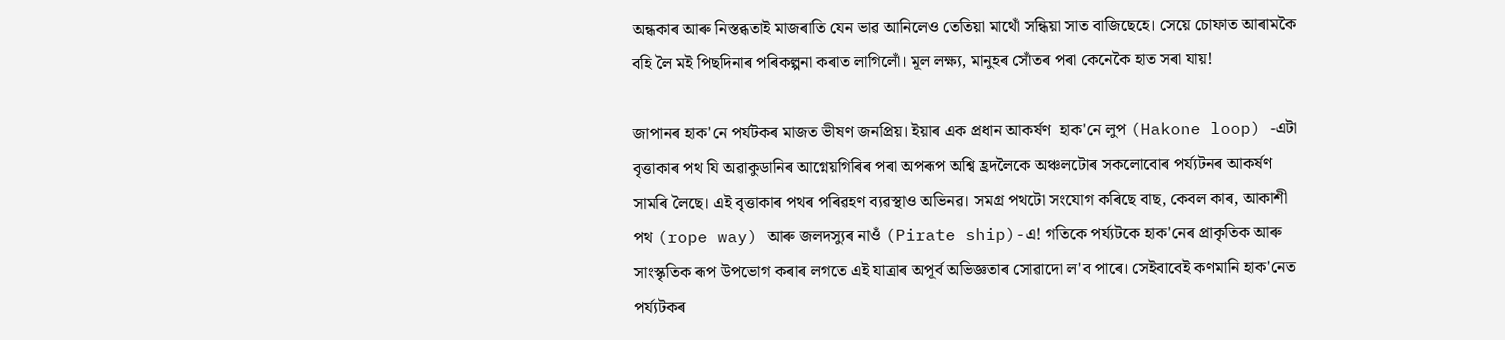অন্ধকাৰ আৰু নিস্তব্ধতাই মাজৰাতি যেন ভাৱ আনিলেও তেতিয়া মাথোঁ সন্ধিয়া সাত বাজিছেহে। সেয়ে চোফাত আৰামকৈ বহি লৈ মই পিছদিনাৰ পৰিকল্পনা কৰাত লাগিলোঁ। মূল লক্ষ্য, মানুহৰ সোঁতৰ পৰা কেনেকৈ হাত সৰা যায়!

জাপানৰ হাক'নে পৰ্যটকৰ মাজত ভীষণ জনপ্ৰিয়। ইয়াৰ এক প্ৰধান আকৰ্ষণ  হাক'নে লুপ (Hakone loop) -এটা বৃত্তাকাৰ পথ যি অৱাকুডানিৰ আগ্নেয়গিৰিৰ পৰা অপৰূপ অশ্বি হ্ৰদলৈকে অঞ্চলটোৰ সকলোবোৰ পৰ্য্যটনৰ আকৰ্ষণ সামৰি লৈছে। এই বৃত্তাকাৰ পথৰ পৰিৱহণ ব্যৱস্থাও অভিনৱ। সমগ্ৰ পথটো সংযোগ কৰিছে বাছ, কেবল কাৰ, আকাশী পথ (rope way) আৰু জলদস্যুৰ নাওঁ (Pirate ship)-এ! গতিকে পৰ্য্যটকে হাক'নেৰ প্ৰাকৃতিক আৰু সাংস্কৃতিক ৰূপ উপভোগ কৰাৰ লগতে এই যাত্ৰাৰ অপূৰ্ব অভিজ্ঞতাৰ সোৱাদো ল'ব পাৰে। সেইবাবেই কণমানি হাক'নেত পৰ্য্যটকৰ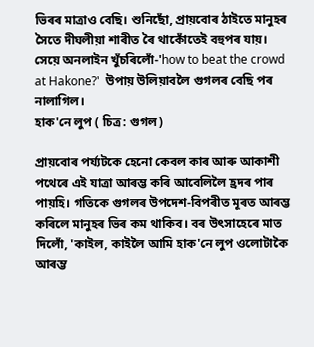ভিৰৰ মাত্ৰাও বেছি। শুনিছোঁ, প্ৰায়বোৰ ঠাইতে মানুহৰ সৈতে দীঘলীয়া শাৰীত ৰৈ থাকোঁতেই বহুপৰ যায়। সেয়ে অনলাইন খুঁচৰিলোঁ-'how to beat the crowd at Hakone?'  উপায় উলিয়াবলৈ গুগলৰ বেছি পৰ নালাগিল।
হাক'নে লুপ ( চিত্ৰ: গুগল)

প্ৰায়বোৰ পৰ্য্যটকে হেনো কেবল কাৰ আৰু আকাশী পথেৰে এই যাত্ৰা আৰম্ভ কৰি আবেলিলৈ হ্ৰদৰ পাৰ পায়হি। গতিকে গুগলৰ উপদেশ-বিপৰীত মূৰত আৰম্ভ কৰিলে মানুহৰ ভিৰ কম থাকিব। বৰ উৎসাহেৰে মাত দিলোঁ, 'কাইল, কাইলৈ আমি হাক'নে লুপ ওলোটাকৈ আৰম্ভ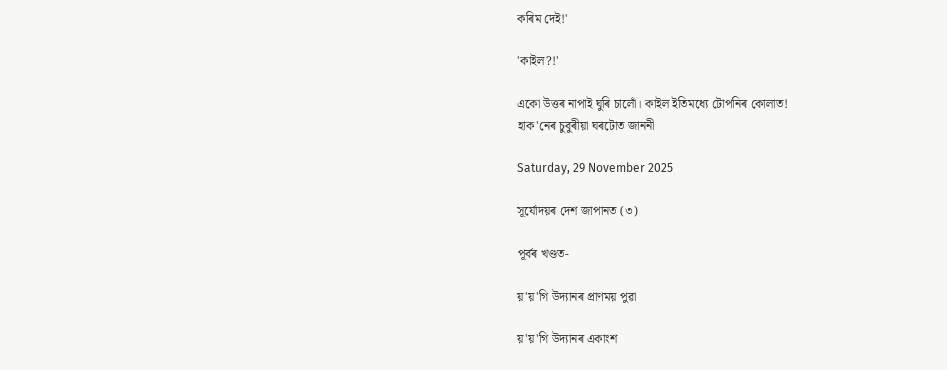কৰিম দেই!'

'কাইল?!'

একো উত্তৰ নাপাই ঘুৰি চালোঁ। কাইল ইতিমধ্যে টোপনিৰ কোলাত!
হাক'নেৰ চুবুৰীয়া ঘৰটোত জাননী

Saturday, 29 November 2025

সূৰ্যোদয়ৰ দেশ জাপানত (৩)

পূৰ্বৰ খণ্ডত-

য়'য়'গি উদ্যানৰ প্ৰাণময় পুৱা

য়'য়'গি উদ্যানৰ একাংশ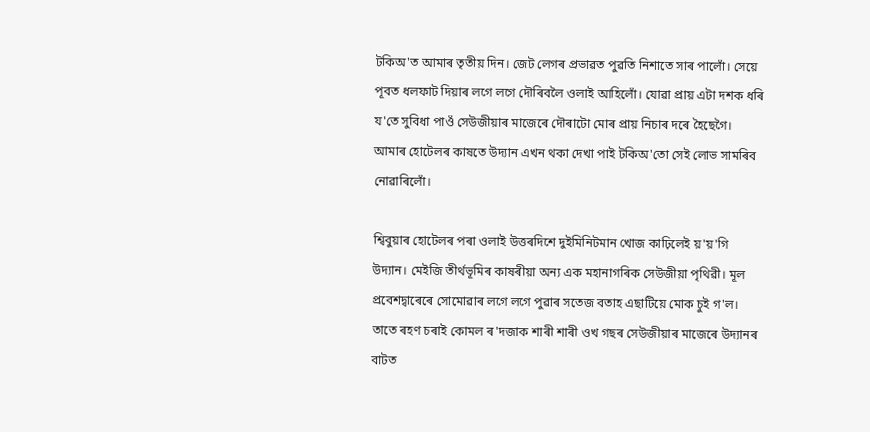টকিঅ'ত আমাৰ তৃতীয় দিন। জেট লেগৰ প্ৰভাৱত পুৱতি নিশাতে সাৰ পালোঁ। সেয়ে পূবত ধলফাট দিয়াৰ লগে লগে দৌৰিবলৈ ওলাই আহিলোঁ। যোৱা প্ৰায় এটা দশক ধৰি য'তে সুবিধা পাওঁ সেউজীয়াৰ মাজেৰে দৌৰাটো মোৰ প্ৰায় নিচাৰ দৰে হৈছেগৈ। আমাৰ হোটেলৰ কাষতে উদ্যান এখন থকা দেখা পাই টকিঅ'তো সেই লোভ সামৰিব নোৱাৰিলোঁ।

শ্বিবুয়াৰ হোটেলৰ পৰা ওলাই উত্তৰদিশে দুইমিনিটমান খোজ কাঢ়িলেই য়'য়'গি উদ্যান। মেইজি তীৰ্থভূমিৰ কাষৰীয়া অন্য এক মহানাগৰিক সেউজীয়া পৃথিৱী। মূল প্ৰবেশদ্বাৰেৰে সোমোৱাৰ লগে লগে পুৱাৰ সতেজ বতাহ এছাটিয়ে মোক চুই গ'ল। তাতে ৰহণ চৰাই কোমল ৰ'দজাক শাৰী শাৰী ওখ গছৰ সেউজীয়াৰ মাজেৰে উদ্যানৰ বাটত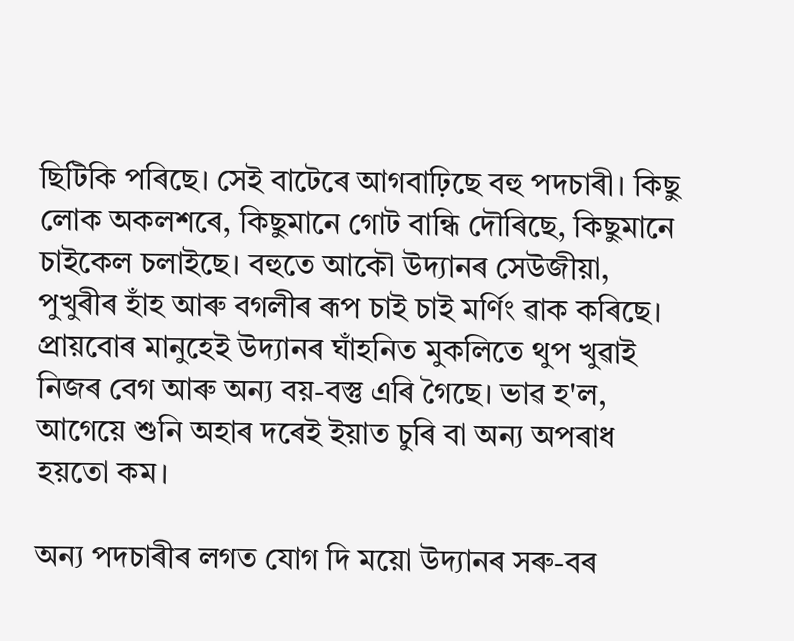ছিটিকি পৰিছে। সেই বাটেৰে আগবাঢ়িছে বহু পদচাৰী। কিছু লোক অকলশৰে, কিছুমানে গোট বান্ধি দৌৰিছে, কিছুমানে চাইকেল চলাইছে। বহুতে আকৌ উদ্যানৰ সেউজীয়া, পুখুৰীৰ হাঁহ আৰু বগলীৰ ৰূপ চাই চাই মৰ্ণিং ৱাক কৰিছে। প্ৰায়বোৰ মানুহেই উদ্যানৰ ঘাঁহনিত মুকলিতে থুপ খুৱাই নিজৰ বেগ আৰু অন্য বয়-বস্তু এৰি গৈছে। ভাৱ হ'ল, আগেয়ে শুনি অহাৰ দৰেই ইয়াত চুৰি বা অন্য অপৰাধ হয়তো কম।

অন্য পদচাৰীৰ লগত যোগ দি ময়ো উদ্যানৰ সৰু-বৰ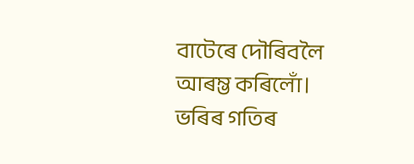বাটেৰে দৌৰিবলৈ আৰম্ভ কৰিলোঁ। ভৰিৰ গতিৰ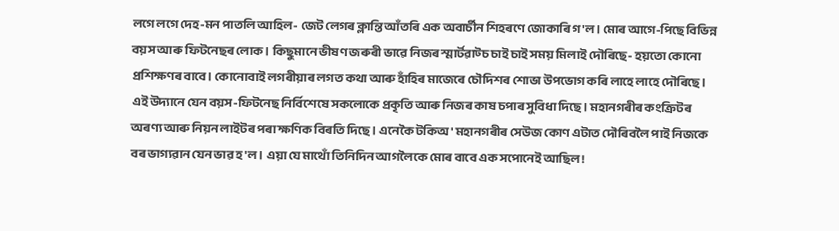লগে লগে দেহ-মন পাতলি আহিল- জেট লেগৰ ক্লান্তি আঁতৰি এক অবাৰ্চীন শিহৰণে জোকাৰি গ'ল। মোৰ আগে-পিছে বিভিন্ন বয়স আৰু ফিটনেছৰ লোক। কিছুমানে ভীষণ জৰুৰী ভাৱে নিজৰ স্মাৰ্টৱাট্চ‌ চাই চাই সময় মিলাই দৌৰিছে- হয়তো কোনো প্ৰশিক্ষণৰ বাবে। কোনোবাই লগৰীয়াৰ লগত কথা আৰু হাঁহিৰ মাজেৰে চৌদিশৰ শোভা উপভোগ কৰি লাহে লাহে দৌৰিছে। এই উদ্যানে যেন বয়স-ফিটনেছ নিৰ্বিশেষে সকলোকে প্ৰকৃতি আৰু নিজৰ কাষ চপাৰ সুবিধা দিছে। মহানগৰীৰ কংক্ৰিটৰ অৰণ্য আৰু নিয়ন লাইটৰ পৰা ক্ষণিক বিৰতি দিছে। এনেকৈ টকিঅ' মহানগৰীৰ সেউজ কোণ এটাত দৌৰিবলৈ পাই নিজকে বৰ ভাগ্যৱান যেন ভাৱ হ'ল। এয়া যে মাথোঁ তিনিদিন আগলৈকে মোৰ বাবে এক সপোনেই আছিল!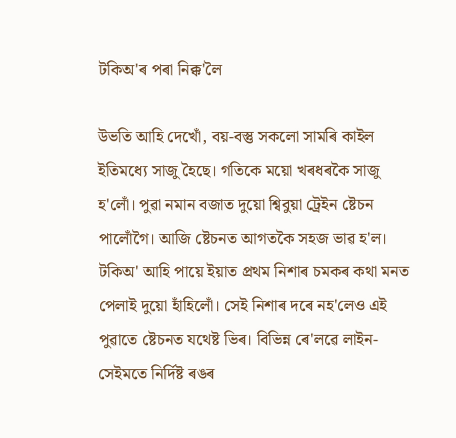টকিঅ'ৰ পৰা নিক্ক'লৈ

উভতি আহি দেখোঁ, বয়-বস্তু সকলো সামৰি কাইল ইতিমধ্যে সাজু হৈছে। গতিকে ময়ো খৰধৰকৈ সাজু হ'লোঁ। পুৱা নমান বজাত দুয়ো শ্বিবুয়া ট্ৰেইন ষ্টেচন পালোঁগৈ। আজি ষ্টেচনত আগতকৈ সহজ ভাৱ হ'ল। টকিঅ' আহি পায়ে ইয়াত প্ৰথম নিশাৰ চমকৰ কথা মনত পেলাই দুয়ো হাঁহিলোঁ। সেই নিশাৰ দৰে নহ'লেও এই পুৱাতে ষ্টেচনত যথেষ্ট ভিৰ। বিভিন্ন ৰে'লৱে লাইন-সেইমতে নিৰ্দিষ্ট ৰঙৰ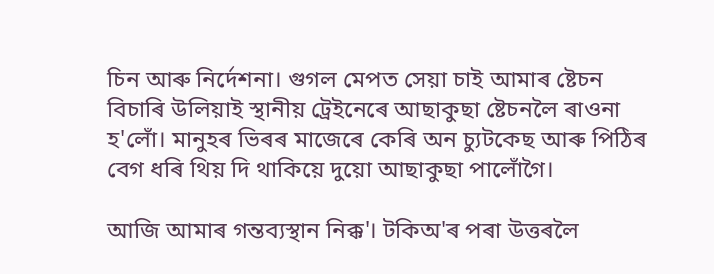চিন আৰু নিৰ্দেশনা। গুগল মেপত সেয়া চাই আমাৰ ষ্টেচন বিচাৰি উলিয়াই স্থানীয় ট্ৰেইনেৰে আছাকুছা ষ্টেচনলৈ ৰাওনা হ'লোঁ। মানুহৰ ভিৰৰ মাজেৰে কেৰি অন চ্যুটকেছ আৰু পিঠিৰ বেগ ধৰি থিয় দি থাকিয়ে দুয়ো আছাকুছা পালোঁগৈ।

আজি আমাৰ গন্তব্যস্থান নিক্ক'। টকিঅ'ৰ পৰা উত্তৰলৈ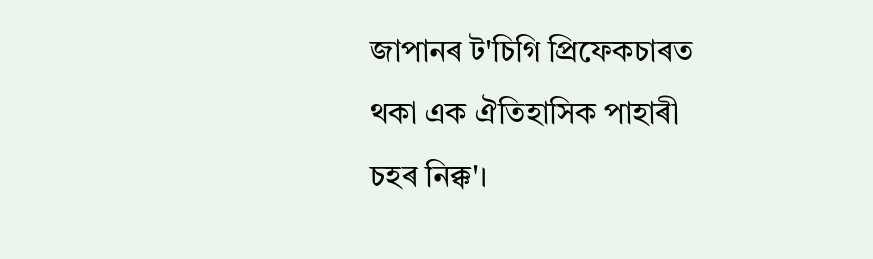জাপানৰ ট'চিগি প্ৰিফেকচাৰত থকা এক ঐতিহাসিক পাহাৰী চহৰ নিক্ক'।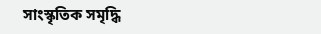সাংস্কৃতিক সমৃদ্ধি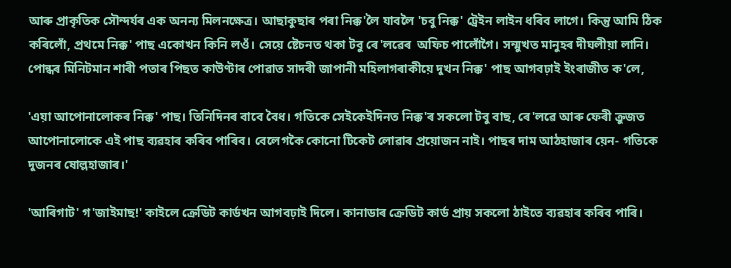আৰু প্ৰাকৃতিক সৌন্দৰ্যৰ এক অনন্য মিলনক্ষেত্ৰ। আছাকুছাৰ পৰা নিক্ক'লৈ যাবলৈ 'চবু নিক্ক' ট্ৰেইন লাইন ধৰিব লাগে। কিন্তু আমি ঠিক কৰিলোঁ, প্ৰথমে নিক্ক' পাছ একোখন কিনি লওঁ। সেয়ে ষ্টেচনত থকা টবু ৰে'লৱেৰ  অফিচ পালোঁগৈ। সন্মুখত মানুহৰ দীঘলীয়া লানি। পোন্ধৰ মিনিটমান শাৰী পতাৰ পিছত কাউণ্টাৰ পোৱাত সাদৰী জাপানী মহিলাগৰাকীয়ে দুখন নিক্ক' পাছ আগবঢ়াই ইংৰাজীত ক'লে,

'এয়া আপোনালোকৰ নিক্ক' পাছ। তিনিদিনৰ বাবে বৈধ। গতিকে সেইকেইদিনত নিক্ক'ৰ সকলো টবু বাছ, ৰে'লৱে আৰু ফেৰী ক্ৰুজত আপোনালোকে এই পাছ ব্যৱহাৰ কৰিব পাৰিব। বেলেগকৈ কোনো টিকেট লোৱাৰ প্ৰয়োজন নাই। পাছৰ দাম আঠহাজাৰ য়েন- গতিকে দুজনৰ ষোল্লহাজাৰ।'

'আৰিগাট' গ'জাইমাছ!' কাইলে ক্ৰেডিট কাৰ্ডখন আগবঢ়াই দিলে। কানাডাৰ ক্ৰেডিট কাৰ্ড প্ৰায় সকলো ঠাইতে ব্যৱহাৰ কৰিব পাৰি।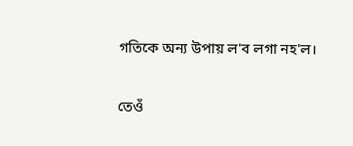গতিকে অন্য উপায় ল'ব লগা নহ'ল।

তেওঁ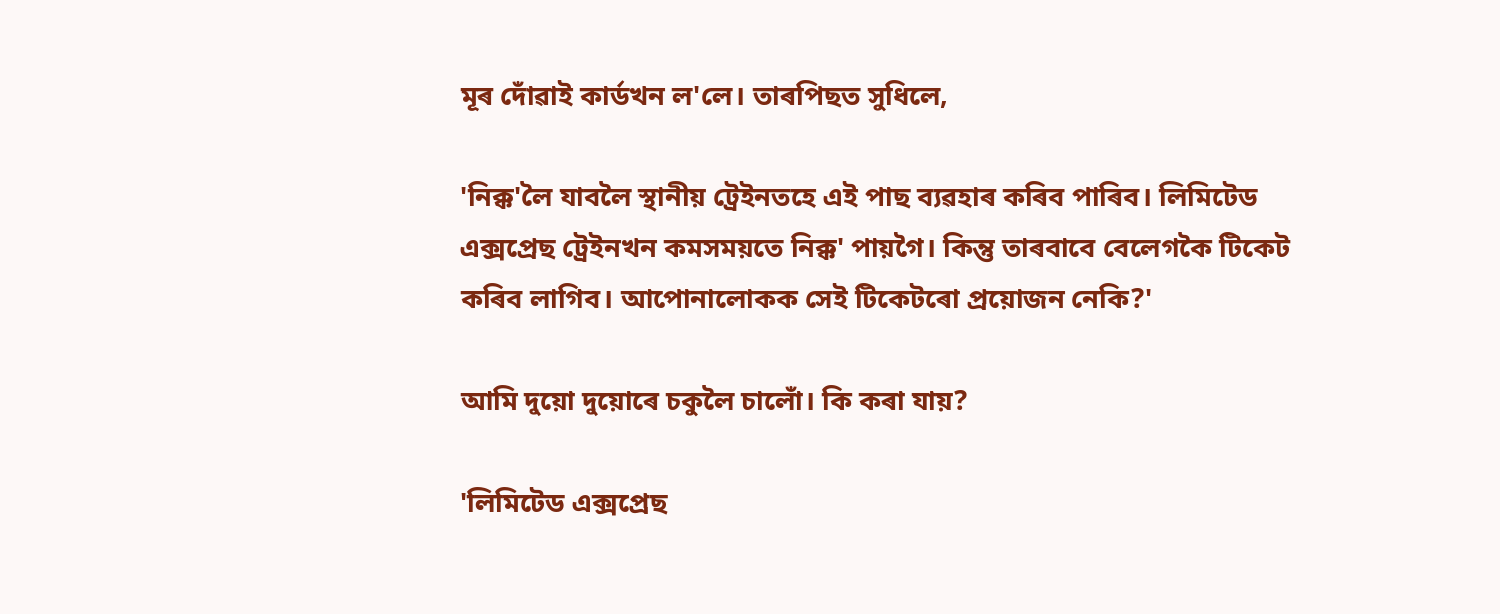মূৰ দোঁৱাই কাৰ্ডখন ল'লে। তাৰপিছত সুধিলে,

'নিক্ক'লৈ যাবলৈ স্থানীয় ট্ৰেইনতহে এই পাছ ব্যৱহাৰ কৰিব পাৰিব। লিমিটেড এক্সপ্ৰেছ ট্ৰেইনখন কমসময়তে নিক্ক' পায়গৈ। কিন্তু তাৰবাবে বেলেগকৈ টিকেট কৰিব লাগিব। আপোনালোকক সেই টিকেটৰো প্ৰয়োজন নেকি?'

আমি দুয়ো দুয়োৰে চকুলৈ চালোঁ। কি কৰা যায়?

'লিমিটেড এক্সপ্ৰেছ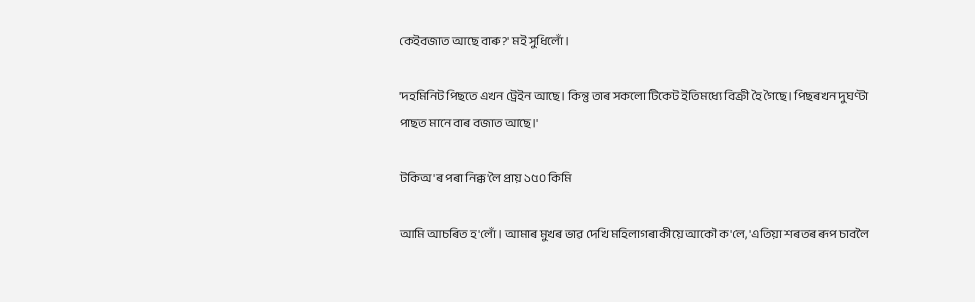কেইবজাত আছে বাৰু?' মই সুধিলোঁ।

'দহমিনিট পিছতে এখন ট্ৰেইন আছে। কিন্তু তাৰ সকলো টিকেট ইতিমধ্যে বিক্ৰী হৈ গৈছে। পিছৰখন দুঘণ্টা পাছত মানে বাৰ বজাত আছে।'

টকিঅ'ৰ পৰা নিক্ক'লৈ প্ৰায় ১৫০ কিমি

আমি আচৰিত হ'লোঁ। আমাৰ মুখৰ ভাৱ দেখি মহিলাগৰাকীয়ে আকৌ ক'লে, 'এতিয়া শৰতৰ ৰূপ চাবলৈ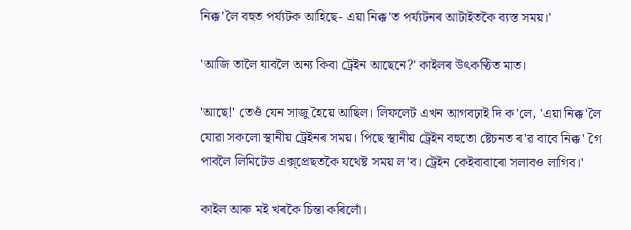নিক্ক'লৈ বহুত পৰ্য্যটক আহিছে- এয়া নিক্ক'ত পৰ্য্যটনৰ আটাইতকৈ ব্যস্ত সময়।'

'আজি তালৈ যাবলৈ অন্য কিবা ট্ৰেইন আছেনে?' কাইলৰ উৎকণ্ঠিত মাত।

'আছে!' তেওঁ যেন সাজু হৈয়ে আছিল। লিফলেট এখন আগবঢ়াই দি ক'লে, 'এয়া নিক্ক'লৈ যোৱা সকলো স্থানীয় ট্ৰেইনৰ সময়। পিছে স্থানীয় ট্ৰেইন বহুতো ষ্টেচনত ৰ'ৱ বাবে নিক্ক' গৈ পাবলৈ লিমিটেড এক্স্প্ৰেছতকৈ যথেষ্ট সময় ল'ব। ট্ৰেইন কেইবাবাৰো সলাবও লাগিব।'

কাইল আৰু মই খৰকৈ চিন্তা কৰিলোঁ।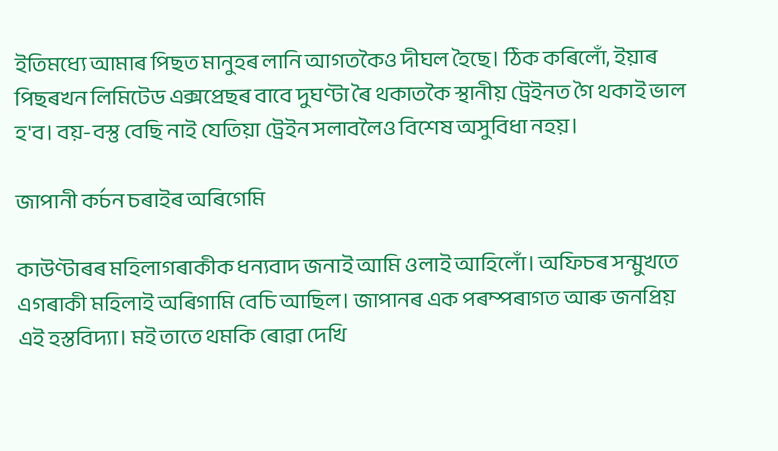ইতিমধ্যে আমাৰ পিছত মানুহৰ লানি আগতকৈও দীঘল হৈছে। ঠিক কৰিলোঁ, ইয়াৰ পিছৰখন লিমিটেড এক্সপ্ৰেছৰ বাবে দুঘণ্টা ৰৈ থকাতকৈ স্থানীয় ট্ৰেইনত গৈ থকাই ভাল হ'ব। বয়-বস্তু বেছি নাই যেতিয়া ট্ৰেইন সলাবলৈও বিশেষ অসুবিধা নহয়।

জাপানী কৰ্চন চৰাইৰ অৰিগেমি

কাউণ্টাৰৰ মহিলাগৰাকীক ধন্যবাদ জনাই আমি ওলাই আহিলোঁ। অফিচৰ সন্মুখতে এগৰাকী মহিলাই অৰিগামি বেচি আছিল। জাপানৰ এক পৰম্পৰাগত আৰু জনপ্ৰিয় এই হস্তবিদ্যা। মই তাতে থমকি ৰোৱা দেখি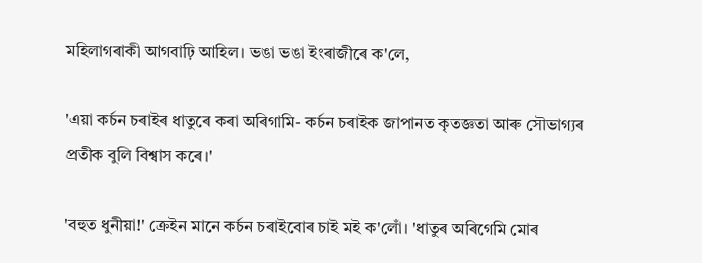মহিলাগৰাকী আগবাঢ়ি আহিল। ভঙা ভঙা ইংৰাজীৰে ক'লে,

'এয়া কৰ্চন চৰাইৰ ধাতুৰে কৰা অৰিগামি- কৰ্চন চৰাইক জাপানত কৃতজ্ঞতা আৰু সৌভাগ্যৰ প্ৰতীক বুলি বিশ্বাস কৰে।'

'বহুত ধুনীয়া!' ক্ৰেইন মানে কৰ্চন চৰাইবোৰ চাই মই ক'লোঁ। 'ধাতুৰ অৰিগেমি মোৰ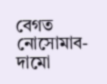বেগত নোসোমাব- দামো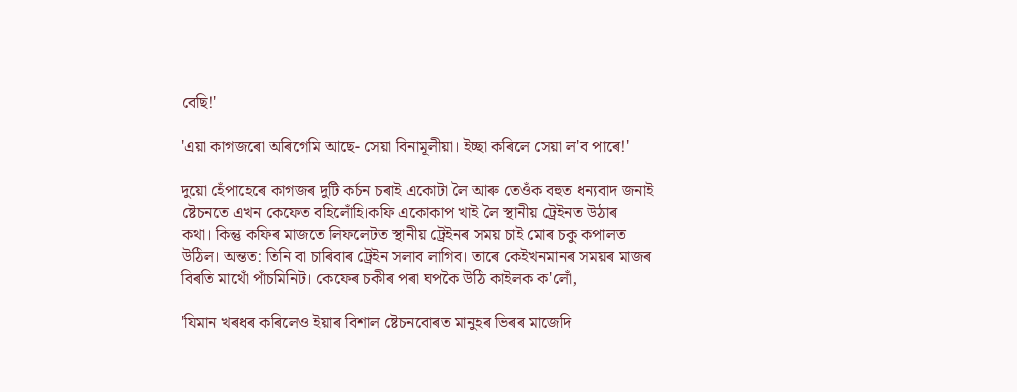বেছি!'

'এয়া কাগজৰো অৰিগেমি আছে- সেয়া বিনামূলীয়া। ইচ্ছা কৰিলে সেয়া ল'ব পাৰে!'

দুয়ো হেঁপাহেৰে কাগজৰ দুটি কৰ্চন চৰাই একোটা লৈ আৰু তেওঁক বহুত ধন্যবাদ জনাই  ষ্টেচনতে এখন কেফেত বহিলোঁহি।কফি একোকাপ খাই লৈ স্থানীয় ট্ৰেইনত উঠাৰ কথা। কিন্তু কফিৰ মাজতে লিফলেটত স্থানীয় ট্ৰেইনৰ সময় চাই মোৰ চকু কপালত উঠিল। অন্তত: তিনি বা চাৰিবাৰ ট্ৰেইন সলাব লাগিব। তাৰে কেইখনমানৰ সময়ৰ মাজৰ বিৰতি মাথোঁ পাঁচমিনিট। কেফেৰ চকীৰ পৰা ঘপকৈ উঠি কাইলক ক'লোঁ,

'যিমান খৰধৰ কৰিলেও ইয়াৰ বিশাল ষ্টেচনবোৰত মানুহৰ ভিৰৰ মাজেদি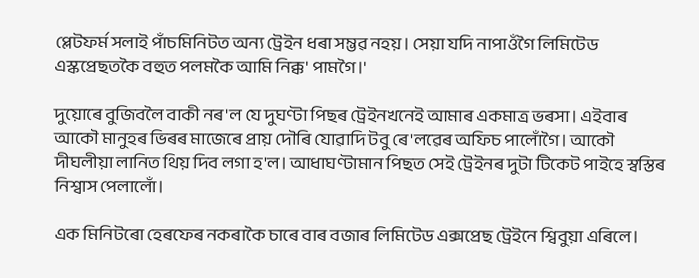প্লেটফৰ্ম সলাই পাঁচমিনিটত অন্য ট্ৰেইন ধৰা সম্ভৱ নহয়। সেয়া যদি নাপাওঁগৈ লিমিটেড এস্কপ্ৰেছতকৈ বহুত পলমকৈ আমি নিক্ক' পামগৈ।'

দুয়োৰে বুজিবলৈ বাকী নৰ'ল যে দুঘণ্টা পিছৰ ট্ৰেইনখনেই আমাৰ একমাত্ৰ ভৰসা। এইবাৰ আকৌ মানুহৰ ভিৰৰ মাজেৰে প্ৰায় দৌৰি যোৱাদি টবু ৰে'লৱেৰ অফিচ পালোঁগৈ। আকৌ দীঘলীয়া লানিত থিয় দিব লগা হ'ল। আধাঘণ্টামান পিছত সেই ট্ৰেইনৰ দুটা টিকেট পাইহে স্বস্তিৰ নিশ্বাস পেলালোঁ।

এক মিনিটৰো হেৰফেৰ নকৰাকৈ চাৰে বাৰ বজাৰ লিমিটেড এক্সপ্ৰেছ ট্ৰেইনে শ্বিবুয়া এৰিলে।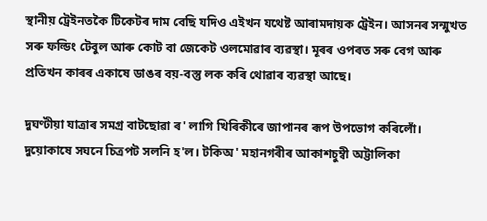স্থানীয় ট্ৰেইনতকৈ টিকেটৰ দাম বেছি যদিও এইখন যথেষ্ট আৰামদায়ক ট্ৰেইন। আসনৰ সন্মুখত সৰু ফল্ডিং টেবুল আৰু কোট বা জেকেট ওলমোৱাৰ ব্যৱস্থা। মূৰৰ ওপৰত সৰু বেগ আৰু প্ৰতিখন কাৰৰ একাষে ডাঙৰ বয়-বস্তু লক কৰি থোৱাৰ ব্যৱস্থা আছে।

দুঘণ্টীয়া যাত্ৰাৰ সমগ্ৰ বাটছোৱা ৰ' লাগি খিৰিকীৰে জাপানৰ ৰূপ উপভোগ কৰিলোঁ। দুয়োকাষে সঘনে চিত্ৰপট সলনি হ'ল। টকিঅ' মহানগৰীৰ আকাশচুম্বী অট্টালিকা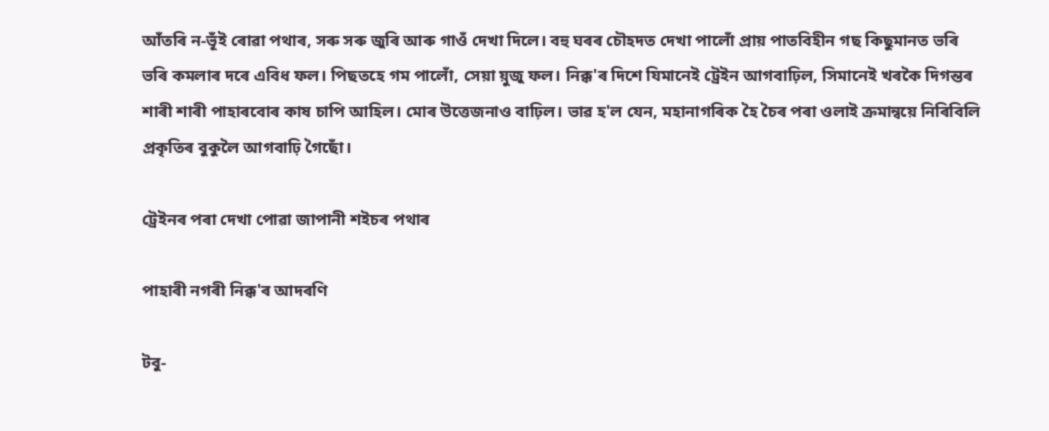আঁতৰি ন-ভূঁই ৰোৱা পথাৰ, সৰু সৰু জুৰি আৰু গাওঁ দেখা দিলে। বহু ঘৰৰ চৌহদত দেখা পালোঁ প্ৰায় পাতবিহীন গছ কিছুমানত ভৰি ভৰি কমলাৰ দৰে এবিধ ফল। পিছতহে গম পালোঁ, সেয়া য়ুজু ফল। নিক্ক'ৰ দিশে যিমানেই ট্ৰেইন আগবাঢ়িল, সিমানেই খৰকৈ দিগন্তৰ শাৰী শাৰী পাহাৰবোৰ কাষ চাপি আহিল। মোৰ উত্তেজনাও বাঢ়িল। ভাৱ হ'ল যেন, মহানাগৰিক হৈ চৈৰ পৰা ওলাই ক্ৰমান্বয়ে নিৰিবিলি প্ৰকৃতিৰ বুকুলৈ আগবাঢ়ি গৈছোঁ।

ট্ৰেইনৰ পৰা দেখা পোৱা জাপানী শইচৰ পথাৰ

পাহাৰী নগৰী নিক্ক'ৰ আদৰণি

টবু-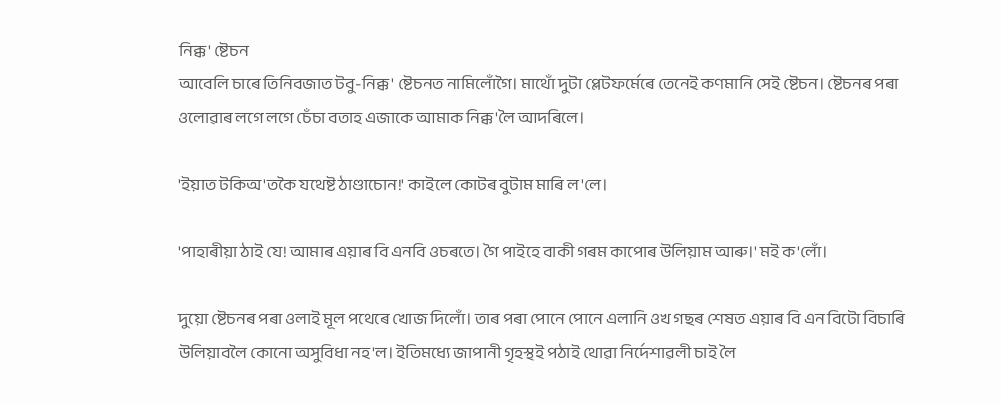নিক্ক' ষ্টেচন
আবেলি চাৰে তিনিবজাত টবু-নিক্ক' ষ্টেচনত নামিলোঁগৈ। মাথোঁ দুটা প্লেটফৰ্মেৰে তেনেই কণমানি সেই ষ্টেচন। ষ্টেচনৰ পৰা ওলোৱাৰ লগে লগে চেঁচা বতাহ এজাকে আমাক নিক্ক'লৈ আদৰিলে।

'ইয়াত টকিঅ'তকৈ যথেষ্ট ঠাণ্ডাচোন!' কাইলে কোটৰ বুটাম মাৰি ল'লে।

'পাহাৰীয়া ঠাই যে! আমাৰ এয়াৰ বি এনবি ওচৰতে। গৈ পাইহে বাকী গৰম কাপোৰ উলিয়াম আৰু।' মই ক'লোঁ।

দুয়ো ষ্টেচনৰ পৰা ওলাই মূল পথেৰে খোজ দিলোঁ। তাৰ পৰা পোনে পোনে এলানি ওখ গছৰ শেষত এয়াৰ বি এন বিটো বিচাৰি উলিয়াবলৈ কোনো অসুবিধা নহ'ল। ইতিমধ্যে জাপানী গৃহস্থই পঠাই থোৱা নিৰ্দেশাৱলী চাই লৈ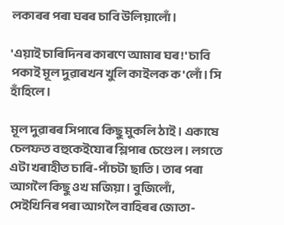লকাৰৰ পৰা ঘৰৰ চাবি উলিয়ালোঁ।

'এয়াই চাৰিদিনৰ কাৰণে আমাৰ ঘৰ!' চাবি পকাই মূল দুৱাৰখন খুলি কাইলক ক'লোঁ। সি হাঁহিলে।

মূল দুৱাৰৰ সিপাৰে কিছু মুকলি ঠাই। একাষে চেলফত বহুকেইযোৰ শ্লিপাৰ চেণ্ডেল। লগতে এটা খৰাহীত চাৰি-পাঁচটা ছাতি। তাৰ পৰা আগলৈ কিছু ওখ মজিয়া। বুজিলোঁ, সেইখিনিৰ পৰা আগলৈ বাহিৰৰ জোতা-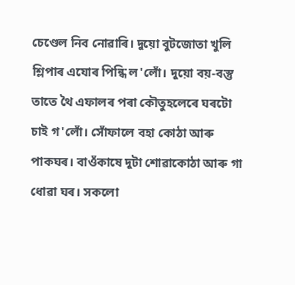চেণ্ডেল নিব নোৱাৰি। দুয়ো বুটজোতা খুলি শ্লিপাৰ এযোৰ পিন্ধি ল'লোঁ। দুয়ো বয়-বস্তু তাতে থৈ এফালৰ পৰা কৌতুহলেৰে ঘৰটো চাই গ'লোঁ। সোঁফালে বহা কোঠা আৰু পাকঘৰ। বাওঁকাষে দুটা শোৱাকোঠা আৰু গা ধোৱা ঘৰ। সকলো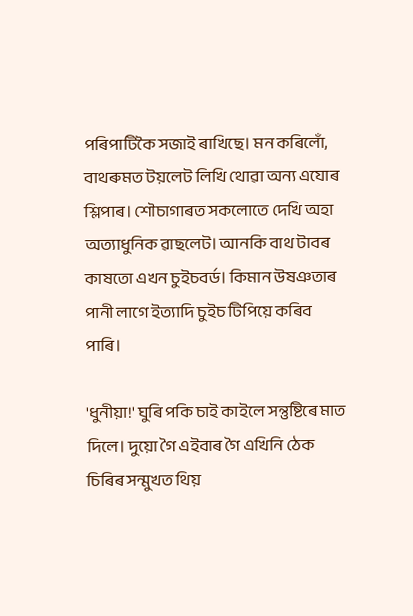পৰিপাটিকৈ সজাই ৰাখিছে। মন কৰিলোঁ, বাথৰুমত টয়লেট লিখি থোৱা অন্য এযোৰ শ্লিপাৰ। শৌচাগাৰত সকলোতে দেখি অহা অত্যাধুনিক ৱাছলেট। আনকি বাথ টাবৰ কাষতো এখন চুইচবৰ্ড। কিমান উষঞতাৰ পানী লাগে ইত্যাদি চুইচ টিপিয়ে কৰিব পাৰি।

'ধুনীয়া!' ঘুৰি পকি চাই কাইলে সন্তুষ্টিৰে মাত দিলে। দুয়ো গৈ এইবাৰ গৈ এখিনি ঠেক চিৰিৰ সন্মুখত থিয়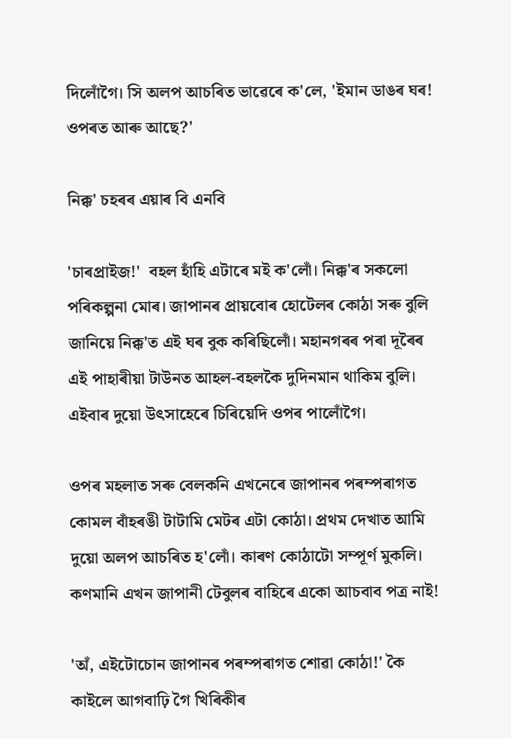দিলোঁগৈ। সি অলপ আচৰিত ভাৱেৰে ক'লে, 'ইমান ডাঙৰ ঘৰ! ওপৰত আৰু আছে?'

নিক্ক' চহৰৰ এয়াৰ বি এনবি

'চাৰপ্ৰাইজ!'  বহল হাঁহি এটাৰে মই ক'লোঁ। নিক্ক'ৰ সকলো পৰিকল্পনা মোৰ। জাপানৰ প্ৰায়বোৰ হোটেলৰ কোঠা সৰু বুলি জানিয়ে নিক্ক'ত এই ঘৰ বুক কৰিছিলোঁ। মহানগৰৰ পৰা দূৰৈৰ এই পাহাৰীয়া টাউনত আহল-বহলকৈ দুদিনমান থাকিম বুলি। এইবাৰ দুয়ো উৎসাহেৰে চিৰিয়েদি ওপৰ পালোঁগৈ।

ওপৰ মহলাত সৰু বেলকনি এখনেৰে জাপানৰ পৰম্পৰাগত কোমল বাঁহৰঙী টাটামি মেটৰ এটা কোঠা। প্ৰথম দেখাত আমি দুয়ো অলপ আচৰিত হ'লোঁ। কাৰণ কোঠাটো সম্পূৰ্ণ মুকলি। কণমানি এখন জাপানী টেবুলৰ বাহিৰে একো আচবাব পত্ৰ নাই!

'অঁ, এইটোচোন জাপানৰ পৰম্পৰাগত শোৱা কোঠা!' কৈ কাইলে আগবাঢ়ি গৈ খিৰিকীৰ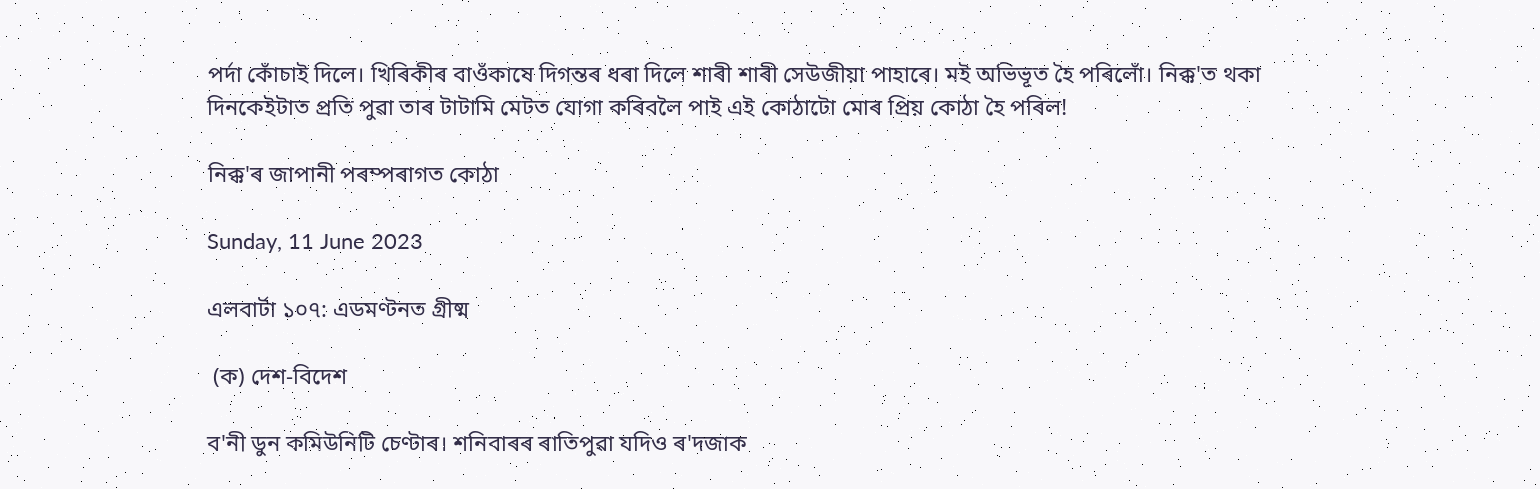পৰ্দা কোঁচাই দিলে। খিৰিকীৰ বাওঁকাষে দিগন্তৰ ধৰা দিলে শাৰী শাৰী সেউজীয়া পাহাৰে। মই অভিভূত হৈ পৰিলোঁ। নিক্ক'ত থকা দিনকেইটাত প্ৰতি পুৱা তাৰ টাটামি মেটত যোগা কৰিবলৈ পাই এই কোঠাটো মোৰ প্ৰিয় কোঠা হৈ পৰিল!

নিক্ক'ৰ জাপানী পৰম্পৰাগত কোঠা

Sunday, 11 June 2023

এলবাৰ্টা ১০৭: এডমণ্টনত গ্ৰীষ্ম

 (ক) দেশ-বিদেশ

ব'নী ডুন কমিউনিটি চেণ্টাৰ। শনিবাৰৰ ৰাতিপুৱা যদিও ৰ'দজাক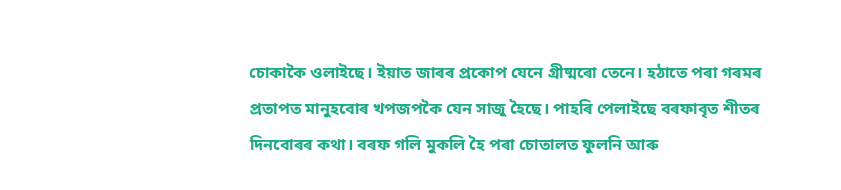চোকাকৈ ওলাইছে। ইয়াত জাৰৰ প্ৰকোপ যেনে গ্ৰীষ্মৰো তেনে। হঠাতে পৰা গৰমৰ প্ৰতাপত মানুহবোৰ খপজপকৈ যেন সাজু হৈছে। পাহৰি পেলাইছে বৰফাবৃত শীতৰ দিনবোৰৰ কথা। বৰফ গলি মুকলি হৈ পৰা চোতালত ফুলনি আৰু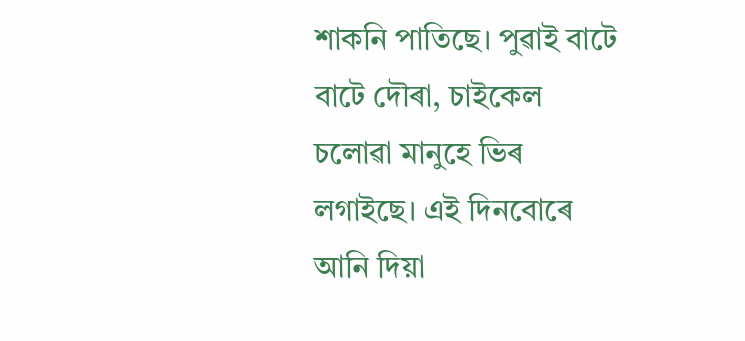শাকনি পাতিছে। পুৱাই বাটে বাটে দৌৰা, চাইকেল চলোৱা মানুহে ভিৰ লগাইছে। এই দিনবোৰে আনি দিয়া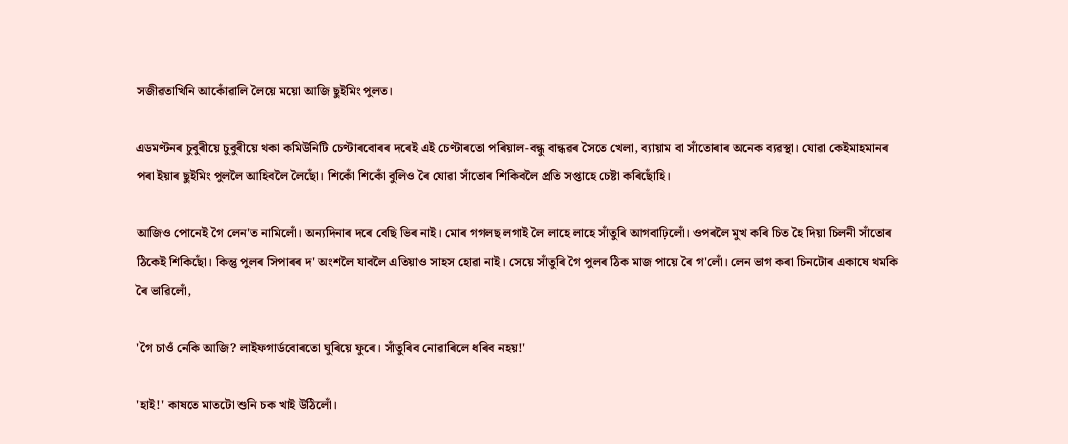সজীৱতাখিনি আকোঁৱালি লৈয়ে ময়ো আজি ছুইমিং পুলত।

এডমণ্টনৰ চুবুৰীয়ে চুবুৰীয়ে থকা কমিউনিটি চেণ্টাৰবোৰৰ দৰেই এই চেণ্টাৰতো পৰিয়াল-বন্ধু বান্ধৱৰ সৈতে খেলা, ব্যায়াম বা সাঁতোৰাৰ অনেক ব্যৱস্থা। যোৱা কেইমাহমানৰ পৰা ইয়াৰ ছুইমিং পুললৈ আহিবলৈ লৈছোঁ। শিকোঁ শিকোঁ বুলিও ৰৈ যোৱা সাঁতোৰ শিকিবলৈ প্ৰতি সপ্তাহে চেষ্টা কৰিছোঁহি।

আজিও পোনেই গৈ লেন'ত নামিলোঁ। অন্যদিনাৰ দৰে বেছি ভিৰ নাই। মোৰ গগলছ লগাই লৈ লাহে লাহে সাঁতুৰি আগবাঢ়িলোঁ। ওপৰলৈ মুখ কৰি চিত হৈ দিয়া চিলনী সাঁতোৰ ঠিকেই শিকিছোঁ। কিন্তু পুলৰ সিপাৰৰ দ' অংশলৈ যাবলৈ এতিয়াও সাহস হোৱা নাই। সেয়ে সাঁতুৰি গৈ পুলৰ ঠিক মাজ পায়ে ৰৈ গ'লোঁ। লেন ভাগ কৰা চিনটোৰ একাষে থমকি ৰৈ ভাৱিলোঁ,

'গৈ চাওঁ নেকি আজি? লাইফগাৰ্ডবোৰতো ঘুৰিয়ে ফুৰে। সাঁতুৰিব নোৱাৰিলে ধৰিব নহয়!'

'হাই!' কাষতে মাতটো শুনি চক খাই উঠিলোঁ।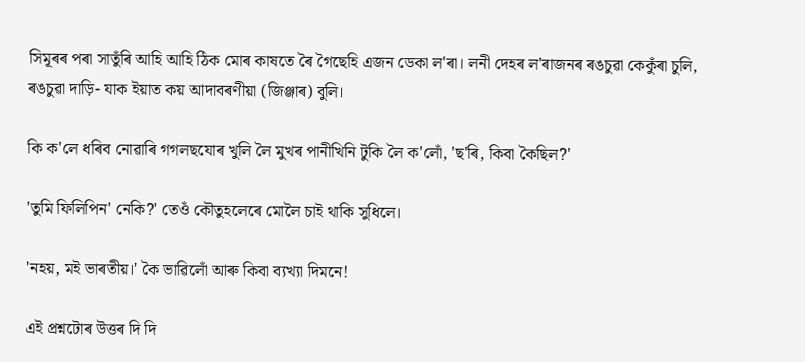সিমূৰৰ পৰা সাতুঁৰি আহি আহি ঠিক মোৰ কাষতে ৰৈ গৈছেহি এজন ডেকা ল'ৰা। লনী দেহৰ ল'ৰাজনৰ ৰঙচুৱা কেকুঁৰা চুলি, ৰঙচুৱা দাড়ি- যাক ইয়াত কয় আদাবৰণীয়া (জিঞ্জাৰ) বুলি।

কি ক'লে ধৰিব নোৱাৰি গগলছযোৰ খুলি লৈ মুখৰ পানীখিনি টুকি লৈ ক'লোঁ, 'ছ'ৰি, কিবা কৈছিল?'

'তুমি ফিলিপিন' নেকি?' তেওঁ কৌতুহলেৰে মোলৈ চাই থাকি সুধিলে।

'নহয়, মই ভাৰতীয়।' কৈ ভাৱিলোঁ আৰু কিবা ব্যখ্যা দিমনে!

এই প্ৰশ্নটোৰ উত্তৰ দি দি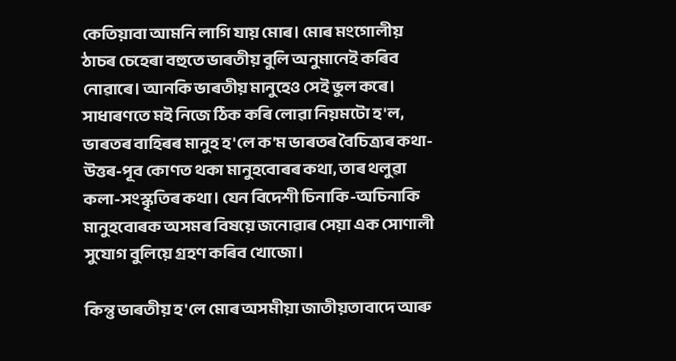কেতিয়াবা আমনি লাগি যায় মোৰ। মোৰ মংগোলীয় ঠাচৰ চেহেৰা বহুতে ভাৰতীয় বুলি অনুমানেই কৰিব নোৱাৰে। আনকি ভাৰতীয় মানুহেও সেই ভুল কৰে। সাধাৰণতে মই নিজে ঠিক কৰি লোৱা নিয়মটো হ'ল, ভাৰতৰ বাহিৰৰ মানুহ হ'লে ক'ম ভাৰতৰ বৈচিত্ৰ্যৰ কথা- উত্তৰ-পূব কোণত থকা মানুহবোৰৰ কথা, তাৰ থলুৱা কলা-সংস্কৃতিৰ কথা। যেন বিদেশী চিনাকি-অচিনাকি মানুহবোৰক অসমৰ বিষয়ে জনোৱাৰ সেয়া এক সোণালী সুযোগ বুলিয়ে গ্ৰহণ কৰিব খোজো।

কিন্তু ভাৰতীয় হ'লে মোৰ অসমীয়া জাতীয়তাবাদে আৰু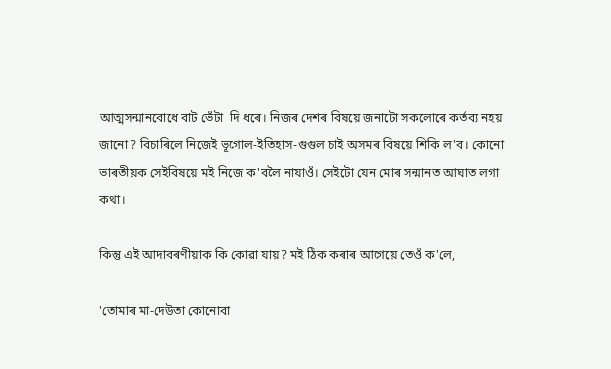আত্মসন্মানবোধে বাট ভেঁটা  দি ধৰে। নিজৰ দেশৰ বিষয়ে জনাটো সকলোৰে কৰ্তব্য নহয় জানো? বিচাৰিলে নিজেই ভূগোল-ইতিহাস-গুগুল চাই অসমৰ বিষয়ে শিকি ল'ব। কোনো ভাৰতীয়ক সেইবিষয়ে মই নিজে ক'বলৈ নাযাওঁ। সেইটো যেন মোৰ সন্মানত আঘাত লগা কথা।

কিন্তু এই আদাবৰণীয়াক কি কোৱা যায়? মই ঠিক কৰাৰ আগেয়ে তেওঁ ক'লে,

'তোমাৰ মা-দেউতা কোনোবা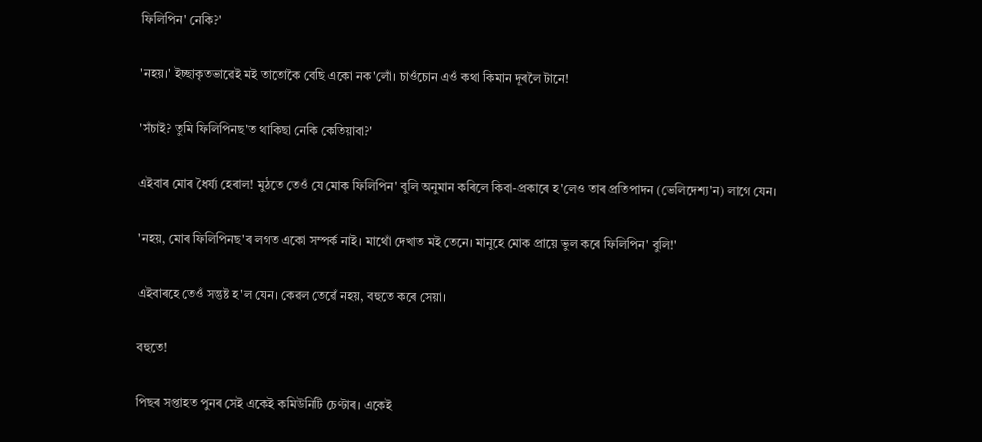ফিলিপিন' নেকি?'

'নহয়।' ইচ্ছাকৃতভাৱেই মই তাতোকৈ বেছি একো নক'লোঁ। চাওঁচোন এওঁ কথা কিমান দূৰলৈ টানে!

'সঁচাই? তুমি ফিলিপিনছ'ত থাকিছা নেকি কেতিয়াবা?'

এইবাৰ মোৰ ধৈৰ্য্য হেৰাল! মুঠতে তেওঁ যে মোক ফিলিপিন' বুলি অনুমান কৰিলে কিবা-প্ৰকাৰে হ'লেও তাৰ প্ৰতিপাদন (ভেলিদেশ্য'ন) লাগে যেন।

'নহয়, মোৰ ফিলিপিনছ'ৰ লগত একো সম্পৰ্ক নাই। মাথোঁ দেখাত মই তেনে। মানুহে মোক প্ৰায়ে ভুল কৰে ফিলিপিন' বুলি!'

এইবাৰহে তেওঁ সন্তুষ্ট হ'ল যেন। কেৱল তেৱেঁ নহয়, বহুতে কৰে সেয়া।

বহুতে!

পিছৰ সপ্তাহত পুনৰ সেই একেই কমিউনিটি চেণ্টাৰ। একেই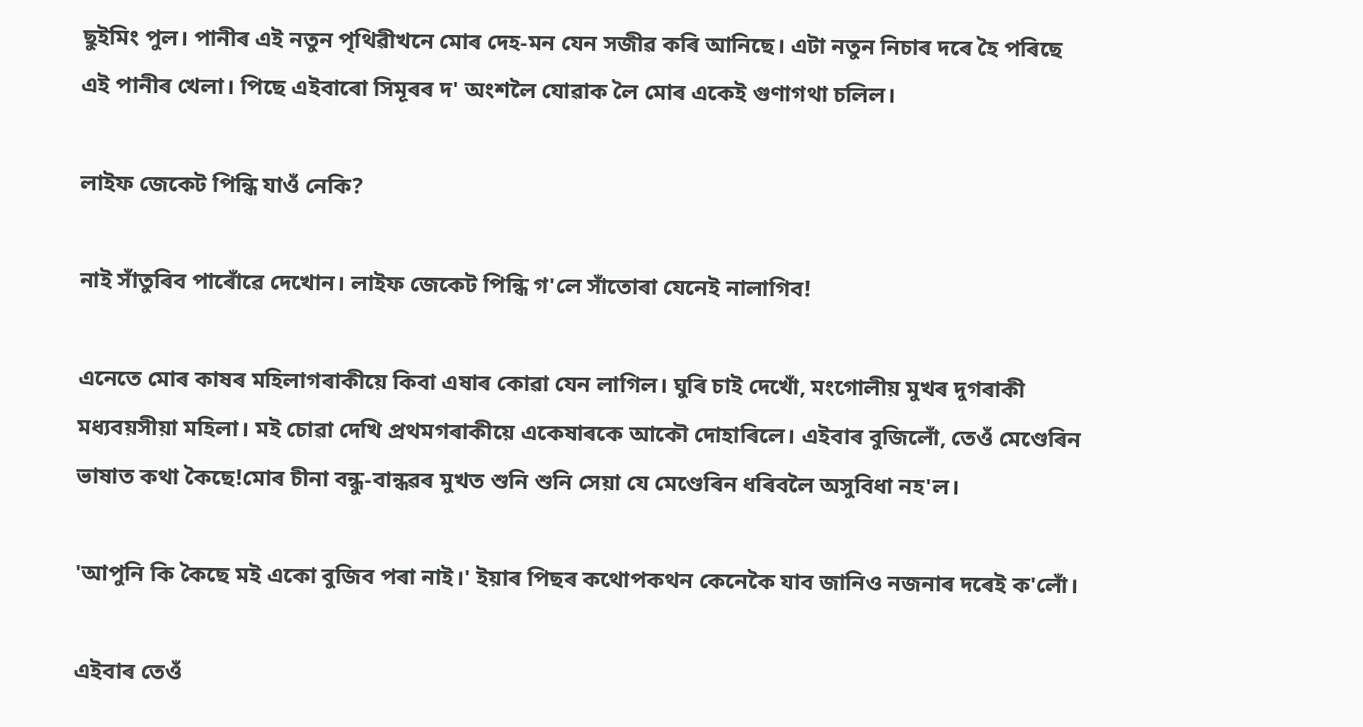ছুইমিং পুল। পানীৰ এই নতুন পৃথিৱীখনে মোৰ দেহ-মন যেন সজীৱ কৰি আনিছে। এটা নতুন নিচাৰ দৰে হৈ পৰিছে এই পানীৰ খেলা। পিছে এইবাৰো সিমূৰৰ দ' অংশলৈ যোৱাক লৈ মোৰ একেই গুণাগথা চলিল।

লাইফ জেকেট পিন্ধি যাওঁ নেকি?

নাই সাঁতুৰিব পাৰোঁৱে দেখোন। লাইফ জেকেট পিন্ধি গ'লে সাঁতোৰা যেনেই নালাগিব!

এনেতে মোৰ কাষৰ মহিলাগৰাকীয়ে কিবা এষাৰ কোৱা যেন লাগিল। ঘুৰি চাই দেখোঁ, মংগোলীয় মুখৰ দুগৰাকী মধ্যবয়সীয়া মহিলা। মই চোৱা দেখি প্ৰথমগৰাকীয়ে একেষাৰকে আকৌ দোহাৰিলে। এইবাৰ বুজিলোঁ, তেওঁ মেণ্ডেৰিন ভাষাত কথা কৈছে!মোৰ চীনা বন্ধু-বান্ধৱৰ মুখত শুনি শুনি সেয়া যে মেণ্ডেৰিন ধৰিবলৈ অসুবিধা নহ'ল।

'আপুনি কি কৈছে মই একো বুজিব পৰা নাই।' ইয়াৰ পিছৰ কথোপকথন কেনেকৈ যাব জানিও নজনাৰ দৰেই ক'লোঁ।

এইবাৰ তেওঁ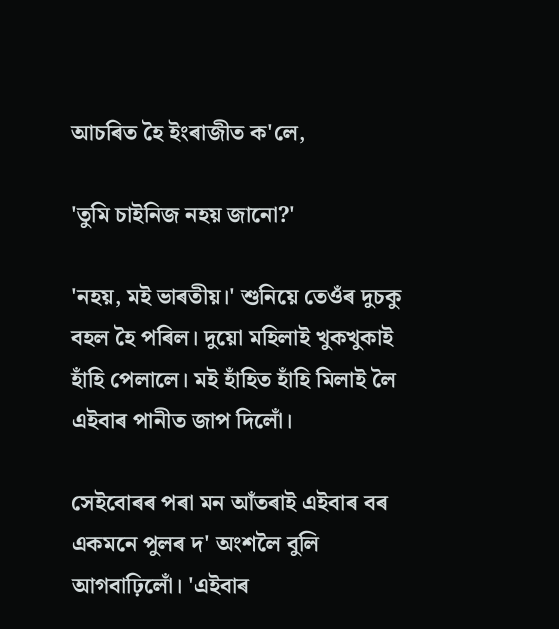আচৰিত হৈ ইংৰাজীত ক'লে,

'তুমি চাইনিজ নহয় জানো?'

'নহয়, মই ভাৰতীয়।' শুনিয়ে তেওঁৰ দুচকু বহল হৈ পৰিল। দুয়ো মহিলাই খুকখুকাই হাঁহি পেলালে। মই হাঁহিত হাঁহি মিলাই লৈ এইবাৰ পানীত জাপ দিলোঁ।

সেইবোৰৰ পৰা মন আঁতৰাই এইবাৰ বৰ একমনে পুলৰ দ' অংশলৈ বুলি আগবাঢ়িলোঁ। 'এইবাৰ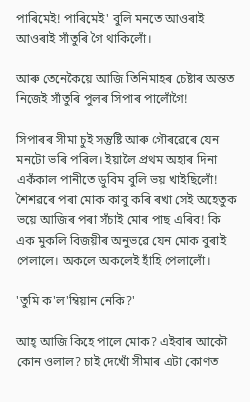পাৰিমেই! পাৰিমেই' বুলি মনতে আওৰাই আওৰাই সাঁতুৰি গৈ থাকিলোঁ।

আৰু তেনেকৈয়ে আজি তিনিমাহৰ চেষ্টাৰ অন্তত নিজেই সাঁতুৰি পুলৰ সিপাৰ পালোঁগৈ!

সিপাৰৰ সীমা চুই সন্তুষ্টি আৰু গৌৰৱেৰে যেন মনটো ভৰি পৰিল। ইয়ালৈ প্ৰথম অহাৰ দিনা একঁকাল পানীতে ডুবিম বুলি ভয় খাইছিলোঁ! শৈশৱৰে পৰা মোক কাবু কৰি ৰখা সেই অহেতুক ভয়ে আজিৰ পৰা সঁচাই মোৰ পাছ এৰিব! কি এক মুকলি বিজয়ীৰ অনুভৱে যেন মোক বুৰাই পেলালে। অকলে অকলেই হাঁহি পেলালোঁ।

'তুমি ক'ল'ম্বিয়ান নেকি?'

আহ্‌ আজি কিহে পালে মোক? এইবাৰ আকৌ কোন ওলাল? চাই দেখোঁ সীমাৰ এটা কোণত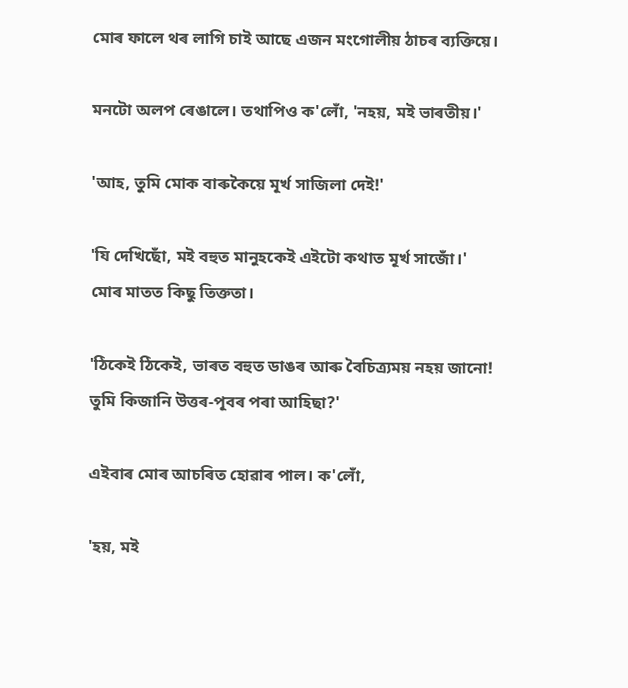মোৰ ফালে থৰ লাগি চাই আছে এজন মংগোলীয় ঠাচৰ ব্যক্তিয়ে।

মনটো অলপ ৰেঙালে। তথাপিও ক'লোঁ, 'নহয়, মই ভাৰতীয়।'

'আহ, তুমি মোক বাৰুকৈয়ে মূৰ্খ সাজিলা দেই!'

'যি দেখিছোঁ, মই বহুত মানুহকেই এইটো কথাত মূৰ্খ সাজোঁ।' মোৰ মাতত কিছু তিক্ততা।

'ঠিকেই ঠিকেই, ভাৰত বহুত ডাঙৰ আৰু বৈচিত্ৰ্যময় নহয় জানো! তুমি কিজানি উত্তৰ-পূবৰ পৰা আহিছা?'

এইবাৰ মোৰ আচৰিত হোৱাৰ পাল। ক'লোঁ,

'হয়, মই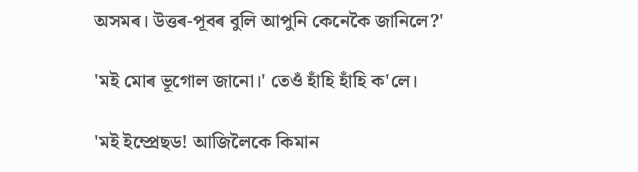অসমৰ। উত্তৰ-পূবৰ বুলি আপুনি কেনেকৈ জানিলে?'

'মই মোৰ ভূগোল জানো।' তেওঁ হাঁহি হাঁহি ক'লে।

'মই ইম্প্ৰেছড! আজিলৈকে কিমান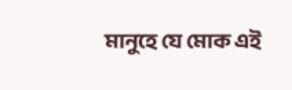মানুহে যে মোক এই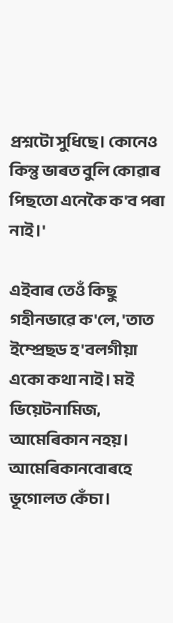প্ৰশ্নটো সুধিছে। কোনেও কিন্তু ভাৰত বুলি কোৱাৰ পিছতো এনেকৈ ক'ব পৰা নাই।'

এইবাৰ তেওঁ কিছু গহীনভাৱে ক'লে, 'তাত ইম্প্ৰেছড হ'বলগীয়া একো কথা নাই। মই ভিয়েটনামিজ, আমেৰিকান নহয়। আমেৰিকানবোৰহে ভূগোলত কেঁচা।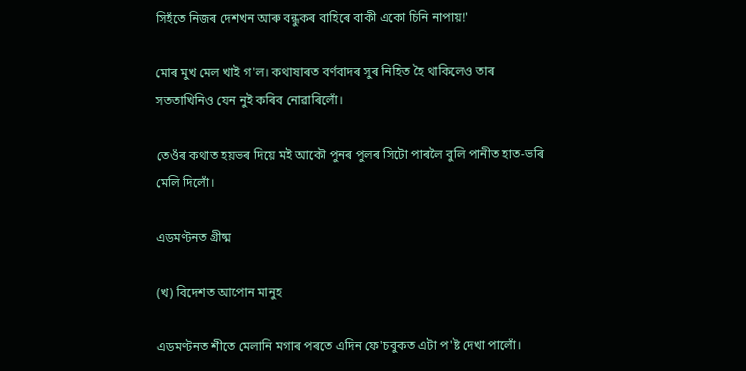সিহঁতে নিজৰ দেশখন আৰু বন্ধুকৰ বাহিৰে বাকী একো চিনি নাপায়!'

মোৰ মুখ মেল খাই গ'ল। কথাষাৰত বৰ্ণবাদৰ সুৰ নিহিত হৈ থাকিলেও তাৰ সততাখিনিও যেন নুই কৰিব নোৱাৰিলোঁ।

তেওঁৰ কথাত হয়ভৰ দিয়ে মই আকৌ পুনৰ পুলৰ সিটো পাৰলৈ বুলি পানীত হাত-ভৰি মেলি দিলোঁ।

এডমণ্টনত গ্ৰীষ্ম

(খ) বিদেশত আপোন মানুহ

এডমণ্টনত শীতে মেলানি মগাৰ পৰতে এদিন ফে'চবুকত এটা প'ষ্ট দেখা পালোঁ।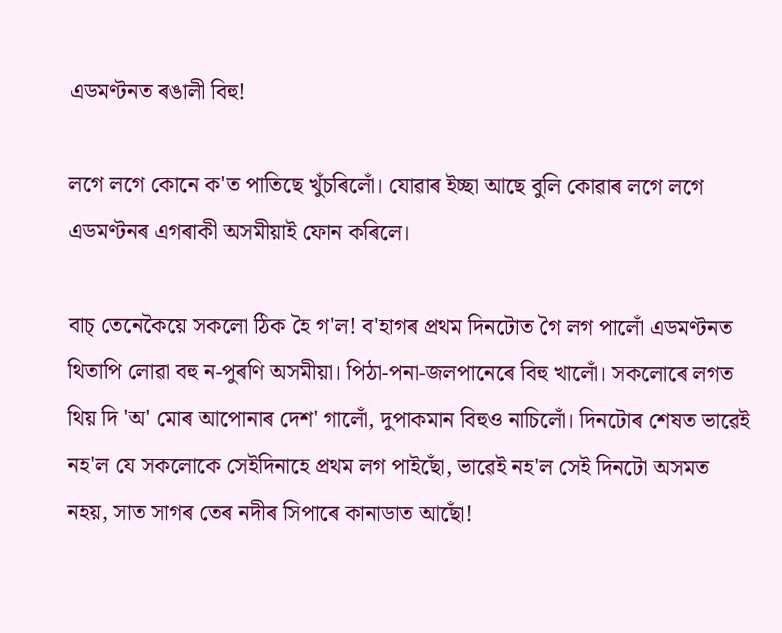এডমণ্টনত ৰঙালী বিহু!

লগে লগে কোনে ক'ত পাতিছে খুঁচৰিলোঁ। যোৱাৰ ইচ্ছা আছে বুলি কোৱাৰ লগে লগে এডমণ্টনৰ এগৰাকী অসমীয়াই ফোন কৰিলে।

বাচ্‌ তেনেকৈয়ে সকলো ঠিক হৈ গ'ল! ব'হাগৰ প্ৰথম দিনটোত গৈ লগ পালোঁ এডমণ্টনত থিতাপি লোৱা বহু ন-পুৰণি অসমীয়া। পিঠা-পনা-জলপানেৰে বিহু খালোঁ। সকলোৰে লগত থিয় দি 'অ' মোৰ আপোনাৰ দেশ' গালোঁ, দুপাকমান বিহুও নাচিলোঁ। দিনটোৰ শেষত ভাৱেই নহ'ল যে সকলোকে সেইদিনাহে প্ৰথম লগ পাইছোঁ, ভাৱেই নহ'ল সেই দিনটো অসমত নহয়, সাত সাগৰ তেৰ নদীৰ সিপাৰে কানাডাত আছোঁ!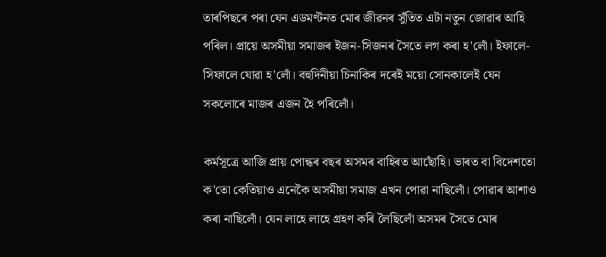তাৰপিছৰে পৰা যেন এডমণ্টনত মোৰ জীৱনৰ সুঁতিত এটা নতুন জোৱাৰ আহি পৰিল। প্ৰায়ে অসমীয়া সমাজৰ ইজন-সিজনৰ সৈতে লগ কৰা হ'লোঁ। ইফালে-সিফালে যোৱা হ'লোঁ। বহুদিনীয়া চিনাকিৰ দৰেই ময়ো সোনকালেই যেন সকলোৰে মাজৰ এজন হৈ পৰিলোঁ।

কৰ্মসূত্ৰে আজি প্ৰায় পোন্ধৰ বছৰ অসমৰ বাহিৰত আছোঁহি। ভাৰত বা বিদেশতো ক'তো কেতিয়াও এনেকৈ অসমীয়া সমাজ এখন পোৱা নাছিলোঁ। পোৱাৰ আশাও কৰা নাছিলোঁ। যেন লাহে লাহে গ্ৰহণ কৰি লৈছিলোঁ অসমৰ সৈতে মোৰ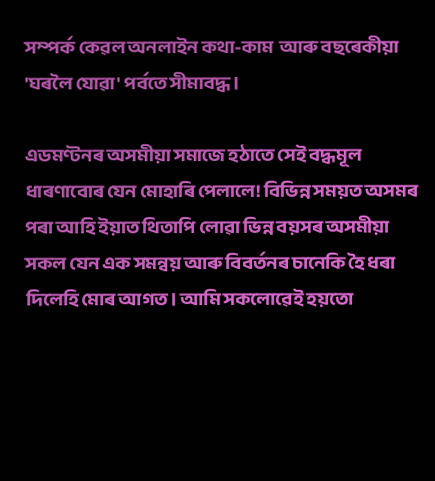সম্পৰ্ক কেৱল অনলাইন কথা-কাম  আৰু বছৰেকীয়া 'ঘৰলৈ যোৱা' পৰ্বতে সীমাবদ্ধ।

এডমণ্টনৰ অসমীয়া সমাজে হঠাতে সেই বদ্ধমূল ধাৰণাবোৰ যেন মোহাৰি পেলালে! বিভিন্ন সময়ত অসমৰ পৰা আহি ইয়াত থিতাপি লোৱা ভিন্ন বয়সৰ অসমীয়া সকল যেন এক সমন্বয় আৰু বিবৰ্তনৰ চানেকি হৈ ধৰা দিলেহি মোৰ আগত। আমি সকলোৱেই হয়তো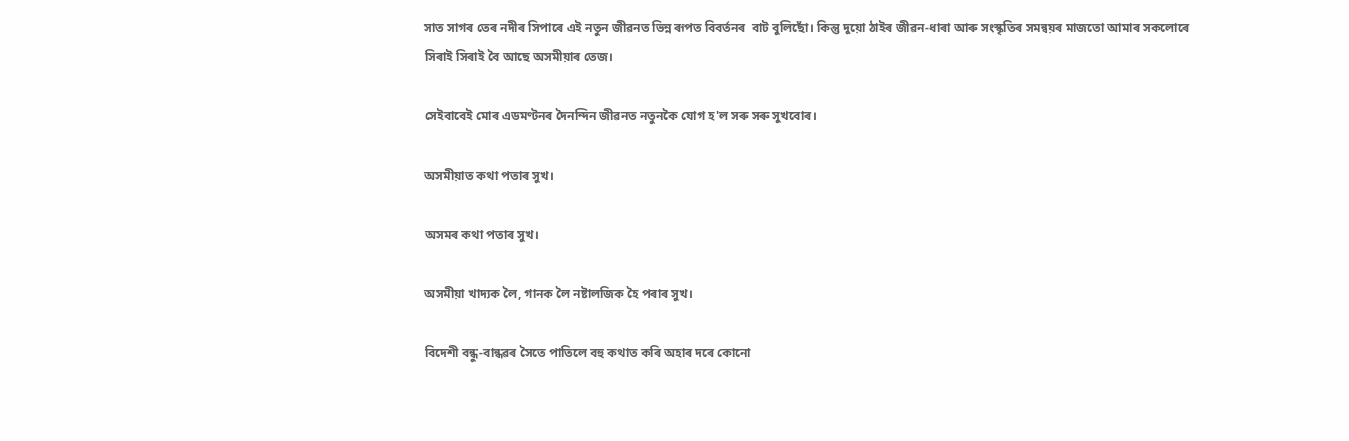সাত সাগৰ তেৰ নদীৰ সিপাৰে এই নতুন জীৱনত ভিন্ন ৰূপত বিবৰ্তনৰ  বাট বুলিছোঁ। কিন্তু দুয়ো ঠাইৰ জীৱন-ধাৰা আৰু সংস্কৃতিৰ সমন্বয়ৰ মাজতো আমাৰ সকলোৰে সিৰাই সিৰাই বৈ আছে অসমীয়াৰ তেজ।

সেইবাবেই মোৰ এডমণ্টনৰ দৈনন্দিন জীৱনত নতুনকৈ যোগ হ'ল সৰু সৰু সুখবোৰ।

অসমীয়াত কথা পতাৰ সুখ।

অসমৰ কথা পতাৰ সুখ।

অসমীয়া খাদ্যক লৈ, গানক লৈ নষ্টালজিক হৈ পৰাৰ সুখ।

বিদেশী বন্ধু-বান্ধৱৰ সৈতে পাতিলে বহু কথাত কৰি অহাৰ দৰে কোনো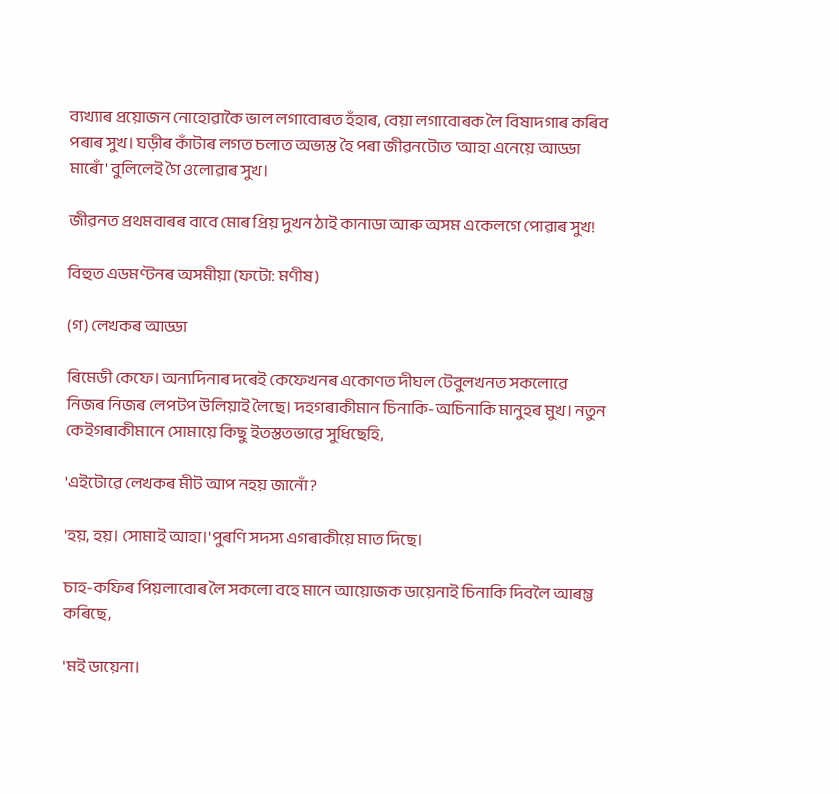ব্যখ্যাৰ প্ৰয়োজন নোহোৱাকৈ ভাল লগাবোৰত হঁহাৰ, বেয়া লগাবোৰক লৈ বিষাদগাৰ কৰিব পৰাৰ সুখ। ঘড়ীৰ কাঁটাৰ লগত চলাত অভ্যস্ত হৈ পৰা জীৱনটোত 'আহা এনেয়ে আড্ডা মাৰোঁ' বুলিলেই গৈ ওলোৱাৰ সুখ।

জীৱনত প্ৰথমবাৰৰ বাবে মোৰ প্ৰিয় দুখন ঠাই কানাডা আৰু অসম একেলগে পোৱাৰ সুখ!

বিহুত এডমণ্টনৰ অসমীয়া (ফটো: মণীষ)

(গ) লেখকৰ আড্ডা

ৰিমেডী কেফে। অন্যদিনাৰ দৰেই কেফেখনৰ একোণত দীঘল টেবুলখনত সকলোৱে নিজৰ নিজৰ লেপটপ উলিয়াই লৈছে। দহগৰাকীমান চিনাকি-অচিনাকি মানুহৰ মুখ। নতুন কেইগৰাকীমানে সোমায়ে কিছু ইতস্ততভাৱে সুধিছেহি,

'এইটোৱে লেখকৰ মীট আপ নহয় জানোঁ?

'হয়, হয়। সোমাই আহা।'পুৰণি সদস্য এগৰাকীয়ে মাত দিছে।

চাহ-কফিৰ পিয়লাবোৰ লৈ সকলো বহে মানে আয়োজক ডায়েনাই চিনাকি দিবলৈ আৰম্ভ কৰিছে,

'মই ডায়েনা।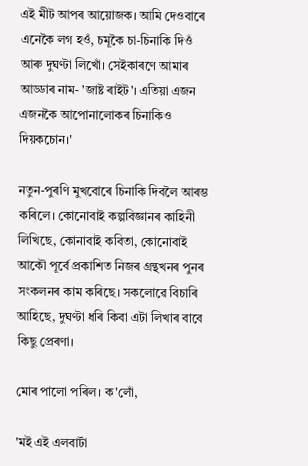এই মীট আপৰ আয়োজক। আমি দেওবাৰে এনেকৈ লগ হওঁ, চমূকৈ চা-চিনাকি দিওঁ আৰু দুঘণ্টা লিখোঁ। সেইকাৰণে আমাৰ আড্ডাৰ নাম- 'জাষ্ট ৰাইট'। এতিয়া এজন এজনকৈ আপোনালোকৰ চিনাকিও দিয়কচোন।'

নতুন-পুৰণি মুখবোৰে চিনাকি দিবলৈ আৰম্ভ কৰিলে। কোনোবাই কল্পবিজ্ঞানৰ কাহিনী লিখিছে, কোনাবাই কবিতা, কোনোবাই আকৌ পূৰ্বে প্ৰকাশিত নিজৰ গ্ৰন্থখনৰ পুনৰ সংকলনৰ কাম কৰিছে। সকলোৱে বিচাৰি আহিছে, দুঘণ্টা ধৰি কিবা এটা লিখাৰ বাবে কিছু প্ৰেৰণা।

মোৰ পালো পৰিল। ক'লোঁ,

'মই এই এলবাৰ্টা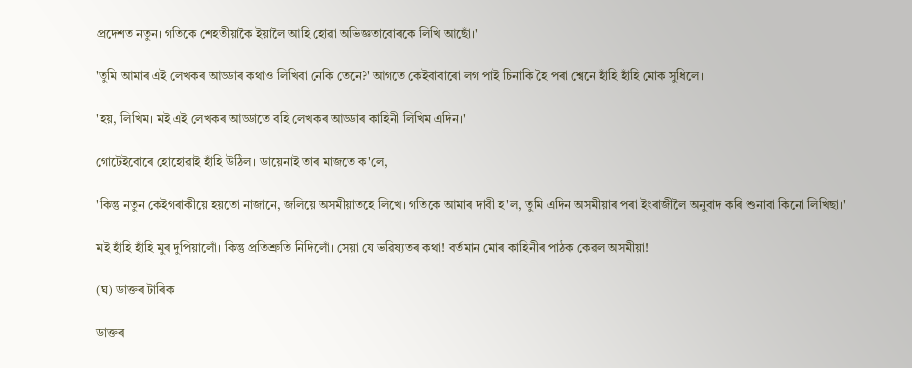প্ৰদেশত নতুন। গতিকে শেহতীয়াকৈ ইয়ালৈ আহি হোৱা অভিজ্ঞতাবোৰকে লিখি আছোঁ।'

'তুমি আমাৰ এই লেখকৰ আড্ডাৰ কথাও লিখিবা নেকি তেনে?' আগতে কেইবাবাৰো লগ পাই চিনাকি হৈ পৰা শ্বেনে হাঁহি হাঁহি মোক সুধিলে।

'হয়, লিখিম। মই এই লেখকৰ আড্ডাতে বহি লেখকৰ আড্ডাৰ কাহিনী লিখিম এদিন।'

গোটেইবোৰে হোহোৱাই হাঁহি উঠিল। ডায়েনাই তাৰ মাজতে ক'লে,

'কিন্তু নতুন কেইগৰাকীয়ে হয়তো নাজানে, জলিয়ে অসমীয়াতহে লিখে। গতিকে আমাৰ দাবী হ'ল, তুমি এদিন অসমীয়াৰ পৰা ইংৰাজীলৈ অনুবাদ কৰি শুনাবা কিনো লিখিছা।'

মই হাঁহি হাঁহি মুৰ দুপিয়ালোঁ। কিন্তু প্ৰতিশ্ৰুতি নিদিলোঁ। সেয়া যে ভৱিষ্যতৰ কথা! বৰ্তমান মোৰ কাহিনীৰ পাঠক কেৱল অসমীয়া!

(ঘ) ডাক্তৰ টাৰিক

ডাক্তৰ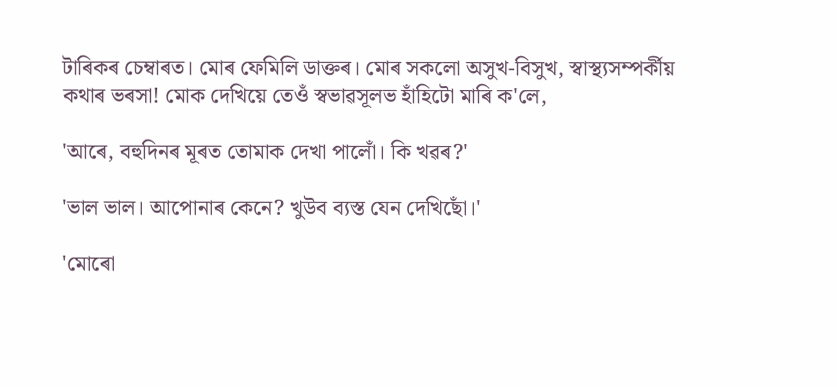টাৰিকৰ চেম্বাৰত। মোৰ ফেমিলি ডাক্তৰ। মোৰ সকলো অসুখ-বিসুখ, স্বাস্থ্যসম্পৰ্কীয় কথাৰ ভৰসা! মোক দেখিয়ে তেওঁ স্বভাৱসূলভ হাঁহিটো মাৰি ক'লে,

'আৰে, বহুদিনৰ মূৰত তোমাক দেখা পালোঁ। কি খৱৰ?'

'ভাল ভাল। আপোনাৰ কেনে? খুউব ব্যস্ত যেন দেখিছোঁ।'

'মোৰো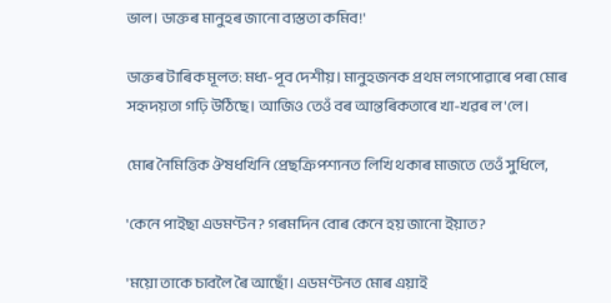ভাল। ডাক্তৰ মানুহৰ জানো ব্যস্ততা কমিব!'

ডাক্তৰ টাৰিক মূলত: মধ্য-পূব দেশীয়। মানুহজনক প্ৰথম লগপোৱাৰে পৰা মোৰ সহৃদয়তা গঢ়ি উঠিছে। আজিও তেওঁ বৰ আন্তৰিকতাৰে খা-খৱৰ ল'লে।

মোৰ নৈমিত্তিক ঔষধখিনি প্ৰেছক্ৰিপশ্যনত লিখি থকাৰ মাজতে তেওঁ সুধিলে,

'কেনে পাইছা এডমণ্টন? গৰমদিন বোৰ কেনে হয় জানো ইয়াত?

'ময়ো তাকে চাবলৈ ৰৈ আছোঁ। এডমণ্টনত মোৰ এয়াই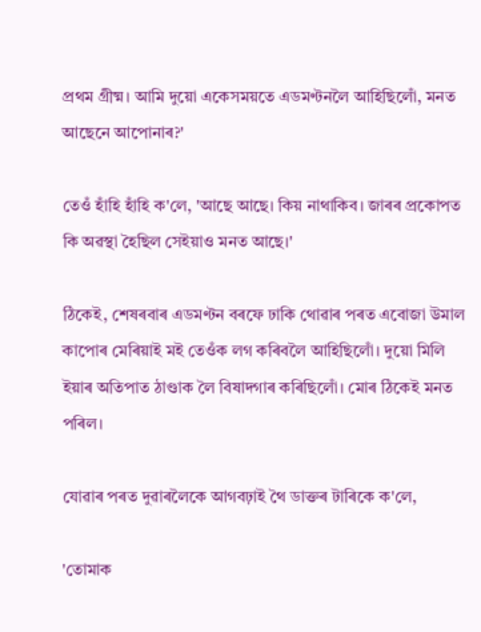প্ৰথম গ্ৰীষ্ম। আমি দুয়ো একেসময়তে এডমণ্টনলৈ আহিছিলোঁ, মনত আছেনে আপোনাৰ?'

তেওঁ হাঁহি হাঁহি ক'লে, 'আছে আছে। কিয় নাথাকিব। জাৰৰ প্ৰকোপত কি অৱস্থা হৈছিল সেইয়াও মনত আছে।'

ঠিকেই, শেষৰবাৰ এডমণ্টন বৰফে ঢাকি থোৱাৰ পৰত এবোজা উমাল কাপোৰ মেৰিয়াই মই তেওঁক লগ কৰিবলৈ আহিছিলোঁ। দুয়ো মিলি ইয়াৰ অতিপাত ঠাণ্ডাক লৈ বিষাদগাৰ কৰিছিলোঁ। মোৰ ঠিকেই মনত পৰিল।

যোৱাৰ পৰত দুৱাৰলৈকে আগবঢ়াই থৈ ডাক্তৰ টাৰিকে ক'লে,

'তোমাক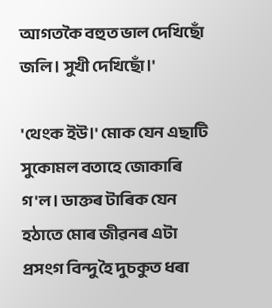আগতকৈ বহুত ভাল দেখিছোঁ জলি। সুখী দেখিছোঁ।'

'থেংক ইউ।' মোক যেন এছাটি সুকোমল বতাহে জোকাৰি গ'ল। ডাক্তৰ টাৰিক যেন হঠাতে মোৰ জীৱনৰ এটা প্ৰসংগ বিন্দু হৈ দুচকুত ধৰা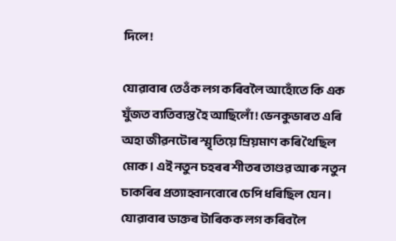দিলে!

যোৱাবাৰ তেওঁক লগ কৰিবলৈ আহোঁতে কি এক যুঁজত ব্যতিব্যস্ত হৈ আছিলোঁ ! ভেনকুভাৰত এৰি অহা জীৱনটোৰ স্মৃতিয়ে ম্ৰিয়মাণ কৰি থৈছিল মোক। এই নতুন চহৰৰ শীতৰ তাণ্ডৱ আৰু নতুন চাকৰিৰ প্ৰত্যাহ্বানবোৰে চেপি ধৰিছিল যেন। যোৱাবাৰ ডাক্তৰ টাৰিকক লগ কৰিবলৈ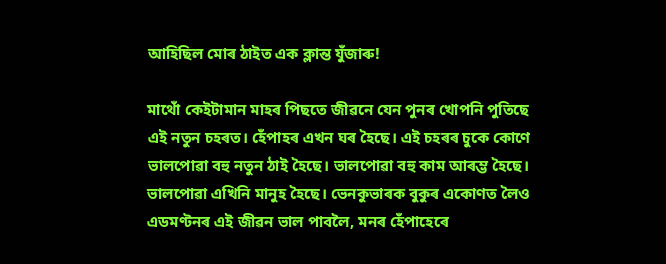আহিছিল মোৰ ঠাইত এক ক্লান্ত যুঁজাৰু!

মাথোঁ কেইটামান মাহৰ পিছতে জীৱনে যেন পুনৰ খোপনি পুতিছে এই নতুন চহৰত। হেঁপাহৰ এখন ঘৰ হৈছে। এই চহৰৰ চুকে কোণে ভালপোৱা বহু নতুন ঠাই হৈছে। ভালপোৱা বহু কাম আৰম্ভ হৈছে। ভালপোৱা এখিনি মানুহ হৈছে। ভেনকুভাৰক বুকুৰ একোণত লৈও এডমণ্টনৰ এই জীৱন ভাল পাবলৈ, মনৰ হেঁপাহেৰে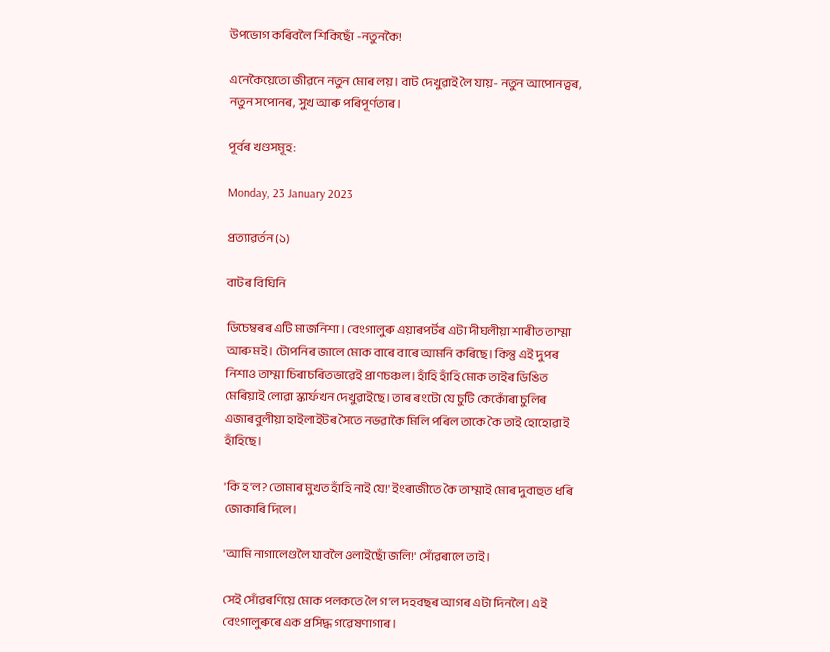উপভোগ কৰিবলৈ শিকিছোঁ -নতুনকৈ!

এনেকৈয়েতো জীৱনে নতুন মোৰ লয়। বাট দেখুৱাই লৈ যায়- নতুন আপোনত্বৰ, নতুন সপোনৰ, সুখ আৰু পৰিপূৰ্ণতাৰ।

পূৰ্বৰ খণ্ডসমূহ:

Monday, 23 January 2023

প্ৰত্যাৱৰ্তন (১)

বাটৰ বিঘিনি

ডিচেম্বৰৰ এটি মাজনিশা। বেংগালুৰু এয়াৰপৰ্টৰ এটা দীঘলীয়া শাৰীত তাম্মা আৰু মই। টোপনিৰ জালে মোক বাৰে বাৰে আমনি কৰিছে। কিন্তু এই দুপৰ নিশাও তাম্মা চিৰাচৰিতভাৱেই প্ৰাণচঞ্চল। হাঁহি হাঁহি মোক তাইৰ ডিঙিত মেৰিয়াই লোৱা স্কাৰ্ফখন দেখুৱাইছে। তাৰ ৰংটো যে চুটি কেকোঁৰা চুলিৰ এজাৰবুলীয়া হাইলাইটৰ সৈতে নভৱাকৈ মিলি পৰিল তাকে কৈ তাই হোহোৱাই হাঁহিছে।

'কি হ'ল? তোমাৰ মুখত হাঁহি নাই যে!' ইংৰাজীতে কৈ তাম্মাই মোৰ দুবাহুত ধৰি জোকাৰি দিলে।

'আমি নাগালেণ্ডলৈ যাবলৈ ওলাইছোঁ জলি!' সোঁৱৰালে তাই।

সেই সোঁৱৰণিয়ে মোক পলকতে লৈ গ'ল দহবছৰ আগৰ এটা দিনলৈ। এই বেংগালুৰুৰে এক প্ৰসিদ্ধ গৱেষণাগাৰ।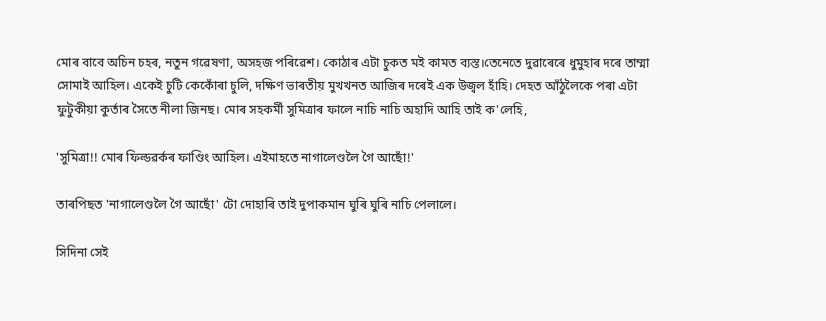মোৰ বাবে অচিন চহৰ, নতুন গৱেষণা, অসহজ পৰিৱেশ। কোঠাৰ এটা চুকত মই কামত ব্যস্ত।তেনেতে দুৱাৰেৰে ধুমুহাৰ দৰে তাম্মা সোমাই আহিল। একেই চুটি কেকোঁৰা চুলি, দক্ষিণ ভাৰতীয় মুখখনত আজিৰ দৰেই এক উজ্বল হাঁহি। দেহত আঁঠুলৈকে পৰা এটা ফুটুকীয়া কুৰ্তাৰ সৈতে নীলা জিনছ। মোৰ সহকৰ্মী সুমিত্ৰাৰ ফালে নাচি নাচি অহাদি আহি তাই ক'লেহি,

'সুমিত্ৰা!! মোৰ ফিল্ডৱৰ্কৰ ফাণ্ডিং আহিল। এইমাহতে নাগালেণ্ডলৈ গৈ আছোঁ!'

তাৰপিছত 'নাগালেণ্ডলৈ গৈ আছোঁ' টো দোহাৰি তাই দুপাকমান ঘুৰি ঘুৰি নাচি পেলালে।

সিদিনা সেই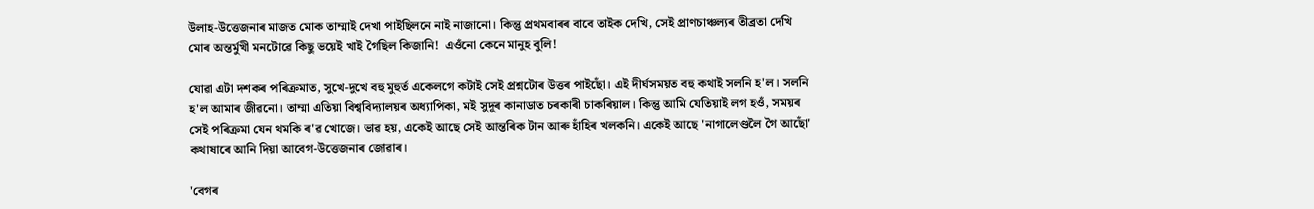উলাহ-উত্তেজনাৰ মাজত মোক তাম্মাই দেখা পাইছিলনে নাই নাজানো। কিন্তু প্ৰথমবাৰৰ বাবে তাইক দেখি, সেই প্ৰাণচাঞ্চল্যৰ তীব্ৰতা দেখি মোৰ অন্তৰ্মুখী মনটোৱে কিছু ভয়েই খাই গৈছিল কিজানি!  এওঁনো কেনে মানুহ বুলি!

যোৱা এটা দশকৰ পৰিক্ৰমাত, সুখে-দুখে বহু মুহুৰ্ত একেলগে কটাই সেই প্ৰশ্নটোৰ উত্তৰ পাইছোঁ। এই দীৰ্ঘসময়ত বহু কথাই সলনি হ'ল। সলনি হ'ল আমাৰ জীৱনো। তাম্মা এতিয়া বিশ্ববিদ্যালয়ৰ অধ্যাপিকা, মই সুদূৰ কানাডাত চৰকাৰী চাকৰিয়াল। কিন্তু আমি যেতিয়াই লগ হওঁ, সময়ৰ সেই পৰিক্ৰমা যেন থমকি ৰ'ৱ খোজে। ভাৱ হয়, একেই আছে সেই আন্তৰিক টান আৰু হাঁহিৰ খলকনি। একেই আছে 'নাগালেণ্ডলৈ গৈ আছোঁ' কথাষাৰে আনি দিয়া আবেগ-উত্তেজনাৰ জোৱাৰ।

'বেগৰ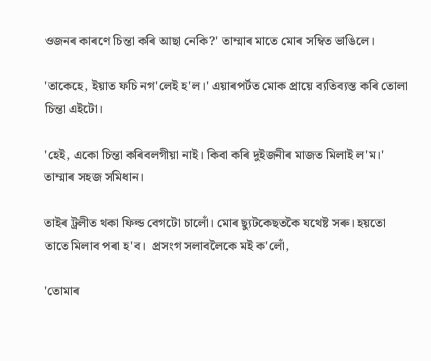ওজনৰ কাৰণে চিন্তা কৰি আছা নেকি?' তাম্মাৰ মাতে মোৰ সম্বিত ভাঙিলে।

'তাকেহে, ইয়াত ফচি নগ'লেই হ'ল।' এয়াৰপৰ্টত মোক প্ৰায়ে ব্যতিব্যস্ত কৰি তোলা চিন্তা এইটো।

'হেই, একো চিন্তা কৰিবলগীয়া নাই। কিবা কৰি দুইজনীৰ মাজত মিলাই ল'ম।' তাম্মাৰ সহজ সমিধান।

তাইৰ ট্ৰলীত থকা ফিল্ড বেগটো চালোঁ। মোৰ ছ্যুটকেছতকৈ যথেষ্ট সৰু। হয়তো তাতে মিলাব পৰা হ'ব।  প্ৰসংগ সলাবলৈকে মই ক'লোঁ,

'তোমাৰ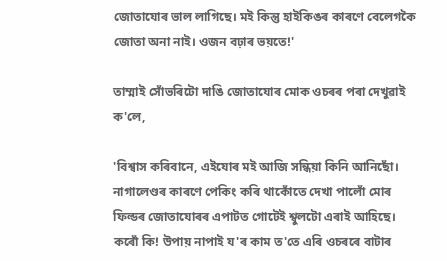জোতাযোৰ ভাল লাগিছে। মই কিন্তু হাইকিঙৰ কাৰণে বেলেগকৈ জোতা অনা নাই। ওজন বঢ়াৰ ভয়তে!'

তাম্মাই সোঁভৰিটো দাঙি জোতাযোৰ মোক ওচৰৰ পৰা দেখুৱাই ক'লে,

'বিশ্বাস কৰিবানে, এইযোৰ মই আজি সন্ধিয়া কিনি আনিছোঁ। নাগালেণ্ডৰ কাৰণে পেকিং কৰি থাকোঁতে দেখা পালোঁ মোৰ ফিল্ডৰ জোতাযোৰৰ এপাটত গোটেই শ্বুলটো এৰাই আহিছে। কৰোঁ কি! উপায় নাপাই য'ৰ কাম ত'তে এৰি ওচৰৰে বাটাৰ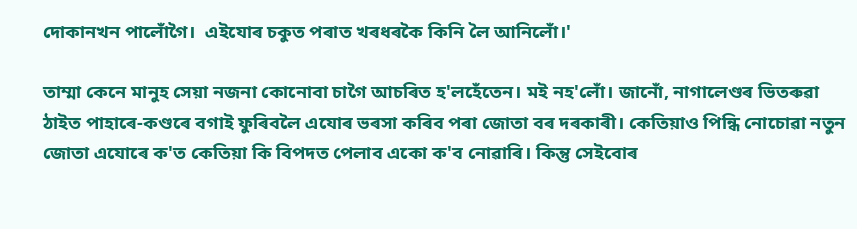দোকানখন পালোঁগৈ।  এইযোৰ চকুত পৰাত খৰধৰকৈ কিনি লৈ আনিলোঁ।'

তাম্মা কেনে মানুহ সেয়া নজনা কোনোবা চাগৈ আচৰিত হ'লহেঁতেন। মই নহ'লোঁ। জানোঁ, নাগালেণ্ডৰ ভিতৰুৱা ঠাইত পাহাৰে-কণ্ডৰে বগাই ফুৰিবলৈ এযোৰ ভৰসা কৰিব পৰা জোতা বৰ দৰকাৰী। কেতিয়াও পিন্ধি নোচোৱা নতুন জোতা এযোৰে ক'ত কেতিয়া কি বিপদত পেলাব একো ক'ব নোৱাৰি। কিন্তু সেইবোৰ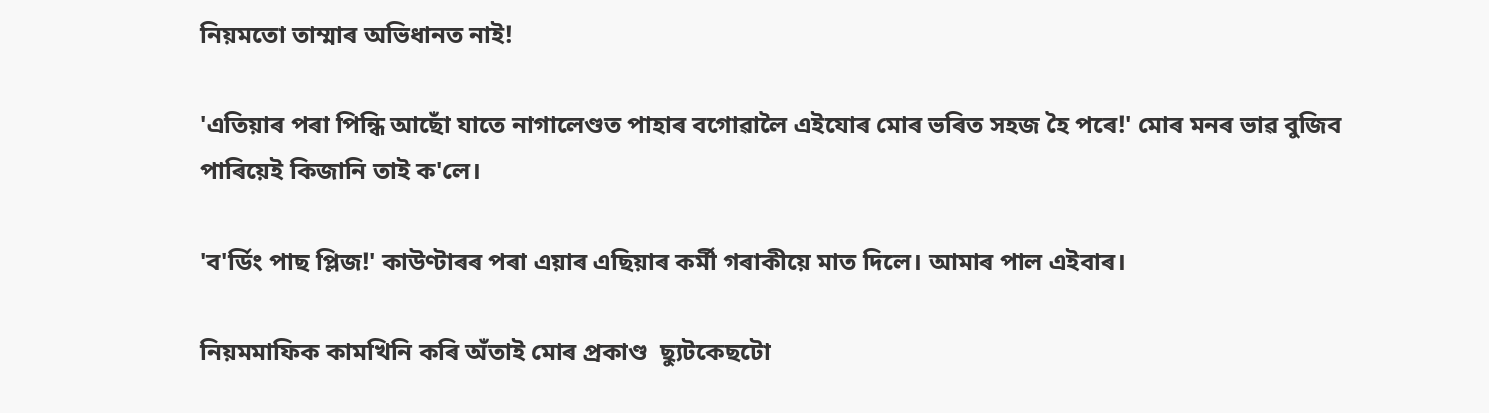নিয়মতো তাম্মাৰ অভিধানত নাই!

'এতিয়াৰ পৰা পিন্ধি আছোঁ যাতে নাগালেণ্ডত পাহাৰ বগোৱালৈ এইযোৰ মোৰ ভৰিত সহজ হৈ পৰে!' মোৰ মনৰ ভাৱ বুজিব পাৰিয়েই কিজানি তাই ক'লে।

'ব'ৰ্ডিং পাছ প্লিজ!' কাউণ্টাৰৰ পৰা এয়াৰ এছিয়াৰ কৰ্মী গৰাকীয়ে মাত দিলে। আমাৰ পাল এইবাৰ।

নিয়মমাফিক কামখিনি কৰি অঁতাই মোৰ প্ৰকাণ্ড  ছ্যুটকেছটো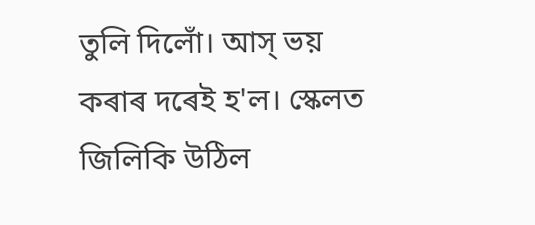তুলি দিলোঁ। আস্ ভয় কৰাৰ দৰেই হ'ল। স্কেলত জিলিকি উঠিল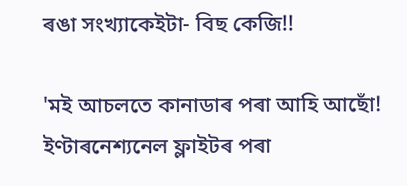ৰঙা সংখ্যাকেইটা- বিছ কেজি!!

'মই আচলতে কানাডাৰ পৰা আহি আছোঁ! ইণ্টাৰনেশ্যনেল ফ্লাইটৰ পৰা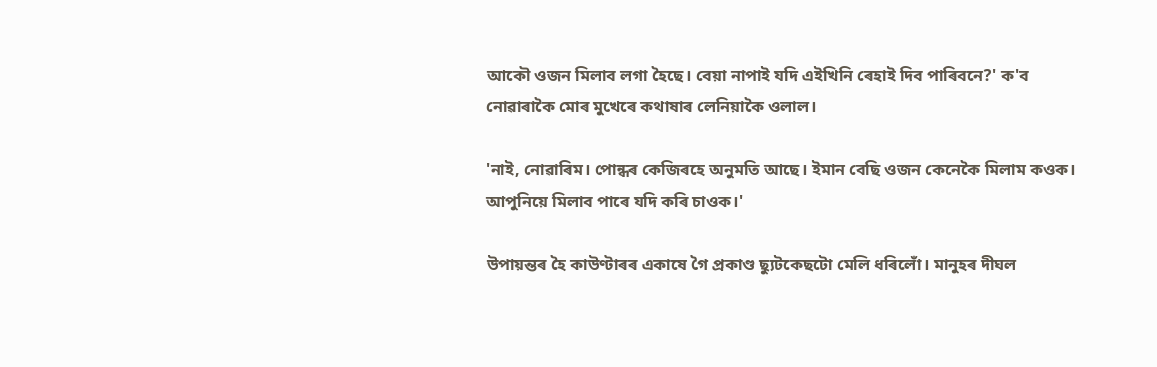আকৌ ওজন মিলাব লগা হৈছে। বেয়া নাপাই যদি এইখিনি ৰেহাই দিব পাৰিবনে?' ক'ব নোৱাৰাকৈ মোৰ মুখেৰে কথাষাৰ লেনিয়াকৈ ওলাল।

'নাই, নোৱাৰিম। পোন্ধৰ কেজিৰহে অনুমতি আছে। ইমান বেছি ওজন কেনেকৈ মিলাম কওক। আপুনিয়ে মিলাব পাৰে যদি কৰি চাওক।'

উপায়ন্তৰ হৈ কাউণ্টাৰৰ একাষে গৈ প্ৰকাণ্ড ছ্যুটকেছটো মেলি ধৰিলোঁ। মানুহৰ দীঘল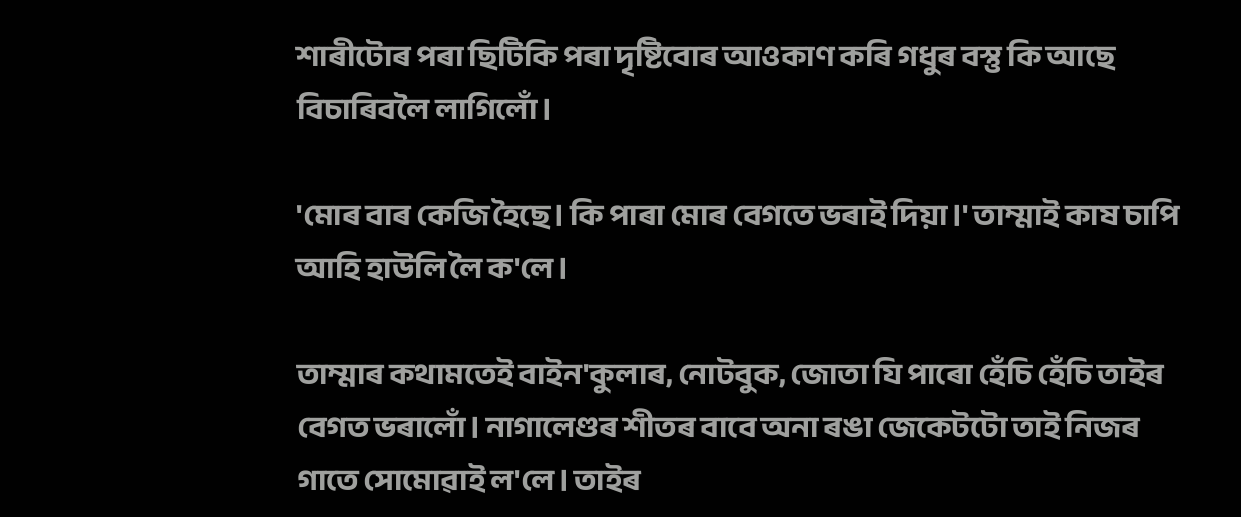শাৰীটোৰ পৰা ছিটিকি পৰা দৃষ্টিবোৰ আওকাণ কৰি গধুৰ বস্তু কি আছে বিচাৰিবলৈ লাগিলোঁ।

'মোৰ বাৰ কেজি হৈছে। কি পাৰা মোৰ বেগতে ভৰাই দিয়া।' তাম্মাই কাষ চাপি আহি হাউলি লৈ ক'লে।

তাম্মাৰ কথামতেই বাইন'কুলাৰ, নোটবুক, জোতা যি পাৰো হেঁচি হেঁচি তাইৰ বেগত ভৰালোঁ। নাগালেণ্ডৰ শীতৰ বাবে অনা ৰঙা জেকেটটো তাই নিজৰ গাতে সোমোৱাই ল'লে। তাইৰ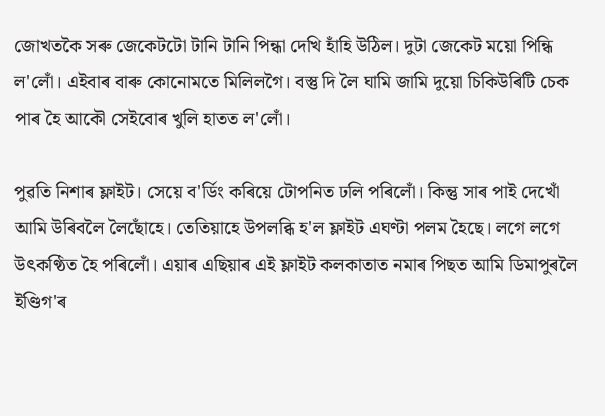জোখতকৈ সৰু জেকেটটো টানি টানি পিন্ধা দেখি হাঁহি উঠিল। দুটা জেকেট ময়ো পিন্ধি ল'লোঁ। এইবাৰ বাৰু কোনোমতে মিলিলগৈ। বস্তু দি লৈ ঘামি জামি দুয়ো চিকিউৰিটি চেক পাৰ হৈ আকৌ সেইবোৰ খুলি হাতত ল'লোঁ।

পুৱতি নিশাৰ ফ্লাইট। সেয়ে ব'ৰ্ডিং কৰিয়ে টোপনিত ঢলি পৰিলোঁ। কিন্তু সাৰ পাই দেখোঁ আমি উৰিবলৈ লৈছোঁহে। তেতিয়াহে উপলব্ধি হ'ল ফ্লাইট এঘণ্টা পলম হৈছে। লগে লগে উৎকণ্ঠিত হৈ পৰিলোঁ। এয়াৰ এছিয়াৰ এই ফ্লাইট কলকাতাত নমাৰ পিছত আমি ডিমাপুৰলৈ ইণ্ডিগ'ৰ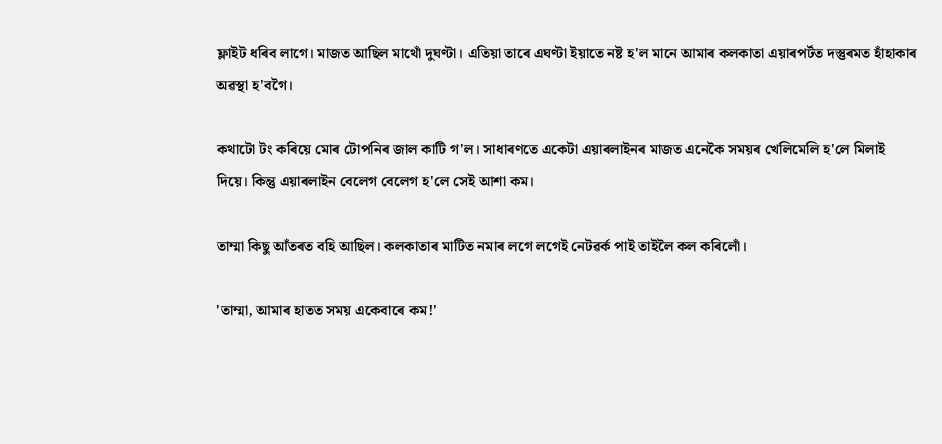ফ্লাইট ধৰিব লাগে। মাজত আছিল মাথোঁ দুঘণ্টা। এতিয়া তাৰে এঘণ্টা ইয়াতে নষ্ট হ'ল মানে আমাৰ কলকাতা এয়াৰপৰ্টত দস্তুৰমত হাঁহাকাৰ অৱস্থা হ'বগৈ।

কথাটো টং কৰিয়ে মোৰ টোপনিৰ জাল কাটি গ'ল। সাধাৰণতে একেটা এয়াৰলাইনৰ মাজত এনেকৈ সময়ৰ খেলিমেলি হ'লে মিলাই দিয়ে। কিন্তু এয়াৰলাইন বেলেগ বেলেগ হ'লে সেই আশা কম।

তাম্মা কিছু আঁতৰত বহি আছিল। কলকাতাৰ মাটিত নমাৰ লগে লগেই নেটৱৰ্ক পাই তাইলৈ কল কৰিলোঁ।

'তাম্মা, আমাৰ হাতত সময় একেবাৰে কম!'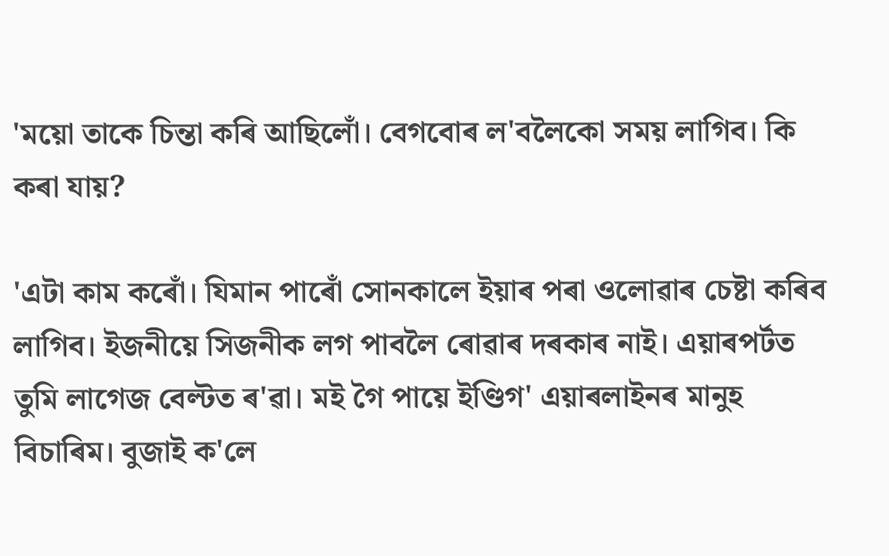'ময়ো তাকে চিন্তা কৰি আছিলোঁ। বেগবোৰ ল'বলৈকো সময় লাগিব। কি কৰা যায়?

'এটা কাম কৰোঁ। যিমান পাৰোঁ সোনকালে ইয়াৰ পৰা ওলোৱাৰ চেষ্টা কৰিব লাগিব। ইজনীয়ে সিজনীক লগ পাবলৈ ৰোৱাৰ দৰকাৰ নাই। এয়াৰপৰ্টত তুমি লাগেজ বেল্টত ৰ'ৱা। মই গৈ পায়ে ইণ্ডিগ' এয়াৰলাইনৰ মানুহ বিচাৰিম। বুজাই ক'লে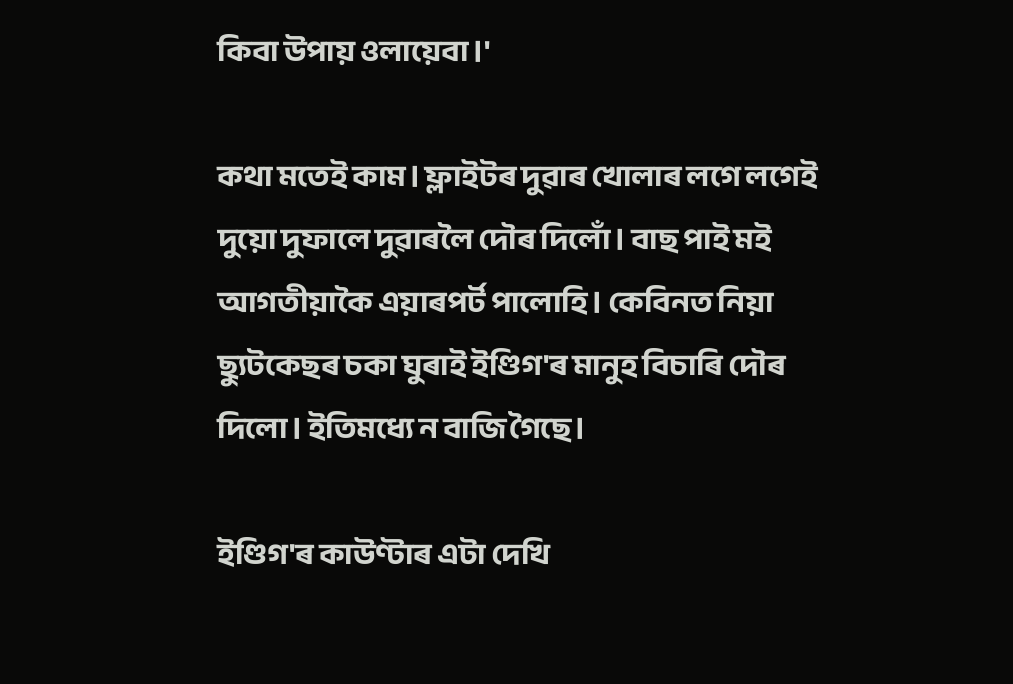কিবা উপায় ওলায়েবা।'

কথা মতেই কাম। ফ্লাইটৰ দুৱাৰ খোলাৰ লগে লগেই দুয়ো দুফালে দুৱাৰলৈ দৌৰ দিলোঁ। বাছ পাই মই আগতীয়াকৈ এয়াৰপৰ্ট পালোহি। কেবিনত নিয়া ছ্যুটকেছৰ চকা ঘুৰাই ইণ্ডিগ'ৰ মানুহ বিচাৰি দৌৰ দিলো। ইতিমধ্যে ন বাজি গৈছে।

ইণ্ডিগ'ৰ কাউণ্টাৰ এটা দেখি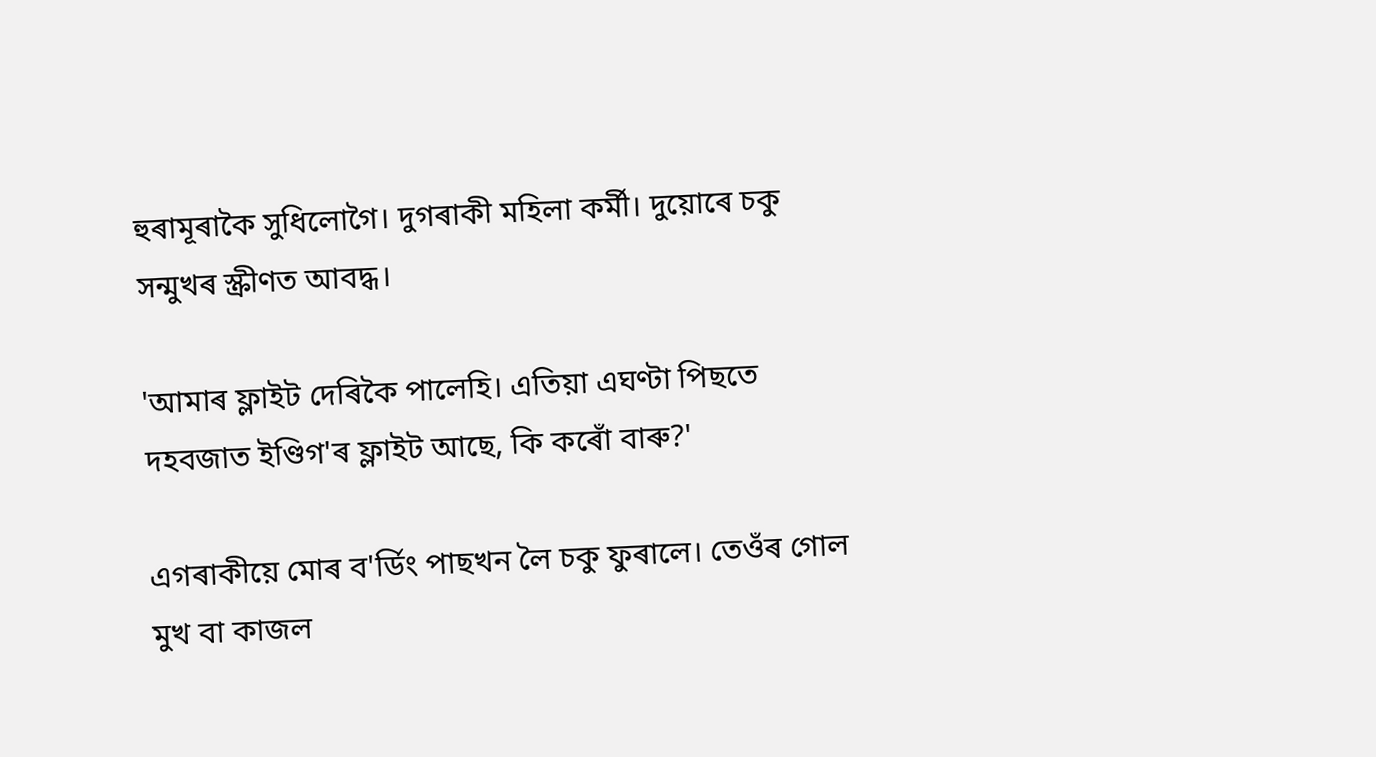হুৰামূৰাকৈ সুধিলোগৈ। দুগৰাকী মহিলা কৰ্মী। দুয়োৰে চকু সন্মুখৰ স্ক্ৰীণত আবদ্ধ।

'আমাৰ ফ্লাইট দেৰিকৈ পালেহি। এতিয়া এঘণ্টা পিছতে দহবজাত ইণ্ডিগ'ৰ ফ্লাইট আছে, কি কৰোঁ বাৰু?'

এগৰাকীয়ে মোৰ ব'ৰ্ডিং পাছখন লৈ চকু ফুৰালে। তেওঁৰ গোল মুখ বা কাজল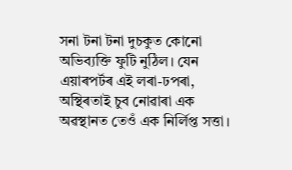সনা টনা টনা দুচকুত কোনো অভিব্যক্তি ফুটি নুঠিল। যেন এয়াৰপৰ্টৰ এই লৰা-ঢপৰা, অস্থিৰতাই চুব নোৱাৰা এক অৱস্থানত তেওঁ এক নিৰ্লিপ্ত সত্তা।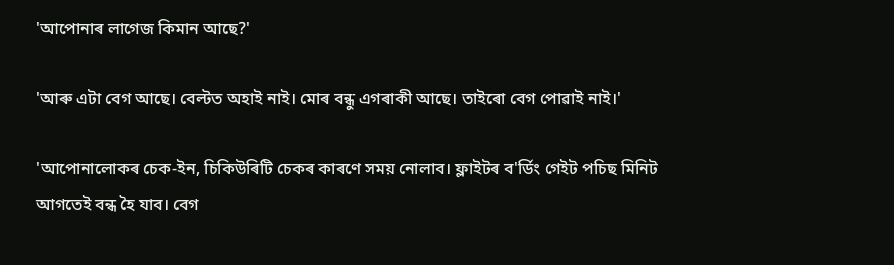'আপোনাৰ লাগেজ কিমান আছে?'

'আৰু এটা বেগ আছে। বেল্টত অহাই নাই। মোৰ বন্ধু এগৰাকী আছে। তাইৰো বেগ পোৱাই নাই।'

'আপোনালোকৰ চেক-ইন, চিকিউৰিটি চেকৰ কাৰণে সময় নোলাব। ফ্লাইটৰ ব'ৰ্ডিং গেইট পচিছ মিনিট আগতেই বন্ধ হৈ যাব। বেগ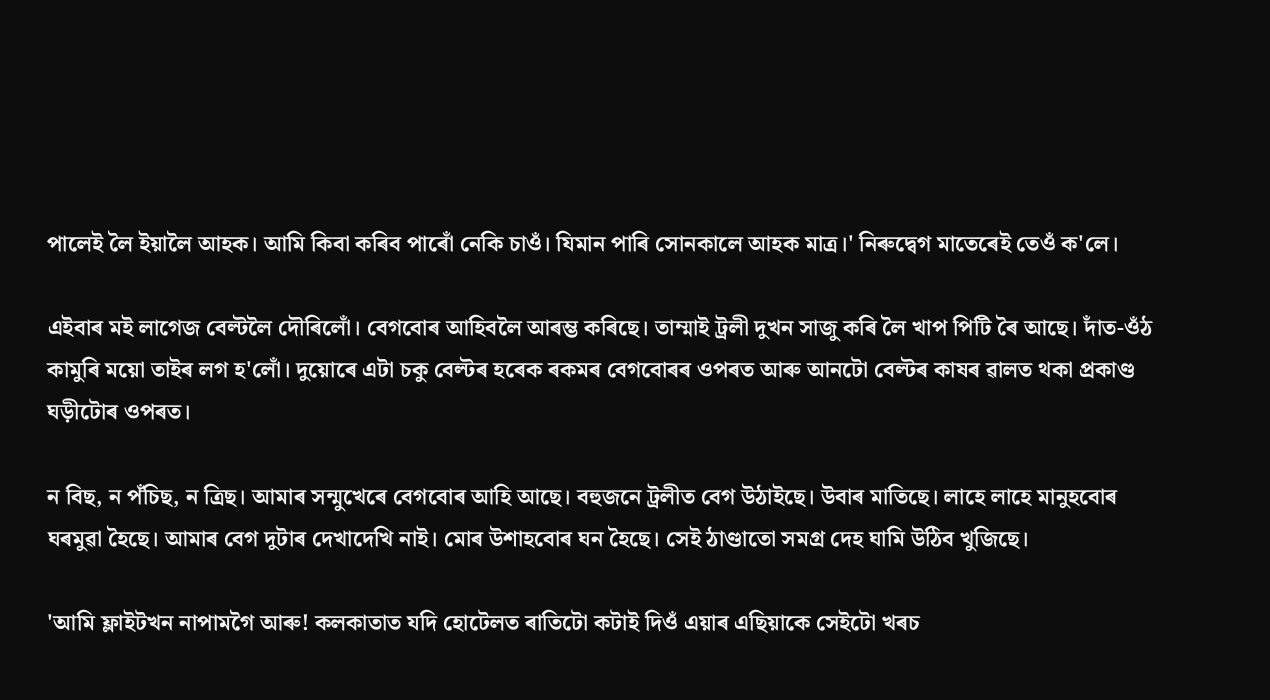পালেই লৈ ইয়ালৈ আহক। আমি কিবা কৰিব পাৰোঁ নেকি চাওঁ। যিমান পাৰি সোনকালে আহক মাত্ৰ।' নিৰুদ্বেগ মাতেৰেই তেওঁ ক'লে।

এইবাৰ মই লাগেজ বেল্টলৈ দৌৰিলোঁ। বেগবোৰ আহিবলৈ আৰম্ভ কৰিছে। তাম্মাই ট্ৰলী দুখন সাজু কৰি লৈ খাপ পিটি ৰৈ আছে। দাঁত-ওঁঠ কামুৰি ময়ো তাইৰ লগ হ'লোঁ। দুয়োৰে এটা চকু বেল্টৰ হৰেক ৰকমৰ বেগবোৰৰ ওপৰত আৰু আনটো বেল্টৰ কাষৰ ৱালত থকা প্ৰকাণ্ড ঘড়ীটোৰ ওপৰত।

ন বিছ, ন পঁচিছ, ন ত্ৰিছ। আমাৰ সন্মুখেৰে বেগবোৰ আহি আছে। বহুজনে ট্ৰলীত বেগ উঠাইছে। উবাৰ মাতিছে। লাহে লাহে মানুহবোৰ ঘৰমুৱা হৈছে। আমাৰ বেগ দুটাৰ দেখাদেখি নাই। মোৰ উশাহবোৰ ঘন হৈছে। সেই ঠাণ্ডাতো সমগ্ৰ দেহ ঘামি উঠিব খুজিছে।

'আমি ফ্লাইটখন নাপামগৈ আৰু! কলকাতাত যদি হোটেলত ৰাতিটো কটাই দিওঁ এয়াৰ এছিয়াকে সেইটো খৰচ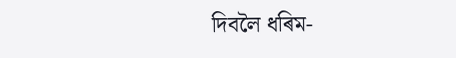দিবলৈ ধৰিম-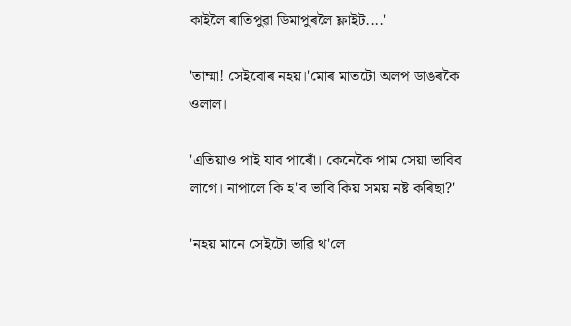কাইলৈ ৰাতিপুৱা ডিমাপুৰলৈ ফ্লাইট....'

'তাম্মা! সেইবোৰ নহয়।'মোৰ মাতটো অলপ ডাঙৰকৈ ওলাল।

'এতিয়াও পাই যাব পাৰোঁ। কেনেকৈ পাম সেয়া ভাবিব লাগে। নাপালে কি হ'ব ভাবি কিয় সময় নষ্ট কৰিছা?'

'নহয় মানে সেইটো ভাৱি থ'লে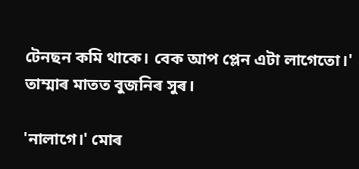টেনছন কমি থাকে। বেক আপ প্লেন এটা লাগেতো।' তাম্মাৰ মাতত বুজনিৰ সুৰ।

'নালাগে।' মোৰ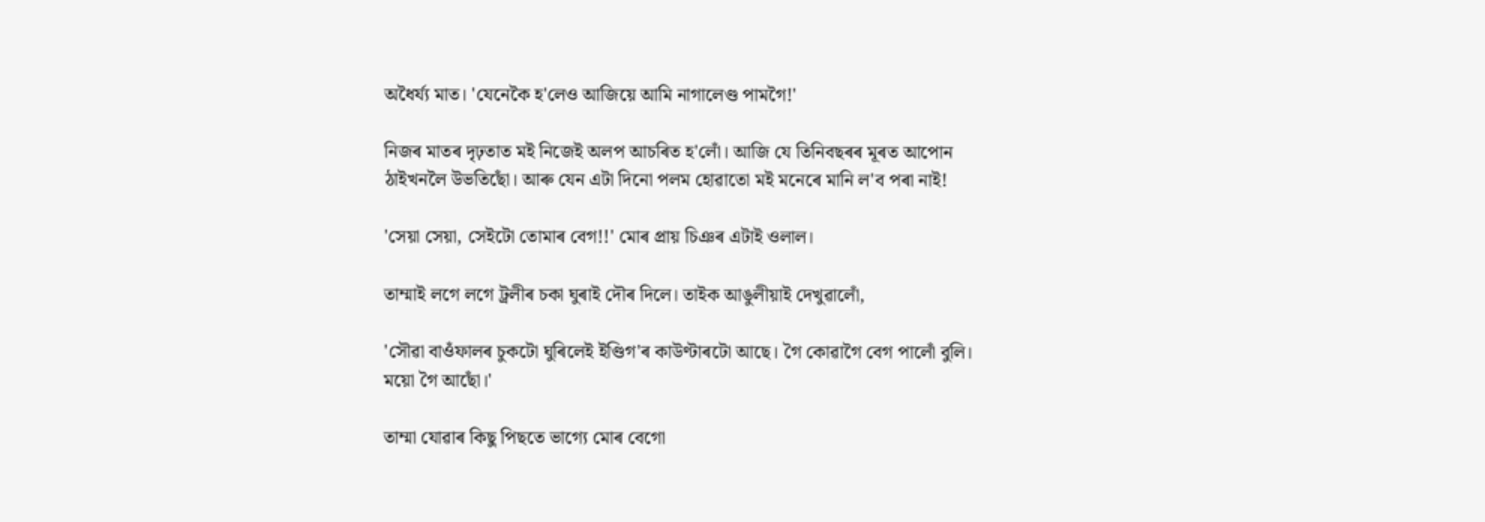অধৈৰ্য্য মাত। 'যেনেকৈ হ'লেও আজিয়ে আমি নাগালেণ্ড পামগৈ!'

নিজৰ মাতৰ দৃঢ়তাত মই নিজেই অলপ আচৰিত হ'লোঁ। আজি যে তিনিবছৰৰ মূৰত আপোন ঠাইখনলৈ উভতিছোঁ। আৰু যেন এটা দিনো পলম হোৱাতো মই মনেৰে মানি ল'ব পৰা নাই!

'সেয়া সেয়া, সেইটো তোমাৰ বেগ!!' মোৰ প্ৰায় চিঞৰ এটাই ওলাল।

তাম্মাই লগে লগে ট্ৰলীৰ চকা ঘুৰাই দৌৰ দিলে। তাইক আঙুলীয়াই দেখুৱালোঁ,

'সৌৱা বাওঁফালৰ চুকটো ঘুৰিলেই ইণ্ডিগ'ৰ কাউণ্টাৰটো আছে। গৈ কোৱাগৈ বেগ পালোঁ বুলি। ময়ো গৈ আছোঁ।'

তাম্মা যোৱাৰ কিছু পিছতে ভাগ্যে মোৰ বেগো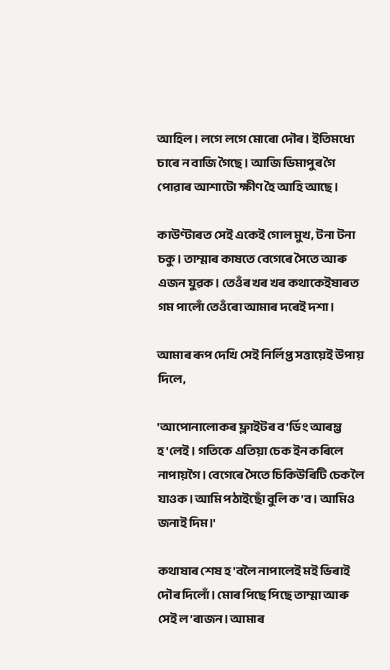আহিল। লগে লগে মোৰো দৌৰ। ইতিমধ্যে চাৰে ন বাজি গৈছে। আজি ডিমাপুৰ গৈ পোৱাৰ আশাটো ক্ষীণ হৈ আহি আছে।

কাউণ্টাৰত সেই একেই গোল মুখ, টনা টনা চকু। তাম্মাৰ কাষতে বেগেৰে সৈতে আৰু এজন যুৱক। তেওঁৰ খৰ খৰ কথাকেইষাৰত গম পালোঁ তেওঁৰো আমাৰ দৰেই দশা।

আমাৰ ৰূপ দেখি সেই নিৰ্লিপ্ত সত্তায়েই উপায় দিলে,

'আপোনালোকৰ ফ্লাইটৰ ব'ৰ্ডিং আৰম্ভ হ'লেই। গতিকে এতিয়া চেক ইন কৰিলে নাপায়গৈ। বেগেৰে সৈতে চিকিউৰিটি চেকলৈ যাওক।আমি পঠাইছোঁ বুলি ক'ব। আমিও জনাই দিম।'

কথাষাৰ শেষ হ'বলৈ নাপালেই মই ভিৰাই দৌৰ দিলোঁ। মোৰ পিছে পিছে তাম্মা আৰু সেই ল'ৰাজন। আমাৰ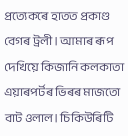প্ৰত্যেকৰে হাতত প্ৰকাণ্ড বেগৰ ট্ৰলী। আমাৰ ৰূপ দেখিয়ে কিজানি কলকাতা এয়াৰপৰ্টৰ ভিৰৰ মাজতো বাট ওলাল। চিকিউৰিটি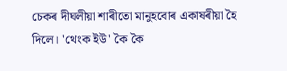চেকৰ দীঘলীয়া শাৰীতো মানুহবোৰ একাষৰীয়া হৈ দিলে। 'থেংক ইউ' কৈ কৈ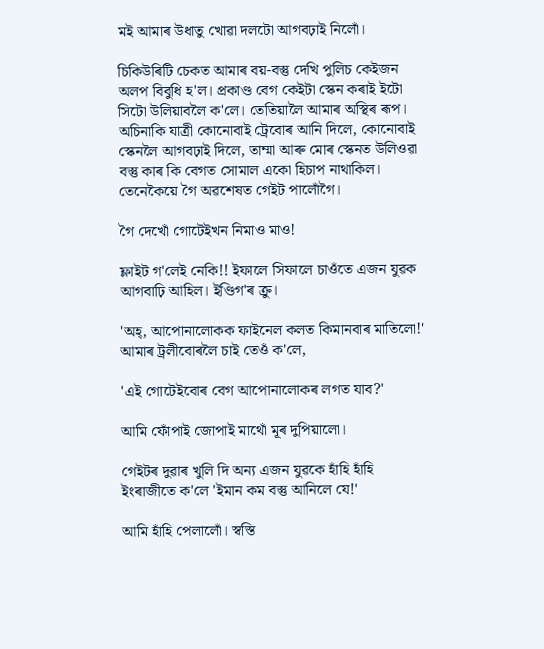মই আমাৰ উধাতু খোৱা দলটো আগবঢ়াই নিলোঁ।

চিকিউৰিটি চেকত আমাৰ বয়-বস্তু দেখি পুলিচ কেইজন অলপ বিবুধি হ'ল। প্ৰকাণ্ড বেগ কেইটা স্কেন কৰাই ইটো সিটো উলিয়াবলৈ ক'লে। তেতিয়ালৈ আমাৰ অস্থিৰ ৰূপ। অচিনাকি যাত্ৰী কোনোবাই ট্ৰেবোৰ আনি দিলে, কোনোবাই স্কেনলৈ আগবঢ়াই দিলে, তাম্মা আৰু মোৰ স্কেনত উলিওৱা বস্তু কাৰ কি বেগত সোমাল একো হিচাপ নাথাকিল। তেনেকৈয়ে গৈ অৱশেষত গেইট পালোঁগৈ।

গৈ দেখোঁ গোটেইখন নিমাও মাও!

ফ্লাইট গ'লেই নেকি!! ইফালে সিফালে চাওঁতে এজন যুৱক আগবাঢ়ি আহিল। ইণ্ডিগ'ৰ ক্ৰু।

'অহ্‌, আপোনালোকক ফাইনেল কলত কিমানবাৰ মাতিলো!'  আমাৰ ট্ৰলীবোৰলৈ চাই তেওঁ ক'লে,

'এই গোটেইবোৰ বেগ আপোনালোকৰ লগত যাব?'

আমি ফোঁপাই জোপাই মাথোঁ মূৰ দুপিয়ালো।

গেইটৰ দুৱাৰ খুলি দি অন্য এজন যুৱকে হাঁহি হাঁহি ইংৰাজীতে ক'লে 'ইমান কম বস্তু আনিলে যে!'

আমি হাঁহি পেলালোঁ। স্বস্তি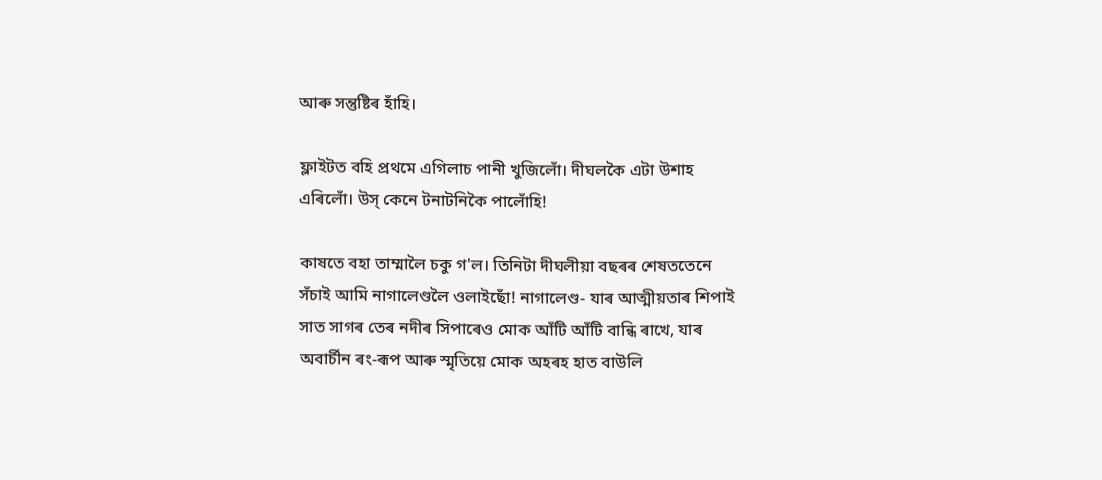আৰু সন্তুষ্টিৰ হাঁহি।

ফ্লাইটত বহি প্ৰথমে এগিলাচ পানী খুজিলোঁ। দীঘলকৈ এটা উশাহ এৰিলোঁ। উস্‌ কেনে টনাটনিকৈ পালোঁহি!

কাষতে বহা তাম্মালৈ চকু গ'ল। তিনিটা দীঘলীয়া বছৰৰ শেষততেনে সঁচাই আমি নাগালেণ্ডলৈ ওলাইছোঁ! নাগালেণ্ড- যাৰ আত্মীয়তাৰ শিপাই সাত সাগৰ তেৰ নদীৰ সিপাৰেও মোক আঁটি আঁটি বান্ধি ৰাখে, যাৰ অবাৰ্চীন ৰং-ৰূপ আৰু স্মৃতিয়ে মোক অহৰহ হাত বাউলি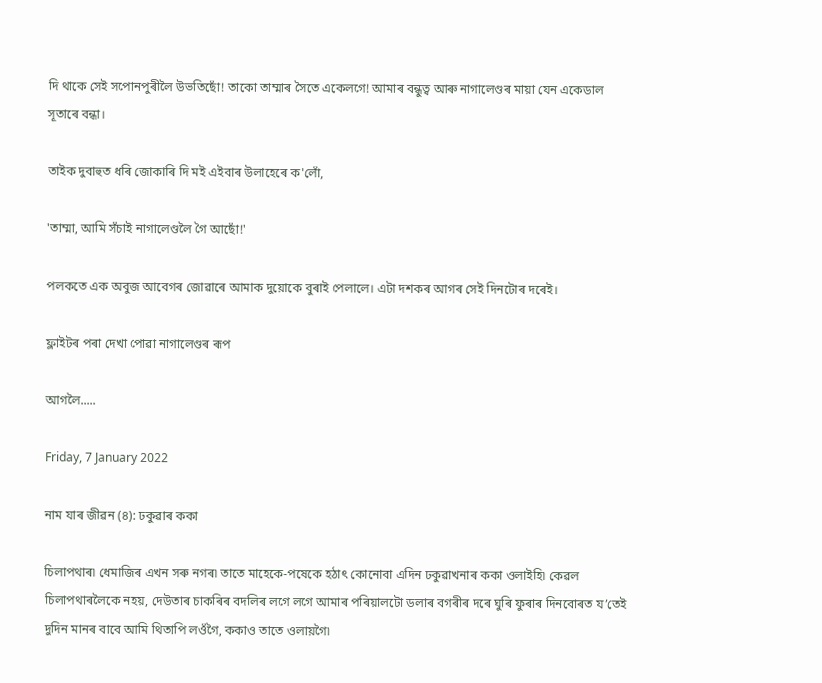দি থাকে সেই সপোনপুৰীলৈ উভতিছোঁ! তাকো তাম্মাৰ সৈতে একেলগে! আমাৰ বন্ধুত্ব আৰু নাগালেণ্ডৰ মায়া যেন একেডাল সূতাৰে বন্ধা।

তাইক দুবাহুত ধৰি জোকাৰি দি মই এইবাৰ উলাহেৰে ক'লোঁ,

'তাম্মা, আমি সঁচাই নাগালেণ্ডলৈ গৈ আছোঁ!'

পলকতে এক অবুজ আবেগৰ জোৱাৰে আমাক দুয়োকে বুৰাই পেলালে। এটা দশকৰ আগৰ সেই দিনটোৰ দৰেই।

ফ্লাইটৰ পৰা দেখা পোৱা নাগালেণ্ডৰ ৰূপ

আগলৈ.....

Friday, 7 January 2022

নাম যাৰ জীৱন (৪): ঢকুৱাৰ ককা

চিলাপথাৰ৷ ধেমাজিৰ এখন সৰু নগৰ৷ তাতে মাহেকে-পষেকে হঠাৎ কোনোবা এদিন ঢকুৱাখনাৰ ককা ওলাইহি৷ কেৱল চিলাপথাৰলৈকে নহয়, দেউতাৰ চাকৰিৰ বদলিৰ লগে লগে আমাৰ পৰিয়ালটো ডলাৰ বগৰীৰ দৰে ঘুৰি ফুৰাৰ দিনবোৰত য’তেই দুদিন মানৰ বাবে আমি থিতাপি লওঁগৈ, ককাও তাতে ওলায়গৈ৷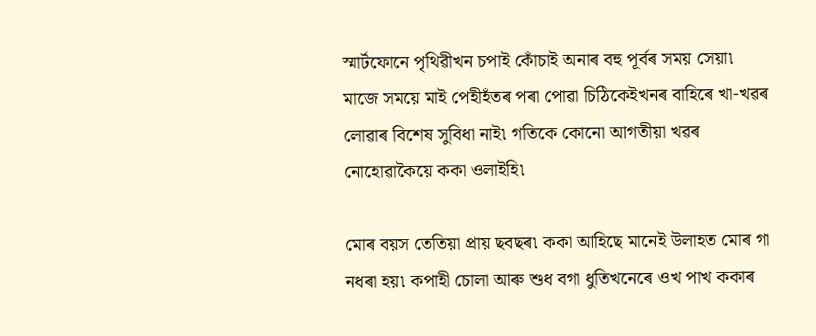স্মাৰ্টফোনে পৃথিৱীখন চপাই কোঁচাই অনাৰ বহু পূৰ্বৰ সময় সেয়া৷ মাজে সময়ে মাই পেহীহঁতৰ পৰা পোৱা চিঠিকেইখনৰ বাহিৰে খা-খৱৰ লোৱাৰ বিশেষ সুবিধা নাই৷ গতিকে কোনো আগতীয়া খৱৰ নোহোৱাকৈয়ে ককা ওলাইহি৷

মোৰ বয়স তেতিয়া প্ৰায় ছবছৰ৷ ককা আহিছে মানেই উলাহত মোৰ গা নধৰা হয়৷ কপাহী চোলা আৰু শুধ বগা ধুতিখনেৰে ওখ পাখ ককাৰ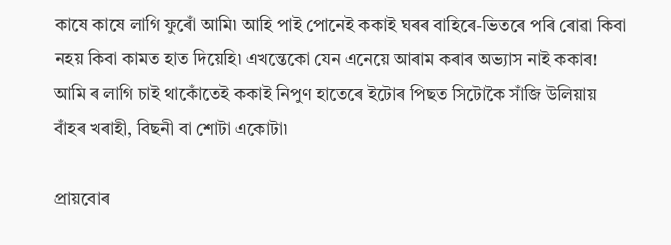কাষে কাষে লাগি ফুৰোঁ আমি৷ আহি পাই পোনেই ককাই ঘৰৰ বাহিৰে-ভিতৰে পৰি ৰোৱা কিবা নহয় কিবা কামত হাত দিয়েহি৷ এখন্তেকো যেন এনেয়ে আৰাম কৰাৰ অভ্যাস নাই ককাৰ! আমি ৰ লাগি চাই থাকোঁতেই ককাই নিপুণ হাতেৰে ইটোৰ পিছত সিটোকৈ সাঁজি উলিয়ায় বাঁহৰ খৰাহী, বিছনী বা শোটা একোটা৷

প্ৰায়বোৰ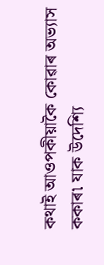কথাই আওপকীয়াকৈ কোৱাৰ অভ্যাস ককাৰ৷ যাক উদেশ্যি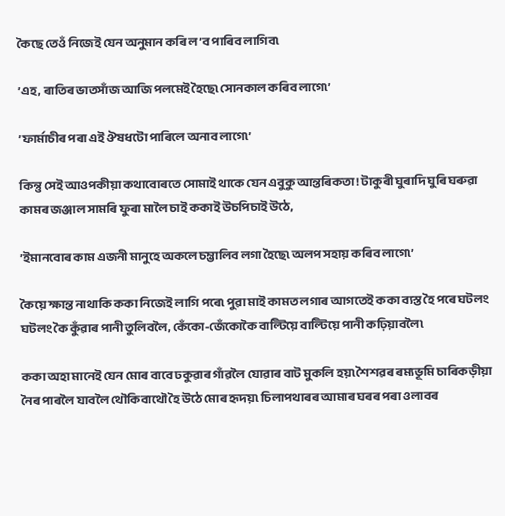কৈছে তেওঁ নিজেই যেন অনুমান কৰি ল’ব পাৰিব লাগিব৷

’এহ, ৰাতিৰ ভাতসাঁজ আজি পলমেই হৈছে৷ সোনকাল কৰিব লাগে৷’

’ফাৰ্মাচীৰ পৰা এই ঔষধটো পাৰিলে অনাব লাগে৷’

কিন্তু সেই আওপকীয়া কথাবোৰতে সোমাই থাকে যেন এবুকু আন্তৰিকতা! টাকুৰী ঘুৰাদি ঘুৰি ঘৰুৱা কামৰ জঞ্জাল সামৰি ফুৰা মালৈ চাই ককাই উচপিচাই উঠে,

’ইমানবোৰ কাম এজনী মানুহে অকলে চম্ভালিব লগা হৈছে৷ অলপ সহায় কৰিব লাগে৷’

কৈয়ে ক্ষান্ত নাথাকি ককা নিজেই লাগি পৰে৷ পুৱা মাই কামত লগাৰ আগতেই ককা ব্যস্ত হৈ পৰে ঘটলং ঘটলং কৈ কুঁৱাৰ পানী তুলিবলৈ, কেঁকো-জেঁকোকৈ বাল্টিয়ে বাল্টিয়ে পানী কঢ়িয়াবলৈ৷

ককা অহা মানেই যেন মোৰ বাবে ঢকুৱাৰ গাঁৱলৈ যোৱাৰ বাট মুকলি হয়৷ শৈশৱৰ ৰম্যভূমি চাৰিকড়ীয়া নৈৰ পাৰলৈ যাবলৈ থৌকিবাথৌ হৈ উঠে মোৰ হৃদয়৷ চিলাপথাৰৰ আমাৰ ঘৰৰ পৰা ওলাবৰ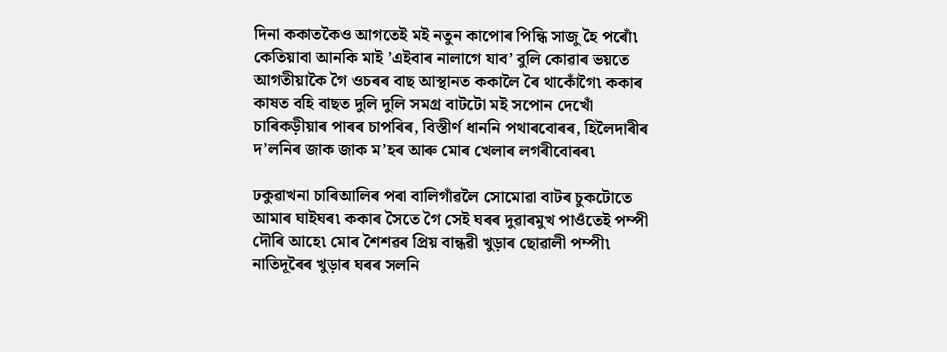দিনা ককাতকৈও আগতেই মই নতুন কাপোৰ পিন্ধি সাজু হৈ পৰোঁ৷ কেতিয়াবা আনকি মাই ’এইবাৰ নালাগে যাব’ বুলি কোৱাৰ ভয়তে আগতীয়াকৈ গৈ ওচৰৰ বাছ আস্থানত ককালৈ ৰৈ থাকোঁগৈ৷ ককাৰ কাষত বহি বাছত দুলি দুলি সমগ্ৰ বাটটো মই সপোন দেখোঁ চাৰিকড়ীয়াৰ পাৰৰ চাপৰিৰ, বিস্তীৰ্ণ ধাননি পথাৰবোৰৰ, হিলৈদাৰীৰ দ’লনিৰ জাক জাক ম’হৰ আৰু মোৰ খেলাৰ লগৰীবোৰৰ৷

ঢকুৱাখনা চাৰিআলিৰ পৰা বালিগাঁৱলৈ সোমোৱা বাটৰ চুকটোতে আমাৰ ঘাইঘৰ৷ ককাৰ সৈতে গৈ সেই ঘৰৰ দুৱাৰমুখ পাওঁতেই পম্পী দৌৰি আহে৷ মোৰ শৈশৱৰ প্ৰিয় বান্ধৱী খুড়াৰ ছোৱালী পম্পী৷ নাতিদূৰৈৰ খুড়াৰ ঘৰৰ সলনি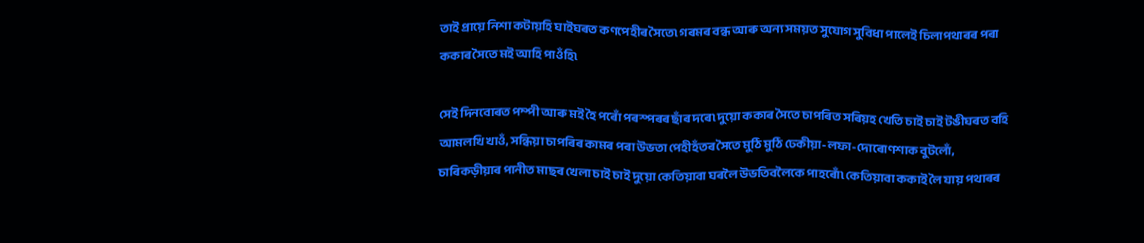তাই প্ৰায়ে নিশা কটায়হি ঘাইঘৰত কণপেহীৰ সৈতে৷ গৰমৰ বন্ধ আৰু অন্য সময়ত সুযোগ সুবিধা পালেই চিলাপথাৰৰ পৰা ককাৰ সৈতে মই আহি পাওঁহি৷

সেই দিনবোৰত পম্পী আৰু মই হৈ পৰোঁ পৰস্পৰৰ ছাঁৰ দৰে৷ দুয়ো ককাৰ সৈতে চাপৰিত সৰিয়হ খেতি চাই চাই টঙীঘৰত বহি আমলখি খাওঁ, সন্ধিয়া চাপৰিৰ কামৰ পৰা উভতা পেহীহঁতৰ সৈতে মুঠি মুঠি ঢেকীয়া-লফা-দোৰোণশাক বুটলোঁ, চাৰিকড়ীয়াৰ পানীত মাছৰ খেলা চাই চাই দুয়ো কেতিয়াবা ঘৰলৈ উভতিবলৈকে পাহৰোঁ৷ কেতিয়াবা ককাই লৈ যায় পথাৰৰ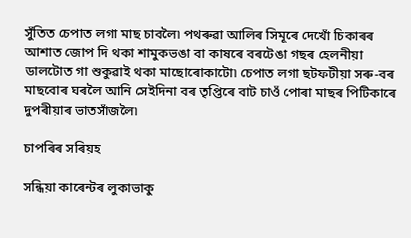সুঁতিত চেপাত লগা মাছ চাবলৈ৷ পথৰুৱা আলিৰ সিমূৰে দেখোঁ চিকাৰৰ আশাত জোপ দি থকা শামুকভঙা বা কাষৰে বৰটেঙা গছৰ হেলনীয়া ডালটোত গা শুকুৱাই থকা মাছোৰোকাটো৷ চেপাত লগা ছটফটীয়া সৰু-বৰ মাছবোৰ ঘৰলৈ আনি সেইদিনা বৰ তৃপ্তিৰে বাট চাওঁ পোৰা মাছৰ পিটিকাৰে দুপৰীয়াৰ ভাতসাঁজলৈ৷

চাপৰিৰ সৰিয়হ

সন্ধিয়া কাৰেন্টৰ লুকাভাকু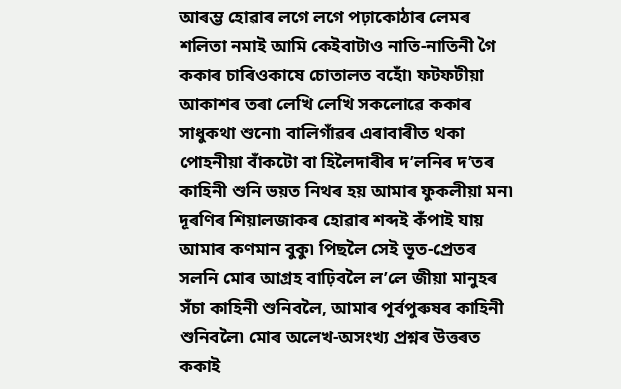আৰম্ভ হোৱাৰ লগে লগে পঢ়াকোঠাৰ লেমৰ শলিতা নমাই আমি কেইবাটাও নাতি-নাতিনী গৈ ককাৰ চাৰিওকাষে চোতালত বহোঁ৷ ফটফটীয়া আকাশৰ তৰা লেখি লেখি সকলোৱে ককাৰ সাধুকথা শুনো৷ বালিগাঁৱৰ এৰাবাৰীত থকা পোহনীয়া বাঁকটো বা হিলৈদাৰীৰ দ’লনিৰ দ’তৰ কাহিনী শুনি ভয়ত নিথৰ হয় আমাৰ ফুকলীয়া মন৷ দূৰণিৰ শিয়ালজাকৰ হোৱাৰ শব্দই কঁপাই যায় আমাৰ কণমান বুকু৷ পিছলৈ সেই ভূত-প্ৰেতৰ সলনি মোৰ আগ্ৰহ বাঢ়িবলৈ ল’লে জীয়া মানুহৰ সঁচা কাহিনী শুনিবলৈ, আমাৰ পূৰ্বপুৰুষৰ কাহিনী শুনিবলৈ৷ মোৰ অলেখ-অসংখ্য প্ৰশ্নৰ উত্তৰত ককাই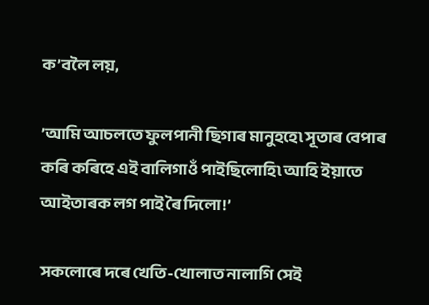ক’বলৈ লয়,

’আমি আচলতে ফুলপানী ছিগাৰ মানুহহে৷ সূতাৰ বেপাৰ কৰি কৰিহে এই বালিগাওঁ পাইছিলোহি৷ আহি ইয়াতে আইতাৰক লগ পাই ৰৈ দিলো!’

সকলোৰে দৰে খেতি-খোলাত নালাগি সেই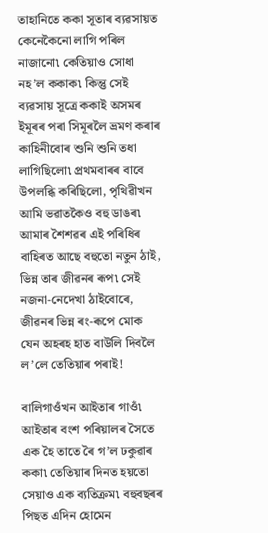তাহানিতে ককা সূতাৰ ব্যৱসায়ত কেনেকৈনো লাগি পৰিল নাজানো৷ কেতিয়াও সোধা নহ’ল ককাক৷ কিন্তু সেই ব্যৱসায় সূত্ৰে ককাই অসমৰ ইমূৰৰ পৰা সিমূৰলৈ ভ্ৰমণ কৰাৰ কাহিনীবোৰ শুনি শুনি তধা লাগিছিলো৷ প্ৰথমবাৰৰ বাবে উপলব্ধি কৰিছিলো, পৃথিৱীখন আমি ভৱাতকৈও বহু ডাঙৰ৷ আমাৰ শৈশৱৰ এই পৰিধিৰ বাহিৰত আছে বহুতো নতুন ঠাই, ভিন্ন তাৰ জীৱনৰ ৰূপ৷ সেই নজনা-নেদেখা ঠাইবোৰে, জীৱনৰ ভিন্ন ৰং-ৰূপে মোক যেন অহৰহ হাত বাউলি দিবলৈ ল’লে তেতিয়াৰ পৰাই!

বালিগাওঁখন আইতাৰ গাওঁ৷ আইতাৰ বংশ পৰিয়ালৰ সৈতে এক হৈ তাতে ৰৈ গ’ল ঢকুৱাৰ ককা৷ তেতিয়াৰ দিনত হয়তো সেয়াও এক ব্যতিক্ৰম৷ বহুবছৰৰ পিছত এদিন হোমেন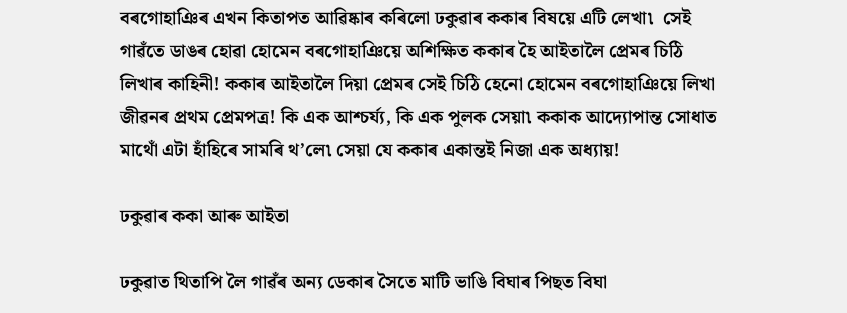বৰগোহাঞিৰ এখন কিতাপত আৱিষ্কাৰ কৰিলো ঢকুৱাৰ ককাৰ বিষয়ে এটি লেখা৷  সেই গাৱঁতে ডাঙৰ হোৱা হোমেন বৰগোহাঞিয়ে অশিক্ষিত ককাৰ হৈ আইতালৈ প্ৰেমৰ চিঠি লিখাৰ কাহিনী! ককাৰ আইতালৈ দিয়া প্ৰেমৰ সেই চিঠি হেনো হোমেন বৰগোহাঞিয়ে লিখা জীৱনৰ প্ৰথম প্ৰেমপত্ৰ! কি এক আশ্চৰ্য্য, কি এক পুলক সেয়া৷ ককাক আদ্যোপান্ত সোধাত মাথোঁ এটা হাঁহিৰে সামৰি থ’লে৷ সেয়া যে ককাৰ একান্তই নিজা এক অধ্যায়!

ঢকুৱাৰ ককা আৰু আইতা

ঢকুৱাত থিতাপি লৈ গাৱঁৰ অন্য ডেকাৰ সৈতে মাটি ভাঙি বিঘাৰ পিছত বিঘা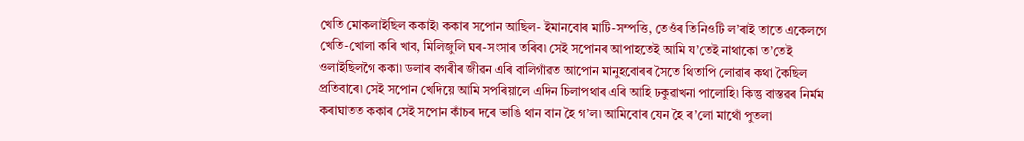খেতি মোকলাইছিল ককাই৷ ককাৰ সপোন আছিল- ইমানবোৰ মাটি-সম্পত্তি, তেওঁৰ তিনিওটি ল’ৰাই তাতে একেলগে খেতি-খোলা কৰি খাব, মিলিজুলি ঘৰ-সংসাৰ তৰিব৷ সেই সপোনৰ আপাহতেই আমি য’তেই নাথাকো ত’তেই ওলাইছিলগৈ ককা৷ ডলাৰ বগৰীৰ জীৱন এৰি বালিগাঁৱত আপোন মানুহবোৰৰ সৈতে থিতাপি লোৱাৰ কথা কৈছিল প্ৰতিবাৰে৷ সেই সপোন খেদিয়ে আমি সপৰিয়ালে এদিন চিলাপথাৰ এৰি আহি ঢকুৱাখনা পালোহি৷ কিন্তু বাস্তৱৰ নিৰ্মম কৰাঘাতত ককাৰ সেই সপোন কাঁচৰ দৰে ভাঙি থান বান হৈ গ’ল৷ আমিবোৰ যেন হৈ ৰ’লো মাথোঁ পুতলা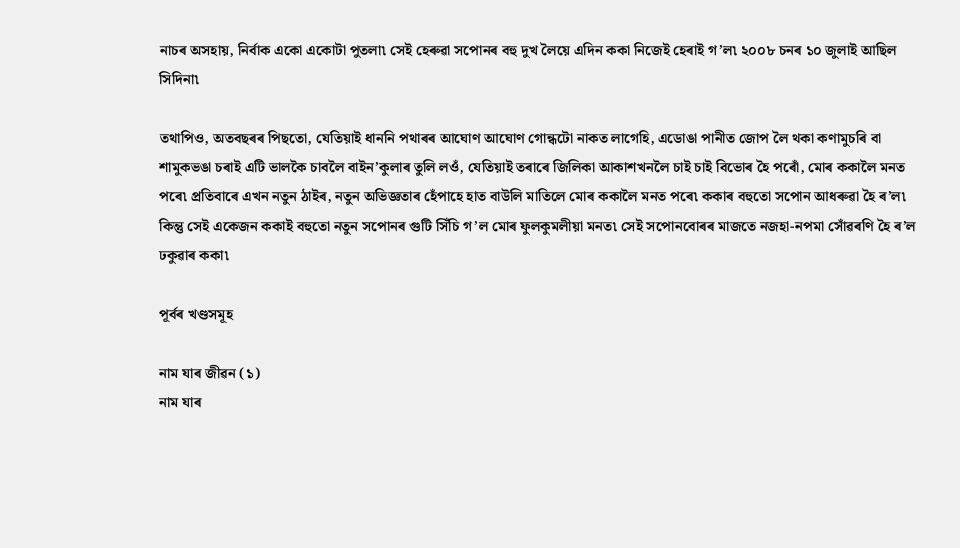নাচৰ অসহায়, নিৰ্বাক একো একোটা পুতলা৷ সেই হেৰুৱা সপোনৰ বহু দুখ লৈয়ে এদিন ককা নিজেই হেৰাই গ’ল৷ ২০০৮ চনৰ ১০ জুলাই আছিল সিদিনা৷

তথাপিও, অতবছৰৰ পিছতো, যেতিয়াই ধাননি পথাৰৰ আঘোণ আঘোণ গোন্ধটো নাকত লাগেহি, এডোঙা পানীত জোপ লৈ থকা কণামুচৰি বা শামুকভঙা চৰাই এটি ভালকৈ চাবলৈ বাইন’কুলাৰ তুলি লওঁ, যেতিয়াই তৰাৰে জিলিকা আকাশখনলৈ চাই চাই বিভোৰ হৈ পৰোঁ, মোৰ ককালৈ মনত পৰে৷ প্ৰতিবাৰে এখন নতুন ঠাইৰ, নতুন অভিজ্ঞতাৰ হেঁপাহে হাত বাউলি মাতিলে মোৰ ককালৈ মনত পৰে৷ ককাৰ বহুতো সপোন আধৰুৱা হৈ ৰ’ল৷ কিন্তু সেই একেজন ককাই বহুতো নতুন সপোনৰ গুটি সিঁচি গ’ল মোৰ ফুলকুমলীয়া মনত৷ সেই সপোনবোৰৰ মাজতে নজহা-নপমা সোঁৱৰণি হৈ ৰ’ল ঢকুৱাৰ ককা৷

পূৰ্বৰ খণ্ডসমূহ

নাম যাৰ জীৱন (১)
নাম যাৰ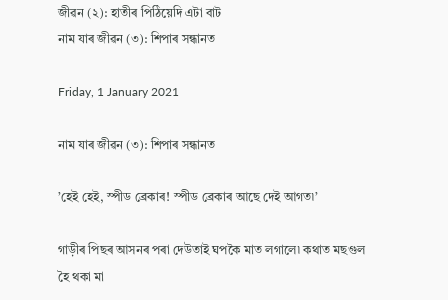জীৱন (২): হাতীৰ পিঠিয়েদি এটা বাট
নাম যাৰ জীৱন (৩): শিপাৰ সন্ধানত

Friday, 1 January 2021

নাম যাৰ জীৱন (৩): শিপাৰ সন্ধানত

’হেই হেই, স্পীড ব্ৰেকাৰ! স্পীড ব্ৰেকাৰ আছে দেই আগত৷’

গাড়ীৰ পিছৰ আসনৰ পৰা দেউতাই ঘপকৈ মাত লগালে৷ কথাত মছগুল হৈ থকা মা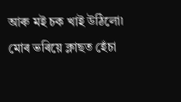আৰু মই চক খাই উঠিলো৷ মোৰ ভৰিয়ে ক্লাছত হেঁচা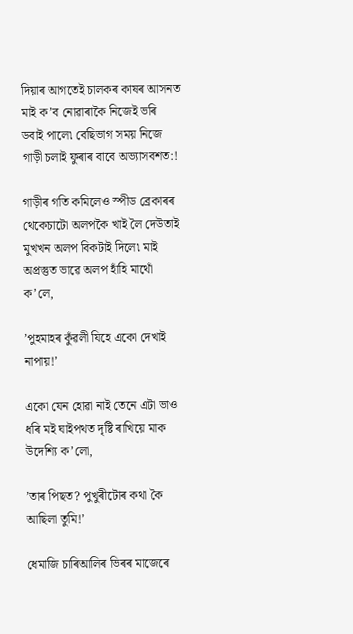দিয়াৰ আগতেই চালকৰ কাষৰ আসনত মাই ক’ব নোৱাৰাকৈ নিজেই ভৰি ডবাই পালে৷ বেছিভাগ সময় নিজে গাড়ী চলাই ফুৰাৰ বাবে অভ্যাসবশত:!

গাড়ীৰ গতি কমিলেও স্পীড ব্ৰেকাৰৰ থেকেচাটো অলপকৈ খাই লৈ দেউতাই মুখখন অলপ বিকটাই দিলে৷ মাই অপ্ৰস্তুত ভাৱে অলপ হাঁহি মাথোঁ ক’লে,

’পুহমাহৰ কুঁৱলী যিহে একো দেখাই নাপায়!’

একো যেন হোৱা নাই তেনে এটা ভাও ধৰি মই ঘাইপথত দৃষ্টি ৰাখিয়ে মাক উদেশ্যি ক’লো,

’তাৰ পিছত? পুখুৰীটোৰ কথা কৈ আছিলা তুমি!’

ধেমাজি চাৰিআলিৰ ভিৰৰ মাজেৰে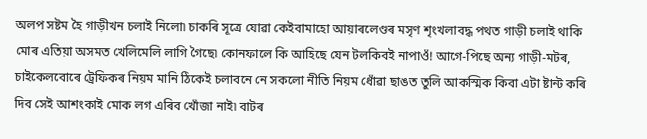অলপ সষ্টম হৈ গাড়ীখন চলাই নিলো৷ চাকৰি সূত্ৰে যোৱা কেইবামাহো আয়াৰলেণ্ডৰ মসৃণ শৃংখলাবদ্ধ পথত গাড়ী চলাই থাকি মোৰ এতিয়া অসমত খেলিমেলি লাগি গৈছে৷ কোনফালে কি আহিছে যেন টলকিবই নাপাওঁ! আগে-পিছে অন্য গাড়ী-মটৰ, চাইকেলবোৰে ট্ৰেফিকৰ নিয়ম মানি ঠিকেই চলাবনে নে সকলো নীতি নিয়ম ধোঁৱা ছাঙত তুলি আকস্মিক কিবা এটা ষ্টান্ট কৰি দিব সেই আশংকাই মোক লগ এৰিব খোঁজা নাই৷ বাটৰ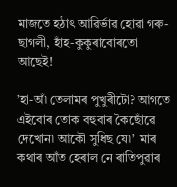মাজতে হঠাৎ আৱিৰ্ভাৱ হোৱা গৰু-ছাগলী, হাঁহ-কুকুৰাবোৰতো আছেই!

’হা-অঁ৷ তেলামৰ পুখুৰীটো? আগতে এইবোৰ তোক বহুবাৰ কৈছোঁৱে দেখোন৷ আকৌ সুধিছ যে৷’  মাৰ  কথাৰ আঁত হেৰাল নে ৰাতিপুৱাৰ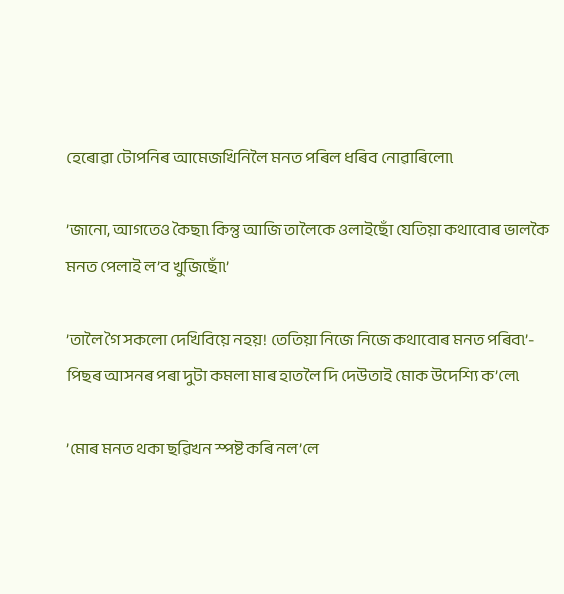হেৰোৱা টোপনিৰ আমেজখিনিলৈ মনত পৰিল ধৰিব নোৱাৰিলো৷

’জানো, আগতেও কৈছা৷ কিন্তু আজি তালৈকে ওলাইছোঁ যেতিয়া কথাবোৰ ভালকৈ মনত পেলাই ল’ব খুজিছোঁ৷’

’তালৈ গৈ সকলো দেখিবিয়ে নহয়! তেতিয়া নিজে নিজে কথাবোৰ মনত পৰিব৷’- পিছৰ আসনৰ পৰা দুটা কমলা মাৰ হাতলৈ দি দেউতাই মোক উদেশ্যি ক’লে৷

’মোৰ মনত থকা ছৱিখন স্পষ্ট কৰি নল’লে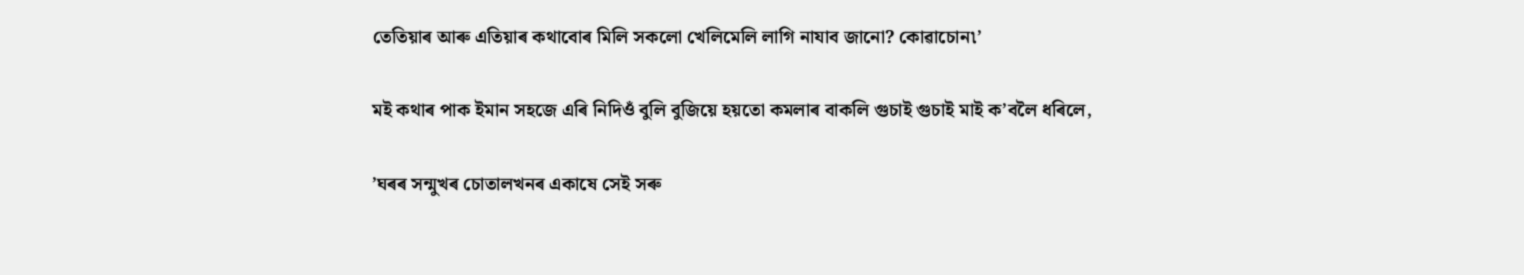তেতিয়াৰ আৰু এতিয়াৰ কথাবোৰ মিলি সকলো খেলিমেলি লাগি নাযাব জানো? কোৱাচোন৷’

মই কথাৰ পাক ইমান সহজে এৰি নিদিওঁ বুলি বুজিয়ে হয়তো কমলাৰ বাকলি গুচাই গুচাই মাই ক’বলৈ ধৰিলে,

’ঘৰৰ সন্মুখৰ চোতালখনৰ একাষে সেই সৰু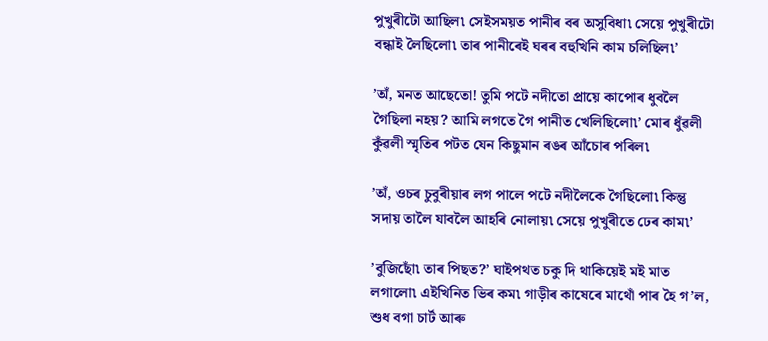পুখুৰীটো আছিল৷ সেইসময়ত পানীৰ বৰ অসুবিধা৷ সেয়ে পুখুৰীটো বন্ধাই লৈছিলো৷ তাৰ পানীৰেই ঘৰৰ বহুখিনি কাম চলিছিল৷’

’অঁ, মনত আছেতো! তুমি পটে নদীতো প্ৰায়ে কাপোৰ ধুবলৈ গৈছিলা নহয়? আমি লগতে গৈ পানীত খেলিছিলো৷’ মোৰ ধুঁৱলী কুঁৱলী স্মৃতিৰ পটত যেন কিছুমান ৰঙৰ আঁচোৰ পৰিল৷

’অঁ, ওচৰ চুবুৰীয়াৰ লগ পালে পটে নদীলৈকে গৈছিলো৷ কিন্তু সদায় তালৈ যাবলৈ আহৰি নোলায়৷ সেয়ে পুখুৰীতে ঢেৰ কাম৷’

’বুজিছোঁ৷ তাৰ পিছত?’ ঘাইপথত চকু দি থাকিয়েই মই মাত লগালো৷ এইখিনিত ভিৰ কম৷ গাড়ীৰ কাষেৰে মাথোঁ পাৰ হৈ গ’ল, শুধ বগা চাৰ্ট আৰু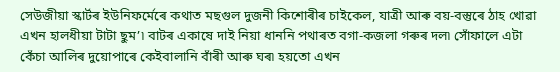সেউজীয়া স্কাৰ্টৰ ইউনিফৰ্মেৰে কথাত মছগুল দুজনী কিশোৰীৰ চাইকেল, যাত্ৰী আৰু বয়-বস্তুৰে ঠাহ খোৱা এখন হালধীয়া টাটা ছুম’৷ বাটৰ একাষে দাই নিয়া ধাননি পথাৰত বগা-কজলা গৰুৰ দল৷ সোঁফালে এটা কেঁচা আলিৰ দুয়োপাৰে কেইবালানি বাঁৰী আৰু ঘৰ৷ হয়তো এখন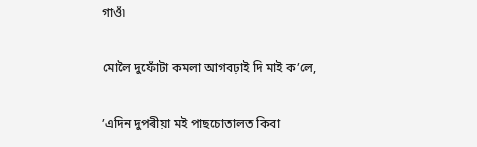গাওঁ৷

মোলৈ দুফোঁটা কমলা আগবঢ়াই দি মাই ক’লে,

’এদিন দুপৰীয়া মই পাছচোতালত কিবা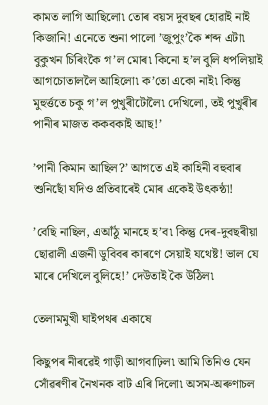কামত লাগি আছিলো৷ তোৰ বয়স দুবছৰ হোৱাই নাই কিজানি! এনেতে শুনা পালো ’জুপুং’কৈ শব্দ এটা৷ বুকুখন চিৰিংকৈ গ’ল মোৰ৷ কিনো হ’ল বুলি ধপলিয়াই আগচোতাললৈ আহিলো৷ ক’তো একো নাই৷ কিন্তু মুহুৰ্ত্ততে চকু গ’ল পুখুৰীটোলৈ৷ দেখিলো, তই পুখুৰীৰ পানীৰ মাজত ককবকাই আছ!’

’পানী কিমান আছিল?’ আগতে এই কাহিনী বহুবাৰ শুনিছোঁ যদিও প্ৰতিবাৰেই মোৰ একেই উৎকন্ঠা!

’বেছি নাছিল, এআঁঠু মানহে হ’ব৷ কিন্তু দেৰ-দুবছৰীয়া ছোৱালী এজনী ডুবিবৰ কাৰণে সেয়াই যথেষ্ট! ভাল যে মাৰে দেখিলে বুলিহে!’ দেউতাই কৈ উঠিল৷

তেলামমুখী ঘাইপথৰ একাষে

কিছুপৰ নীৰৱেই গাড়ী আগবাঢ়িল৷ আমি তিনিও যেন সোঁৱৰণীৰ নৈখনক বাট এৰি দিলো৷ অসম-অৰুণাচল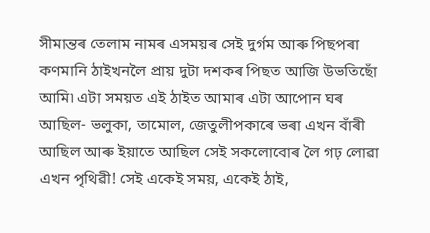সীমান্তৰ তেলাম নামৰ এসময়ৰ সেই দুৰ্গম আৰু পিছপৰা কণমানি ঠাইখনলৈ প্ৰায় দুটা দশকৰ পিছত আজি উভতিছোঁ আমি৷ এটা সময়ত এই ঠাইত আমাৰ এটা আপোন ঘৰ আছিল- ভলুকা, তামোল, জেতুলীপকাৰে ভৰা এখন বাঁৰী আছিল আৰু ইয়াতে আছিল সেই সকলোবোৰ লৈ গঢ় লোৱা এখন পৃথিৱী! সেই একেই সময়, একেই ঠাই,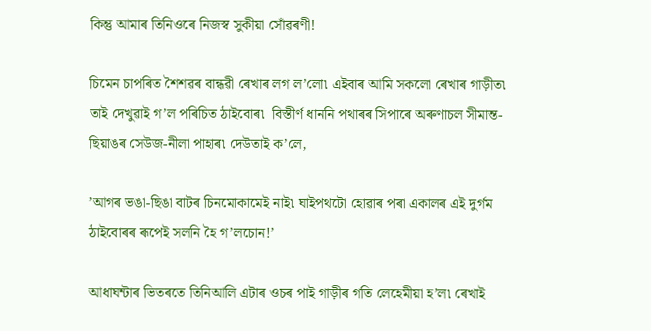কিন্তু আমাৰ তিনিওৰে নিজস্ব সুকীয়া সোঁৱৰণী!

চিমেন চাপৰিত শৈশৱৰ বান্ধৱী ৰেখাৰ লগ ল’লো৷ এইবাৰ আমি সকলো ৰেখাৰ গাড়ীত৷ তাই দেখুৱাই গ’ল পৰিচিত ঠাইবোৰ৷  বিস্তীৰ্ণ ধাননি পথাৰৰ সিপাৰে অৰুণাচল সীমান্ত- ছিয়াঙৰ সেউজ-নীলা পাহাৰ৷ দেউতাই ক’লে,

’আগৰ ভঙা-ছিঙা বাটৰ চিনমোকামেই নাই৷ ঘাইপথটো হোৱাৰ পৰা একালৰ এই দুৰ্গম ঠাইবোৰৰ ৰূপেই সলনি হৈ গ’লচোন!’

আধাঘন্টাৰ ভিতৰতে তিনিআলি এটাৰ ওচৰ পাই গাড়ীৰ গতি লেহেমীয়া হ’ল৷ ৰেখাই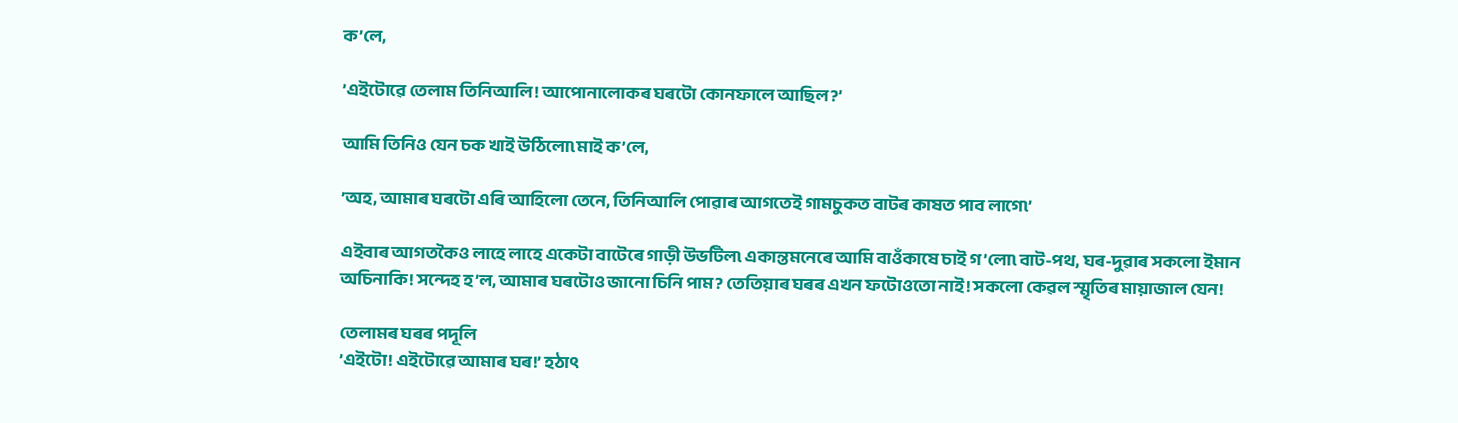ক’লে,

’এইটোৱে তেলাম তিনিআলি! আপোনালোকৰ ঘৰটো কোনফালে আছিল?’

আমি তিনিও যেন চক খাই উঠিলো৷ মাই ক’লে,

’অহ, আমাৰ ঘৰটো এৰি আহিলো তেনে, তিনিআলি পোৱাৰ আগতেই গামচুকত বাটৰ কাষত পাব লাগে৷’

এইবাৰ আগতকৈও লাহে লাহে একেটা বাটেৰে গাড়ী উভটিল৷ একান্তমনেৰে আমি বাওঁকাষে চাই গ’লো৷ বাট-পথ, ঘৰ-দুৱাৰ সকলো ইমান অচিনাকি! সন্দেহ হ’ল, আমাৰ ঘৰটোও জানো চিনি পাম? তেতিয়াৰ ঘৰৰ এখন ফটোওতো নাই! সকলো কেৱল স্মৃতিৰ মায়াজাল যেন!

তেলামৰ ঘৰৰ পদূলি
’এইটো! এইটোৱে আমাৰ ঘৰ!’ হঠাৎ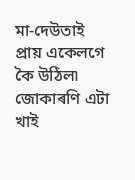মা-দেউতাই প্ৰায় একেলগে কৈ উঠিল৷ জোকাৰণি এটা খাই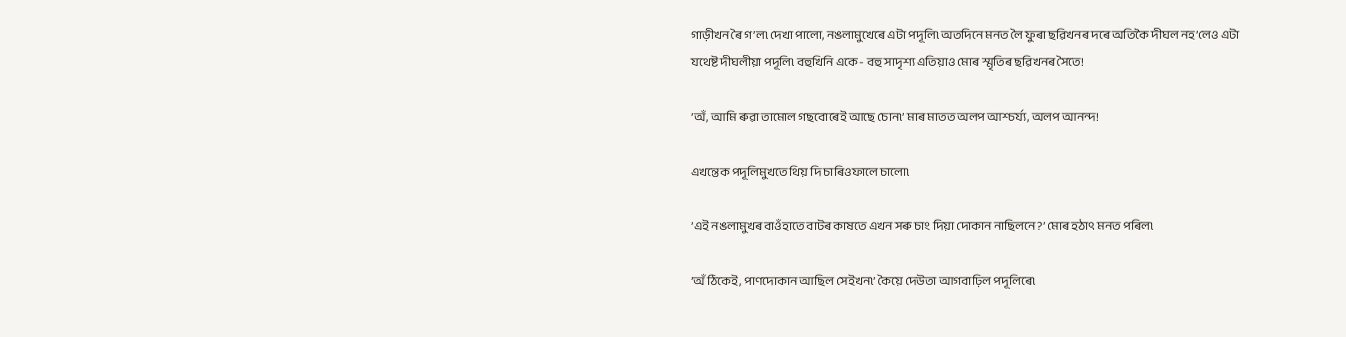গাড়ীখন ৰৈ গ’ল৷ দেখা পালো, নঙলামুখেৰে এটা পদূলি৷ অতদিনে মনত লৈ ফুৰা ছৱিখনৰ দৰে অতিকৈ দীঘল নহ’লেও এটা যথেষ্ট দীঘলীয়া পদূলি৷ বহুখিনি একে- বহু সাদৃশ্য এতিয়াও মোৰ স্মৃতিৰ ছৱিখনৰ সৈতে!

’অঁ, আমি ৰুৱা তামোল গছবোৰেই আছে চোন৷’ মাৰ মাতত অলপ আশ্চৰ্য্য, অলপ আনন্দ!

এখন্তেক পদূলিমুখতে থিয় দি চাৰিওফালে চালো৷

’এই নঙলামুখৰ বাওঁহাতে বাটৰ কাষতে এখন সৰু চাং দিয়া দোকান নাছিলনে?’ মোৰ হঠাৎ মনত পৰিল৷

’অঁ ঠিকেই, পাণদোকান আছিল সেইখন৷’ কৈয়ে দেউতা আগবাঢ়িল পদূলিৰে৷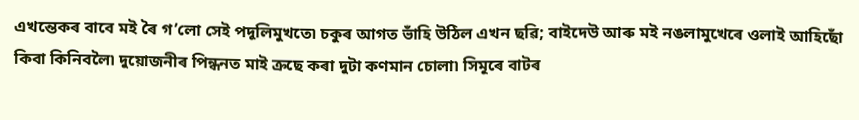এখন্তেকৰ বাবে মই ৰৈ গ’লো সেই পদূলিমুখতে৷ চকুৰ আগত ভাঁহি উঠিল এখন ছৱি; বাইদেউ আৰু মই নঙলামুখেৰে ওলাই আহিছোঁ কিবা কিনিবলৈ৷ দুয়োজনীৰ পিন্ধনত মাই ক্ৰছে কৰা দুটা কণমান চোলা৷ সিমূৰে বাটৰ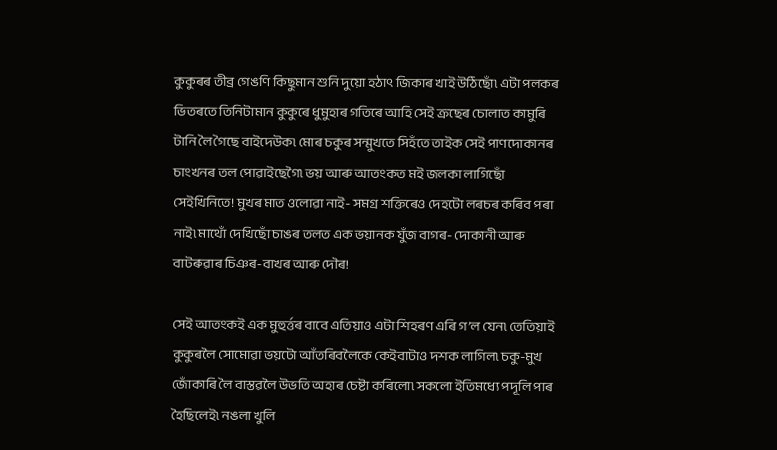কুকুৰৰ তীব্ৰ গেঙণি কিছুমান শুনি দুয়ো হঠাৎ জিকাৰ খাই উঠিছোঁ৷ এটা পলকৰ ভিতৰতে তিনিটামান কুকুৰে ধুমুহাৰ গতিৰে আহি সেই ক্ৰছেৰ চোলাত কামুৰি টানি লৈ গৈছে বাইদেউক৷ মোৰ চকুৰ সন্মুখতে সিহঁতে তাইক সেই পাণদোকানৰ চাংখনৰ তল পোৱাইছেগৈ৷ ভয় আৰু আতংকত মই জলকা লাগিছোঁ সেইখিনিতে! মুখৰ মাত ওলোৱা নাই- সমগ্ৰ শক্তিৰেও দেহটো লৰচৰ কৰিব পৰা নাই৷ মাথোঁ দেখিছোঁ চাঙৰ তলত এক ভয়ানক যুঁজ বাগৰ- দোকানী আৰু বাটৰুৱাৰ চিঞৰ-বাখৰ আৰু দৌৰ!

সেই আতংকই এক মুহুৰ্ত্তৰ বাবে এতিয়াও এটা শিহৰণ এৰি গ’ল যেন৷ তেতিয়াই কুকুৰলৈ সোমোৱা ভয়টো আঁতৰিবলৈকে কেইবাটাও দশক লাগিল৷ চকু-মুখ জোঁকাৰি লৈ বাস্তৱলৈ উভতি অহাৰ চেষ্টা কৰিলো৷ সকলো ইতিমধ্যে পদূলি পাৰ হৈছিলেই৷ নঙলা খুলি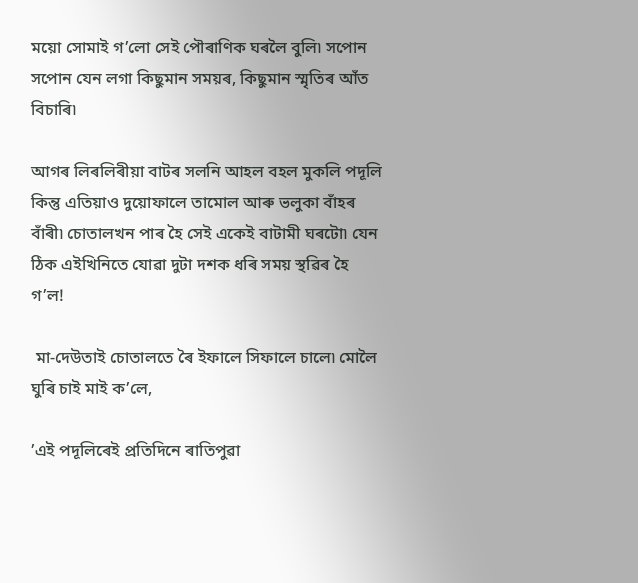ময়ো সোমাই গ’লো সেই পৌৰাণিক ঘৰলৈ বুলি৷ সপোন সপোন যেন লগা কিছুমান সময়ৰ, কিছুমান স্মৃতিৰ আঁত বিচাৰি৷

আগৰ লিৰলিৰীয়া বাটৰ সলনি আহল বহল মুকলি পদূলি কিন্তু এতিয়াও দুয়োফালে তামোল আৰু ভলুকা বাঁহৰ বাঁৰী৷ চোতালখন পাৰ হৈ সেই একেই বাটামী ঘৰটো৷ যেন ঠিক এইখিনিতে যোৱা দুটা দশক ধৰি সময় স্থৱিৰ হৈ গ’ল!

 মা-দেউতাই চোতালতে ৰৈ ইফালে সিফালে চালে৷ মোলৈ ঘুৰি চাই মাই ক’লে,

’এই পদূলিৰেই প্ৰতিদিনে ৰাতিপুৱা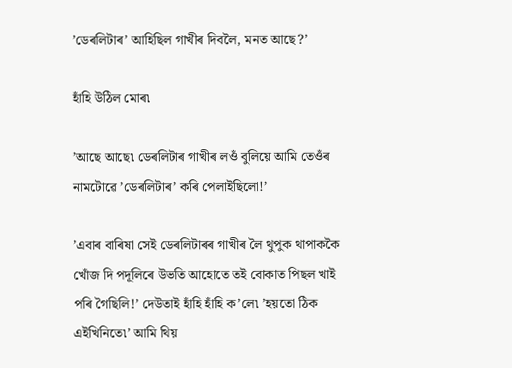’ডেৰলিটাৰ’ আহিছিল গাখীৰ দিবলৈ, মনত আছে?’

হাঁহি উঠিল মোৰ৷

’আছে আছে৷ ডেৰলিটাৰ গাখীৰ লওঁ বুলিয়ে আমি তেওঁৰ নামটোৱে ’ডেৰলিটাৰ’ কৰি পেলাইছিলো!’

’এবাৰ বাৰিষা সেই ডেৰলিটাৰৰ গাখীৰ লৈ থুপুক থাপাককৈ খোঁজ দি পদূলিৰে উভতি আহোতে তই বোকাত পিছল খাই পৰি গৈছিলি!’ দেউতাই হাঁহি হাঁহি ক’লে৷ ’হয়তো ঠিক এইখিনিতে৷’ আমি থিয়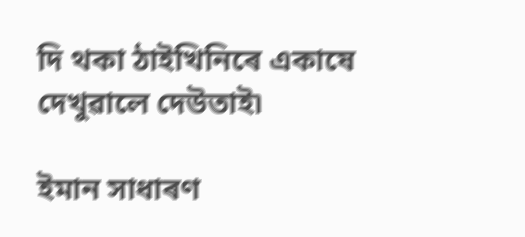দি থকা ঠাইখিনিৰে একাষে দেখুৱালে দেউতাই৷

ইমান সাধাৰণ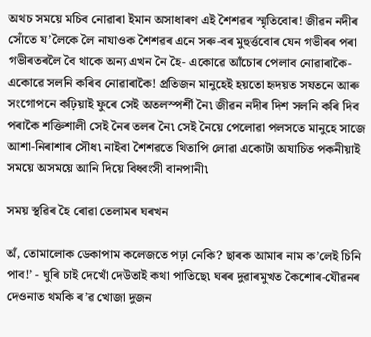অথচ সময়ে মচিব নোৱাৰা ইমান অসাধাৰণ এই শৈশৱৰ স্মৃতিবোৰ! জীৱন নদীৰ সোঁতে য’লৈকে লৈ নাযাওক শৈশৱৰ এনে সৰু-বৰ মুহুৰ্ত্তবোৰ যেন গভীৰৰ পৰা গভীৰতৰলৈ বৈ থাকে অন্য এখন নৈ হৈ- একোৱে আঁচোৰ পেলাব নোৱাৰাকৈ- একোৱে সলনি কৰিব নোৱাৰাকৈ! প্ৰতিজন মানুহেই হয়তো হৃদয়ত সযতনে আৰু সংগোপনে কঢ়িয়াই ফুৰে সেই অতলস্পৰ্শী নৈ৷ জীৱন নদীৰ দিশ সলনি কৰি দিব পৰাকৈ শক্তিশালী সেই নৈৰ তলৰ নৈ৷ সেই নৈয়ে পেলোৱা পলসতে মানুহে সাজে আশা-নিৰাশাৰ সৌধ৷ নাইবা শৈশৱতে থিতাপি লোৱা একোটা অযাচিত পকনীয়াই সময়ে অসময়ে আনি দিয়ে বিধ্বংসী বানপানী৷

সময় স্থৱিৰ হৈ ৰোৱা তেলামৰ ঘৰখন

অঁ, তোমালোক ডেকাপাম কলেজতে পঢ়া নেকি? ছাৰক আমাৰ নাম ক’লেই চিনি পাব!’ - ঘুৰি চাই দেখোঁ দেউতাই কথা পাতিছে৷ ঘৰৰ দুৱাৰমুখত কৈশোৰ-যৌৱনৰ দেওনাত থমকি ৰ’ৱ খোজা দুজন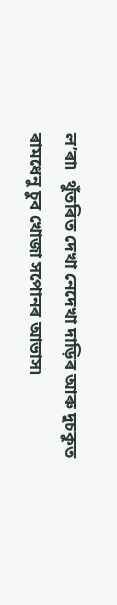ল’ৰা৷  থুঁতৰিত দেখা নেদেখা দাড়িৰ আৰু দুচকুত ৰামধেনু চুব খোজা সপোনৰ আভাস৷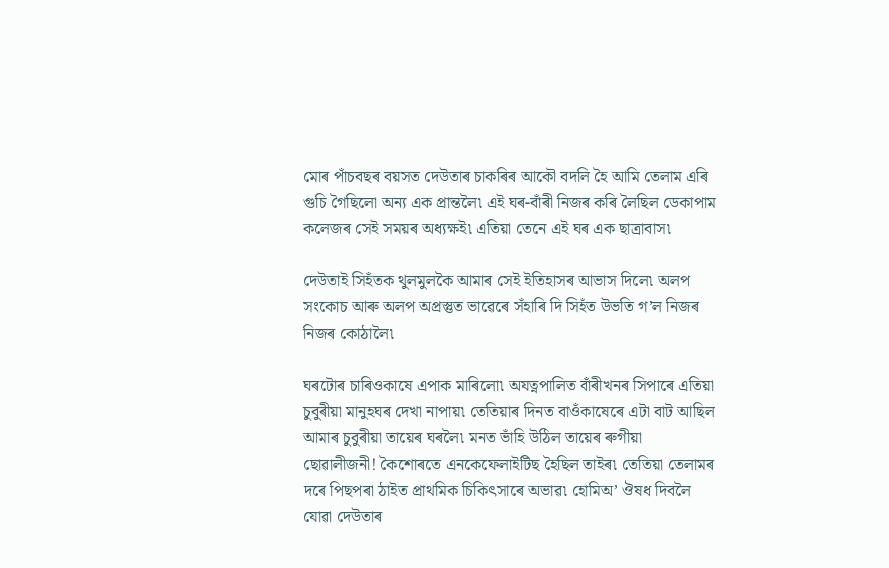মোৰ পাঁচবছৰ বয়সত দেউতাৰ চাকৰিৰ আকৌ বদলি হৈ আমি তেলাম এৰি গুচি গৈছিলো অন্য এক প্ৰান্তলৈ৷ এই ঘৰ-বাঁৰী নিজৰ কৰি লৈছিল ডেকাপাম কলেজৰ সেই সময়ৰ অধ্যক্ষই৷ এতিয়া তেনে এই ঘৰ এক ছাত্ৰাবাস৷

দেউতাই সিহঁতক থুলমুলকৈ আমাৰ সেই ইতিহাসৰ আভাস দিলে৷ অলপ সংকোচ আৰু অলপ অপ্ৰস্তুত ভাৱেৰে সঁহাৰি দি সিহঁত উভতি গ’ল নিজৰ নিজৰ কোঠালৈ৷

ঘৰটোৰ চাৰিওকাষে এপাক মাৰিলো৷ অযত্নপালিত বাঁৰীখনৰ সিপাৰে এতিয়া চুবুৰীয়া মানুহঘৰ দেখা নাপায়৷ তেতিয়াৰ দিনত বাওঁকাষেৰে এটা বাট আছিল আমাৰ চুবুৰীয়া তায়েৰ ঘৰলৈ৷ মনত ভাঁহি উঠিল তায়েৰ ৰুগীয়া ছোৱালীজনী! কৈশোৰতে এনকেফেলাইটিছ হৈছিল তাইৰ৷ তেতিয়া তেলামৰ দৰে পিছপৰা ঠাইত প্ৰাথমিক চিকিৎসাৰে অভাৱ৷ হোমিঅ’ ঔষধ দিবলৈ যোৱা দেউতাৰ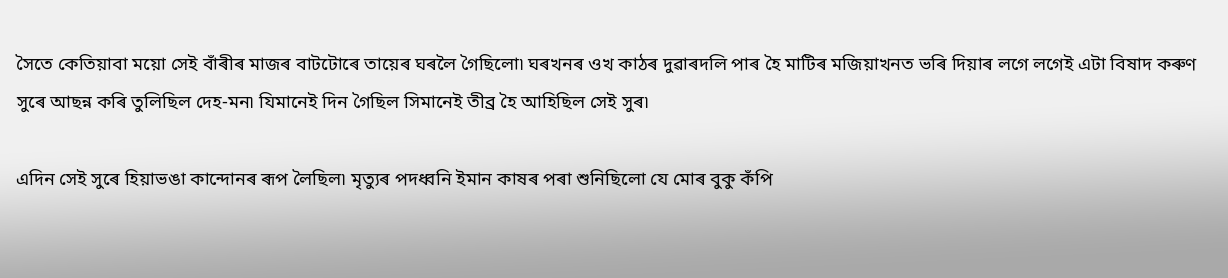সৈতে কেতিয়াবা ময়ো সেই বাঁৰীৰ মাজৰ বাটটোৰে তায়েৰ ঘৰলৈ গৈছিলো৷ ঘৰখনৰ ওখ কাঠৰ দুৱাৰদলি পাৰ হৈ মাটিৰ মজিয়াখনত ভৰি দিয়াৰ লগে লগেই এটা বিষাদ কৰুণ সুৰে আছন্ন কৰি তুলিছিল দেহ-মন৷ যিমানেই দিন গৈছিল সিমানেই তীব্ৰ হৈ আহিছিল সেই সুৰ৷

এদিন সেই সুৰে হিয়াভঙা কান্দোনৰ ৰূপ লৈছিল৷ মৃত্যুৰ পদধ্বনি ইমান কাষৰ পৰা শুনিছিলো যে মোৰ বুকু কঁপি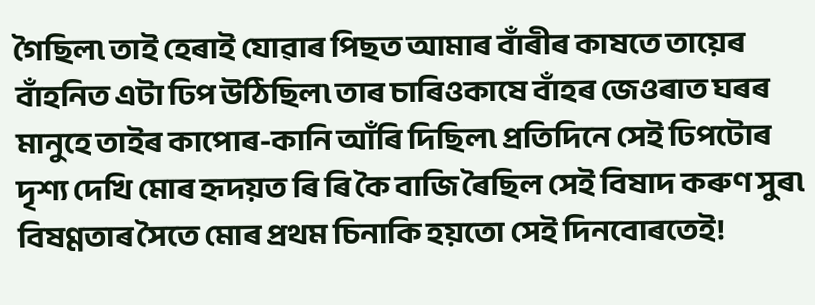গৈছিল৷ তাই হেৰাই যোৱাৰ পিছত আমাৰ বাঁৰীৰ কাষতে তায়েৰ বাঁহনিত এটা ঢিপ উঠিছিল৷ তাৰ চাৰিওকাষে বাঁহৰ জেওৰাত ঘৰৰ মানুহে তাইৰ কাপোৰ-কানি আঁৰি দিছিল৷ প্ৰতিদিনে সেই ঢিপটোৰ দৃশ্য দেখি মোৰ হৃদয়ত ৰি ৰি কৈ বাজি ৰৈছিল সেই বিষাদ কৰুণ সুৰ৷ বিষণ্ণতাৰ সৈতে মোৰ প্ৰথম চিনাকি হয়তো সেই দিনবোৰতেই!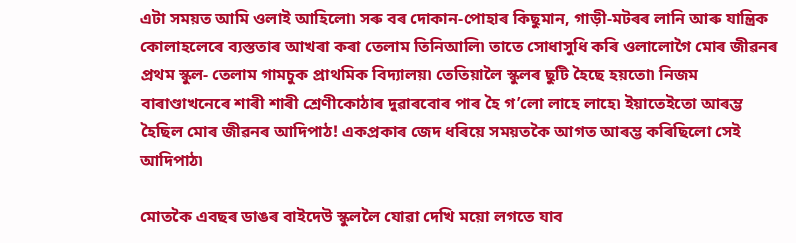এটা সময়ত আমি ওলাই আহিলো৷ সৰু বৰ দোকান-পোহাৰ কিছুমান, গাড়ী-মটৰৰ লানি আৰু যান্ত্ৰিক কোলাহলেৰে ব্যস্ততাৰ আখৰা কৰা তেলাম তিনিআলি৷ তাতে সোধাসুধি কৰি ওলালোগৈ মোৰ জীৱনৰ প্ৰথম স্কুল- তেলাম গামচুক প্ৰাথমিক বিদ্যালয়৷ তেতিয়ালৈ স্কুলৰ ছুটি হৈছে হয়তো৷ নিজম বাৰাণ্ডাখনেৰে শাৰী শাৰী শ্ৰেণীকোঠাৰ দুৱাৰবোৰ পাৰ হৈ গ’লো লাহে লাহে৷ ইয়াতেইতো আৰম্ভ হৈছিল মোৰ জীৱনৰ আদিপাঠ! একপ্ৰকাৰ জেদ ধৰিয়ে সময়তকৈ আগত আৰম্ভ কৰিছিলো সেই আদিপাঠ৷

মোতকৈ এবছৰ ডাঙৰ বাইদেউ স্কুললৈ যোৱা দেখি ময়ো লগতে যাব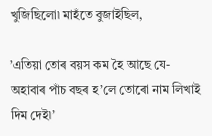খুজিছিলো৷ মাহঁতে বুজাইছিল,

’এতিয়া তোৰ বয়স কম হৈ আছে যে- অহাবাৰ পাঁচ বছৰ হ’লে তোৰো নাম লিখাই দিম দেই৷’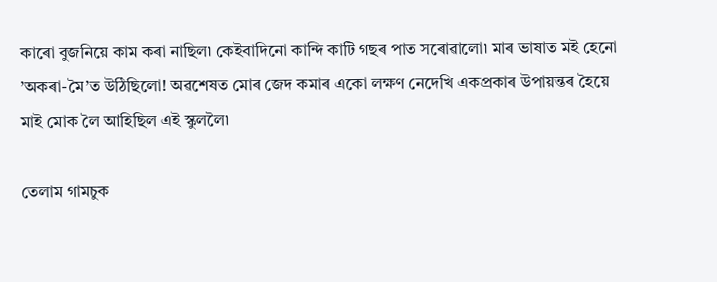কাৰো বুজনিয়ে কাম কৰা নাছিল৷ কেইবাদিনো কান্দি কাটি গছৰ পাত সৰোৱালো৷ মাৰ ভাষাত মই হেনো ’অকৰা-মৈ’ত উঠিছিলো! অৱশেষত মোৰ জেদ কমাৰ একো লক্ষণ নেদেখি একপ্ৰকাৰ উপায়ন্তৰ হৈয়ে মাই মোক লৈ আহিছিল এই স্কুললৈ৷

তেলাম গামচুক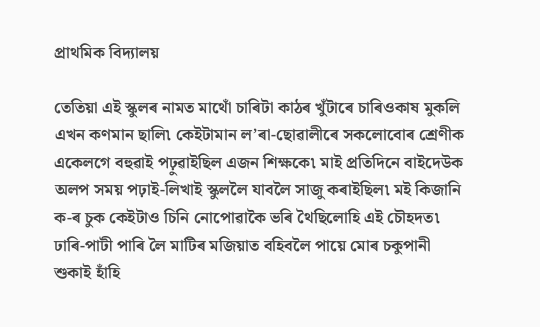প্ৰাথমিক বিদ্যালয়

তেতিয়া এই স্কুলৰ নামত মাথোঁ চাৰিটা কাঠৰ খুঁটাৰে চাৰিওকাষ মুকলি এখন কণমান ছালি৷ কেইটামান ল’ৰা-ছোৱালীৰে সকলোবোৰ শ্ৰেণীক একেলগে বহুৱাই পঢ়ুৱাইছিল এজন শিক্ষকে৷ মাই প্ৰতিদিনে বাইদেউক অলপ সময় পঢ়াই-লিখাই স্কুললৈ যাবলৈ সাজু কৰাইছিল৷ মই কিজানি ক-ৰ চুক কেইটাও চিনি নোপোৱাকৈ ভৰি থৈছিলোহি এই চৌহদত৷ ঢাৰি-পাটী পাৰি লৈ মাটিৰ মজিয়াত বহিবলৈ পায়ে মোৰ চকুপানী শুকাই হাঁহি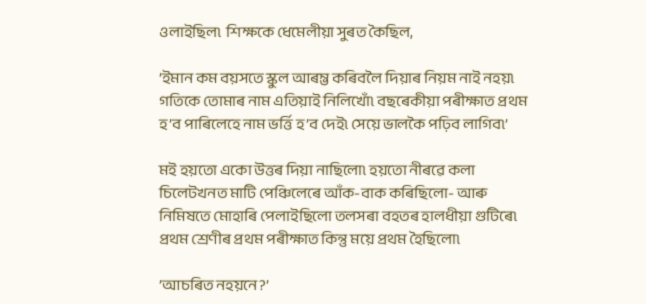ওলাইছিল৷  শিক্ষকে ধেমেলীয়া সুৰত কৈছিল,

’ইমান কম বয়সতে স্কুল আৰম্ভ কৰিবলৈ দিয়াৰ নিয়ম নাই নহয়৷ গতিকে তোমাৰ নাম এতিয়াই নিলিখোঁ৷ বছৰেকীয়া পৰীক্ষাত প্ৰথম হ’ব পাৰিলেহে নাম ভৰ্ত্তি হ’ব দেই৷ সেয়ে ভালকৈ পঢ়িব লাগিব৷’

মই হয়তো একো উত্তৰ দিয়া নাছিলো৷ হয়তো নীৰৱে কলা চিলেটখনত মাটি পেঞ্চিলেৰে আঁক-বাক কৰিছিলো- আৰু নিমিষতে মোহাৰি পেলাইছিলো তলসৰা বহতৰ হালধীয়া গুটিৰে৷ প্ৰথম শ্ৰেণীৰ প্ৰথম পৰীক্ষাত কিন্তু ময়ে প্ৰথম হৈছিলো৷

’আচৰিত নহয়নে?’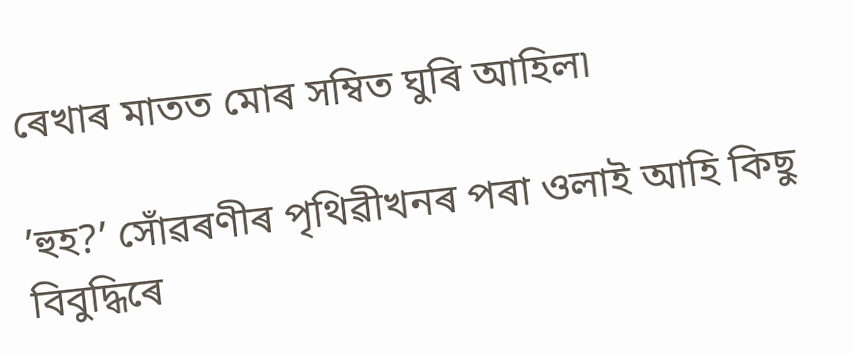ৰেখাৰ মাতত মোৰ সম্বিত ঘুৰি আহিল৷

’হুহ?’ সোঁৱৰণীৰ পৃথিৱীখনৰ পৰা ওলাই আহি কিছু বিবুদ্ধিৰে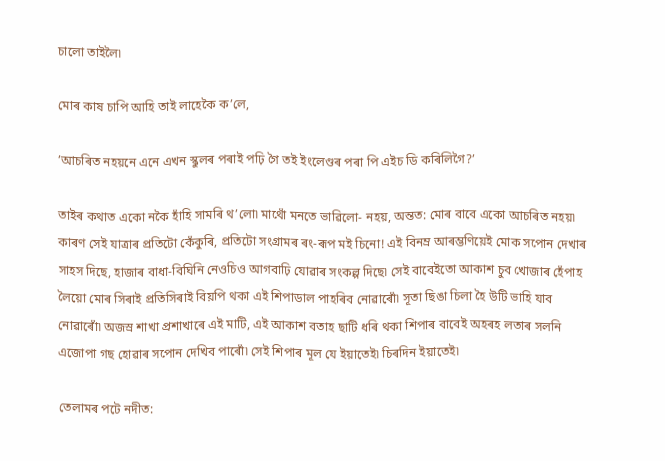চালো তাইলৈ৷

মোৰ কাষ চাপি আহি তাই লাহেকৈ ক’লে,

’আচৰিত নহয়নে এনে এখন স্কুলৰ পৰাই পঢ়ি গৈ তই ইংলেণ্ডৰ পৰা পি এইচ ডি কৰিলিগৈ?’

তাইৰ কথাত একো নকৈ হাঁহি সামৰি থ’লো৷ মাথোঁ মনতে ভাৱিলো- নহয়, অন্তত: মোৰ বাবে একো আচৰিত নহয়৷ কাৰণ সেই যাত্ৰাৰ প্ৰতিটো কেঁকুৰি, প্ৰতিটো সংগ্ৰামৰ ৰং-ৰূপ মই চিনো! এই বিনম্ৰ আৰম্ভণিয়েই মোক সপোন দেখাৰ সাহস দিছে, হাজাৰ বাধা-বিঘিনি নেওচিও আগবাঢ়ি যোৱাৰ সংকল্প দিছে৷ সেই বাবেইতো আকাশ চুব খোজাৰ হেঁপাহ লৈয়ো মোৰ সিৰাই প্ৰতিসিৰাই বিয়পি থকা এই শিপাডাল পাহৰিব নোৱাৰোঁ৷ সূতা ছিঙা চিলা হৈ উটি ভাহি যাব নোৱাৰোঁ৷ অজস্ৰ শাখা প্ৰশাখাৰে এই মাটি, এই আকাশ বতাহ ছাটি ধৰি থকা শিপাৰ বাবেই অহৰহ লতাৰ সলনি এজোপা গছ হোৱাৰ সপোন দেখিব পাৰোঁ৷ সেই শিপাৰ মূল যে ইয়াতেই৷ চিৰদিন ইয়াতেই৷

তেলামৰ পটে নদীত: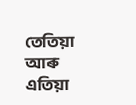তেতিয়া আৰু এতিয়া